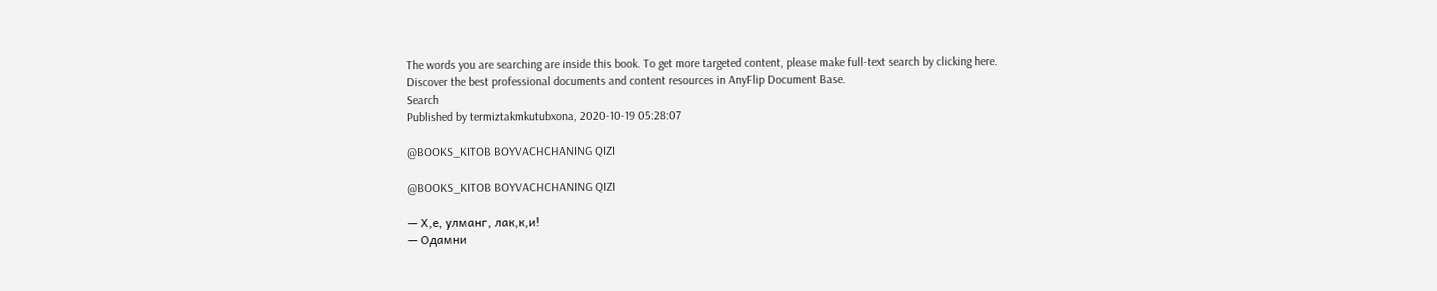The words you are searching are inside this book. To get more targeted content, please make full-text search by clicking here.
Discover the best professional documents and content resources in AnyFlip Document Base.
Search
Published by termiztakmkutubxona, 2020-10-19 05:28:07

@BOOKS_KITOB BOYVACHCHANING QIZI

@BOOKS_KITOB BOYVACHCHANING QIZI

— Х,е, улманг, лак,к,и!
— Одамни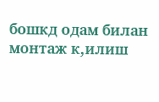бошкд одам билан монтаж к,илиш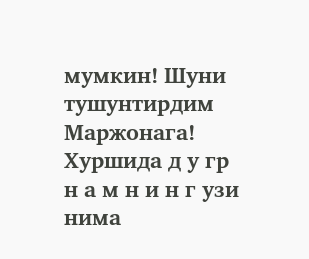мумкин! Шуни
тушунтирдим Маржонага!
Хуршида д у гр н а м н и н г узи нима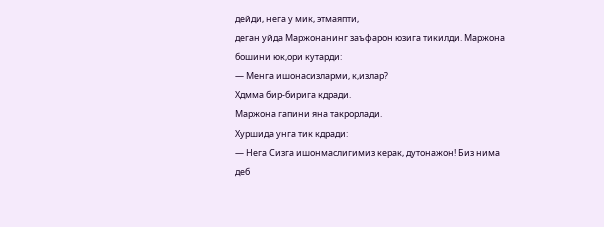дейди, нега у мик, этмаяпти,
деган уйда Маржонанинг заъфарон юзига тикилди. Маржона
бошини юк,ори кутарди:
— Менга ишонасизларми, к,излар?
Хдмма бир-бирига кдради.
Маржона гапини яна такрорлади.
Хуршида унга тик кдради:
— Нега Сизга ишонмаслигимиз керак, дутонажон! Биз нима
деб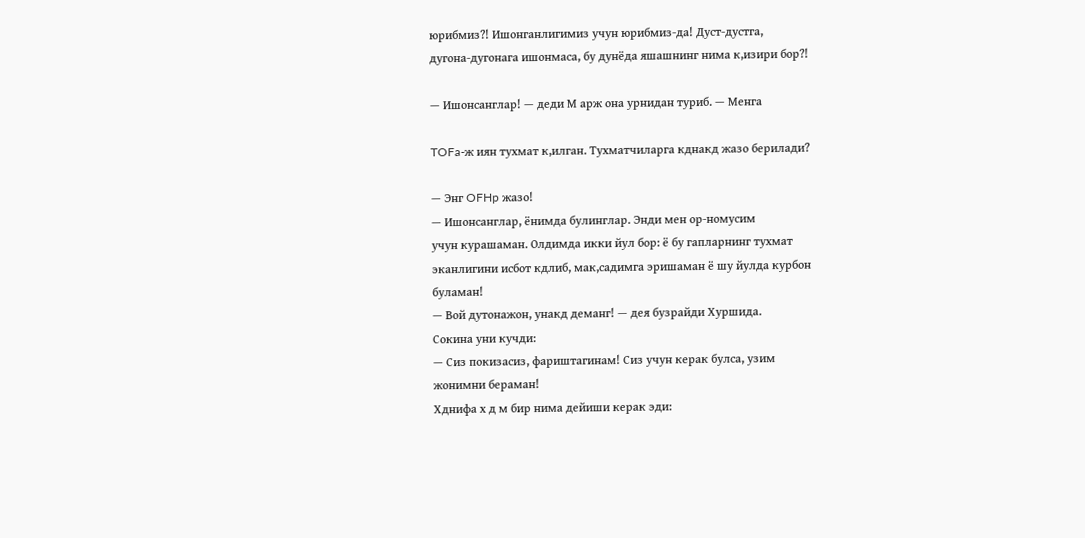юрибмиз?! Ишонганлигимиз учун юрибмиз-да! Дуст-дустга,
дугона-дугонага ишонмаса, бу дунёда яшашнинг нима к,изири бор?!

— Ишонсанглар! — деди М арж она урнидан туриб. — Менга

TOFa-ж иян тухмат к,илган. Тухматчиларга кднакд жазо берилади?

— Энг OFHp жазо!
— Ишонсанглар, ёнимда булинглар. Энди мен ор-номусим
учун курашаман. Олдимда икки йул бор: ё бу гапларнинг тухмат
эканлигини исбот кдлиб, мак,садимга эришаман ё шу йулда курбон
буламан!
— Вой дутонажон, унакд деманг! — дея бузрайди Хуршида.
Сокина уни кучди:
— Сиз покизасиз, фариштагинам! Сиз учун керак булса, узим
жонимни бераман!
Хднифа х д м бир нима дейиши керак эди: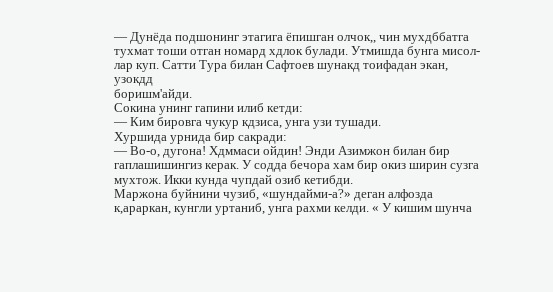— Дунёда подшонинг этагига ёпишган олчок,, чин мухдббатга
тухмат тоши отган номард хдлок булади. Утмишда бунга мисол-
лар куп. Сатти Тура билан Сафтоев шунакд тоифадан экан, узокдд
боришм'айди.
Сокина унинг гапини илиб кетди:
— Ким бировга чукур кдзиса, унга узи тушади.
Хуршида урнида бир сакради:
— Во-о, дугона! Хдммаси ойдин! Энди Азимжон билан бир
гаплашишингиз керак. У содда бечора хам бир окиз ширин сузга
мухтож. Икки кунда чупдай озиб кетибди.
Маржона буйнини чузиб, «шундайми-а?» деган алфозда
к,араркан, кунгли уртаниб, унга рахми келди. « У кишим шунча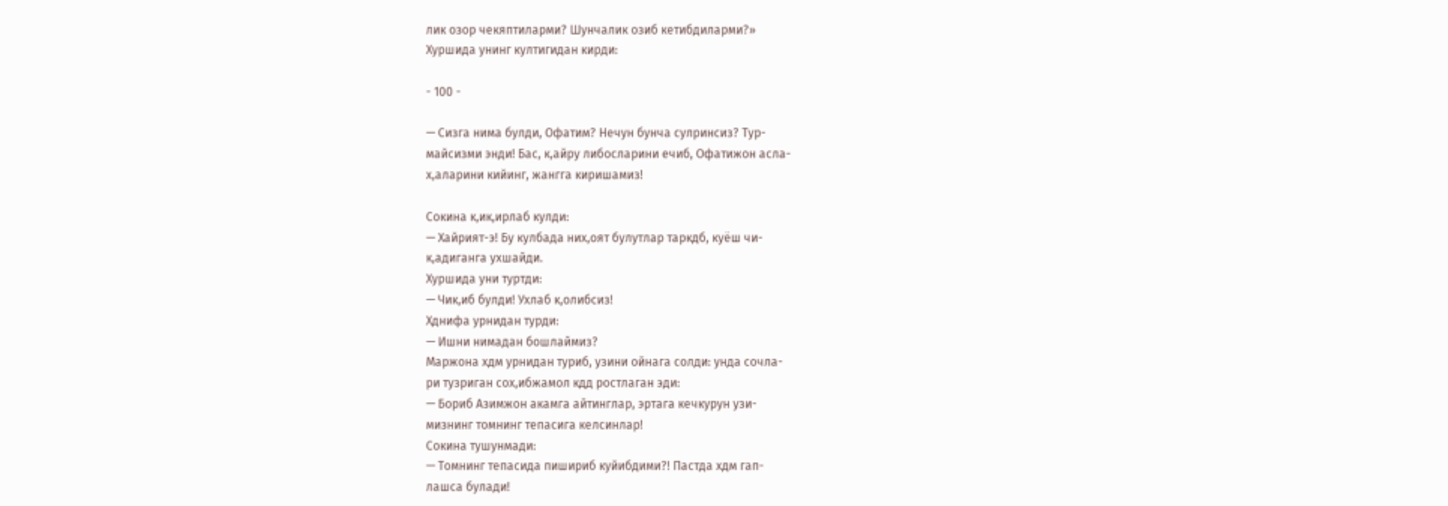лик озор чекяптиларми? Шунчалик озиб кетибдиларми?»
Хуршида унинг култигидан кирди:

- 100 -

— Сизга нима булди, Офатим? Нечун бунча сулринсиз? Тур-
майсизми энди! Бас, к,айру либосларини ечиб, Офатижон асла-
х,аларини кийинг, жангга киришамиз!

Сокина к,ик,ирлаб кулди:
— Хайрият-э! Бу кулбада них,оят булутлар таркдб, куёш чи-
к,адиганга ухшайди.
Хуршида уни туртди:
— Чик,иб булди! Ухлаб к,олибсиз!
Хднифа урнидан турди:
— Ишни нимадан бошлаймиз?
Маржона хдм урнидан туриб, узини ойнага солди: унда сочла-
ри тузриган сох,ибжамол кдд ростлаган эди:
— Бориб Азимжон акамга айтинглар, эртага кечкурун узи-
мизнинг томнинг тепасига келсинлар!
Сокина тушунмади:
— Томнинг тепасида пишириб куйибдими?! Пастда хдм гап-
лашса булади!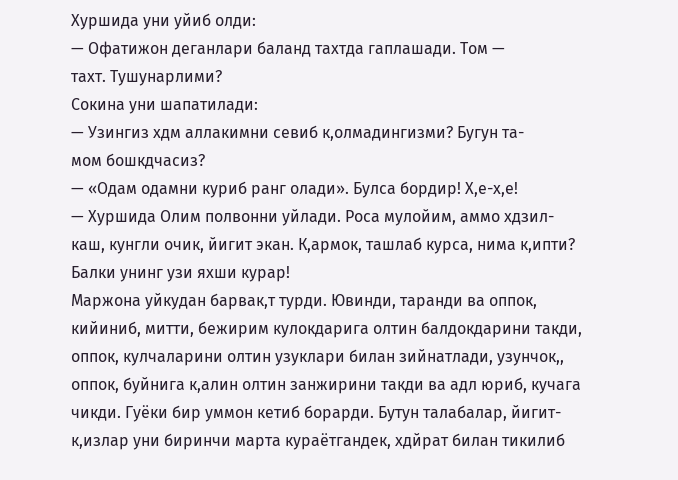Хуршида уни уйиб олди:
— Офатижон деганлари баланд тахтда гаплашади. Том —
тахт. Тушунарлими?
Сокина уни шапатилади:
— Узингиз хдм аллакимни севиб к,олмадингизми? Бугун та-
мом бошкдчасиз?
— «Одам одамни куриб ранг олади». Булса бордир! Х,е-х,е!
— Хуршида Олим полвонни уйлади. Роса мулойим, аммо хдзил-
каш, кунгли очик, йигит экан. К,армок, ташлаб курса, нима к,ипти?
Балки унинг узи яхши курар!
Маржона уйкудан барвак,т турди. Ювинди, таранди ва оппок,
кийиниб, митти, бежирим кулокдарига олтин балдокдарини такди,
оппок, кулчаларини олтин узуклари билан зийнатлади, узунчок,,
оппок, буйнига к,алин олтин занжирини такди ва адл юриб, кучага
чикди. Гуёки бир уммон кетиб борарди. Бутун талабалар, йигит-
к,излар уни биринчи марта кураётгандек, хдйрат билан тикилиб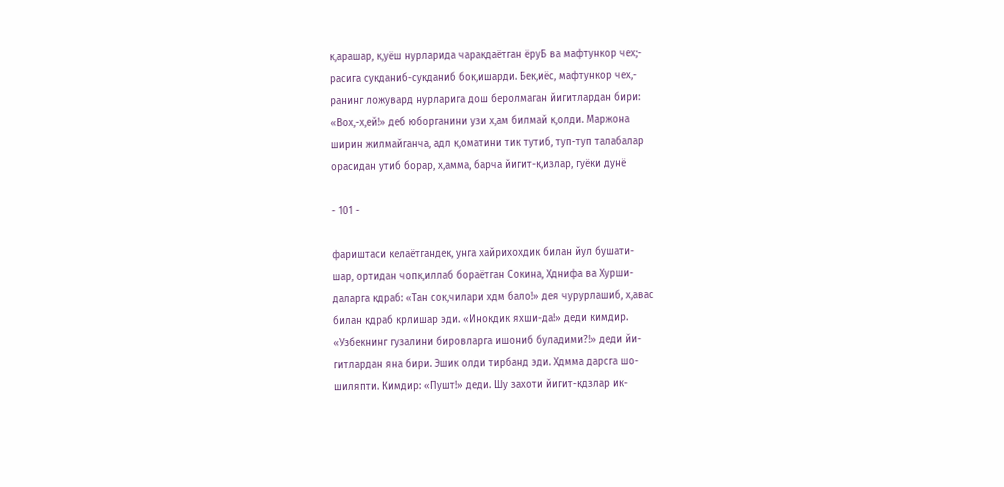к,арашар, к,уёш нурларида чаракдаётган ёруБ ва мафтункор чех;-
расига сукданиб-сукданиб бок,ишарди. Бек,иёс, мафтункор чех,-
ранинг ложувард нурларига дош беролмаган йигитлардан бири:
«Вох,-х,ей!» деб юборганини узи х,ам билмай к,олди. Маржона
ширин жилмайганча, адл к,оматини тик тутиб, туп-туп талабалар
орасидан утиб борар, х,амма, барча йигит-к,излар, гуёки дунё

- 101 -

фариштаси келаётгандек, унга хайрихохдик билан йул бушати-
шар, ортидан чопк,иллаб бораётган Сокина, Хднифа ва Хурши-
даларга кдраб: «Тан сок,чилари хдм бало!» дея чурурлашиб, х,авас
билан кдраб крлишар эди. «Инокдик яхши-да!» деди кимдир.
«Узбекнинг гузалини бировларга ишониб буладими?!» деди йи-
гитлардан яна бири. Эшик олди тирбанд эди. Хдмма дарсга шо-
шиляпти. Кимдир: «Пушт!» деди. Шу захоти йигит-кдзлар ик-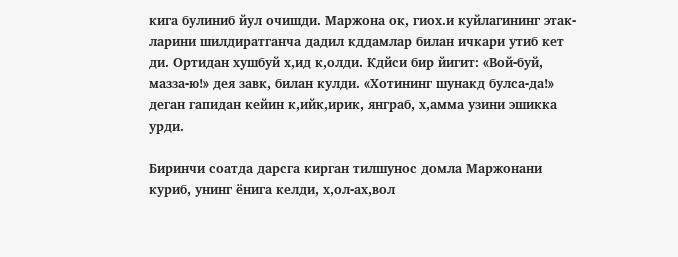кига булиниб йул очишди. Маржона ок, гиох.и куйлагининг этак-
ларини шилдиратганча дадил кддамлар билан ичкари утиб кет
ди. Ортидан хушбуй х,ид к,олди. Кдйси бир йигит: «Вой-буй,
мазза-ю!» дея завк, билан кулди. «Хотининг шунакд булса-да!»
деган гапидан кейин к,ийк,ирик, янграб, х,амма узини эшикка
урди.

Биринчи соатда дарсга кирган тилшунос домла Маржонани
куриб, унинг ёнига келди, х,ол-ах,вол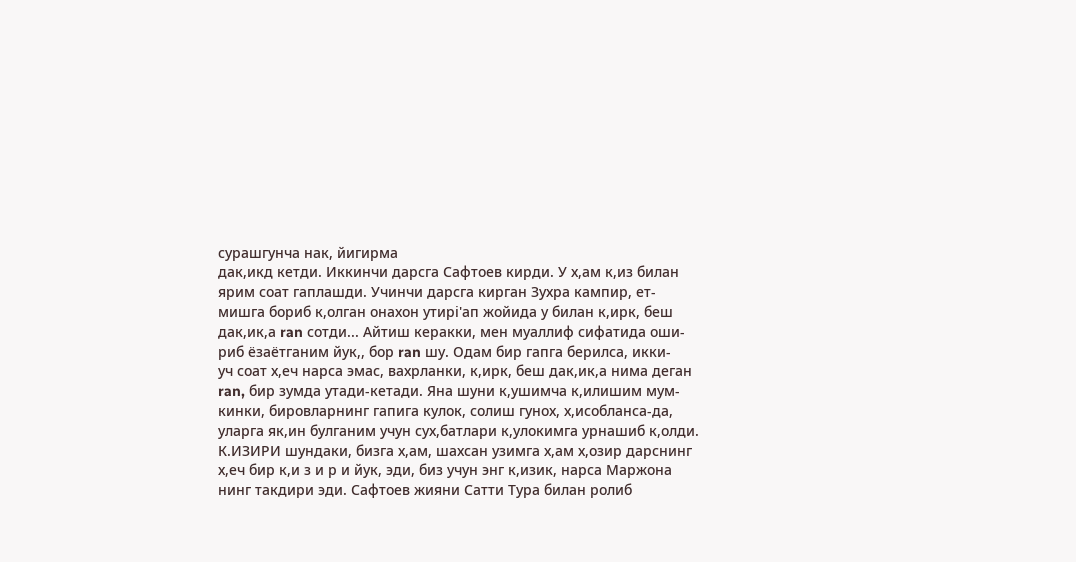сурашгунча нак, йигирма
дак,икд кетди. Иккинчи дарсга Сафтоев кирди. У х,ам к,из билан
ярим соат гаплашди. Учинчи дарсга кирган Зухра кампир, ет-
мишга бориб к,олган онахон утиpi'ап жойида у билан к,ирк, беш
дак,ик,а ran сотди... Айтиш керакки, мен муаллиф сифатида оши-
риб ёзаётганим йук,, бор ran шу. Одам бир гапга берилса, икки-
уч соат х,еч нарса эмас, вахрланки, к,ирк, беш дак,ик,а нима деган
ran, бир зумда утади-кетади. Яна шуни к,ушимча к,илишим мум-
кинки, бировларнинг гапига кулок, солиш гунох, х,исобланса-да,
уларга як,ин булганим учун сух,батлари к,улокимга урнашиб к,олди.
К.ИЗИРИ шундаки, бизга х,ам, шахсан узимга х,ам х,озир дарснинг
х,еч бир к,и з и р и йук, эди, биз учун энг к,изик, нарса Маржона
нинг такдири эди. Сафтоев жияни Сатти Тура билан ролиб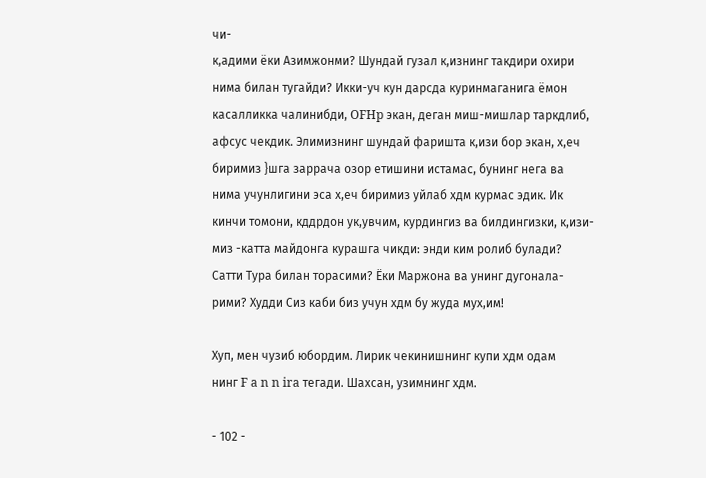чи-
к,адими ёки Азимжонми? Шундай гузал к,изнинг такдири охири
нима билан тугайди? Икки-уч кун дарсда куринмаганига ёмон
касалликка чалинибди, OFHp экан, деган миш-мишлар таркдлиб,
афсус чекдик. Элимизнинг шундай фаришта к,изи бор экан, х,еч
биримиз }шга заррача озор етишини истамас, бунинг нега ва
нима учунлигини эса х,еч биримиз уйлаб хдм курмас эдик. Ик
кинчи томони, кддрдон ук,увчим, курдингиз ва билдингизки, к,изи-
миз -катта майдонга курашга чикди: энди ким ролиб булади?
Сатти Тура билан торасими? Ёки Маржона ва унинг дугонала-
рими? Худди Сиз каби биз учун хдм бу жуда мух,им!

Хуп, мен чузиб юбордим. Лирик чекинишнинг купи хдм одам
нинг F a n n ira тегади. Шахсан, узимнинг хдм.

- 102 -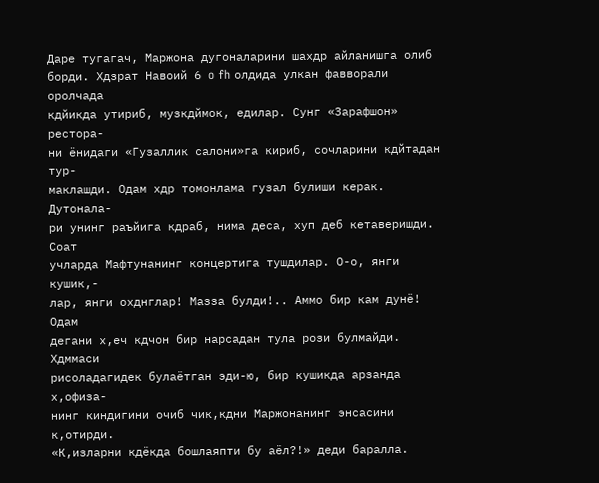Даре тугагач, Маржона дугоналарини шахдр айланишга олиб
борди. Хдзрат Навоий 6 o fh олдида улкан фавворали оролчада
кдйикда утириб, музкдймок, едилар. Сунг «Зарафшон» рестора-
ни ёнидаги «Гузаллик салони»га кириб, сочларини кдйтадан тур-
маклашди. Одам хдр томонлама гузал булиши керак. Дутонала-
ри унинг раъйига кдраб, нима деса, хуп деб кетаверишди. Соат
учларда Мафтунанинг концертига тушдилар. О-о, янги кушик,-
лар, янги охднглар! Мазза булди!.. Аммо бир кам дунё! Одам
дегани х,еч кдчон бир нарсадан тула рози булмайди. Хдммаси
рисоладагидек булаётган эди-ю, бир кушикда арзанда х,офиза-
нинг киндигини очиб чик,кдни Маржонанинг энсасини к,отирди.
«К,изларни кдёкда бошлаяпти бу аёл?!» деди баралла.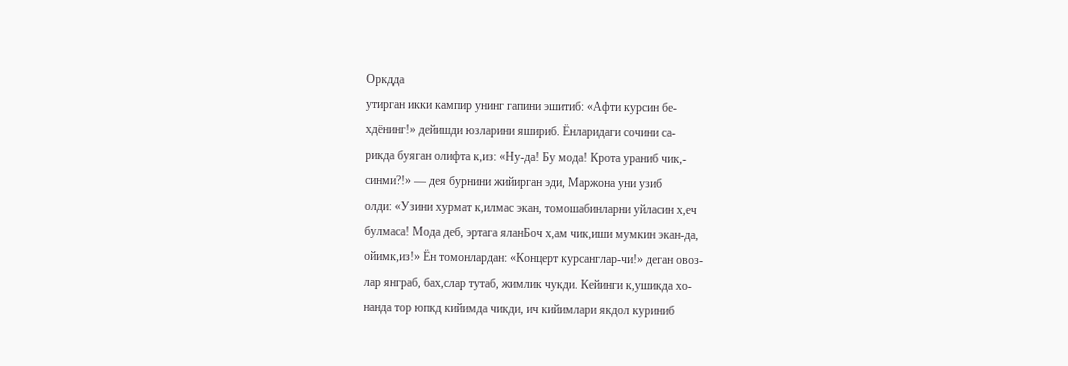Оркдда
утирган икки кампир унинг гапини эшитиб: «Афти курсин бе-
хдёнинг!» дейишди юзларини яшириб. Ёнларидаги сочини са-
рикда буяган олифта к,из: «Ну-да! Бу мода! Крота ураниб чик,-
синми?!» — дея бурнини жийирган эди, Маржона уни узиб
олди: «Узини хурмат к,илмас экан, томошабинларни уйласин х,еч
булмаса! Мода деб, эртага яланБоч х,ам чик,иши мумкин экан-да,
ойимк,из!» Ён томонлардан: «Концерт курсанглар-чи!» деган овоз-
лар янграб, бах,слар тутаб, жимлик чукди. Кейинги к,ушикда хо-
нанда тор юпкд кийимда чикди, ич кийимлари якдол куриниб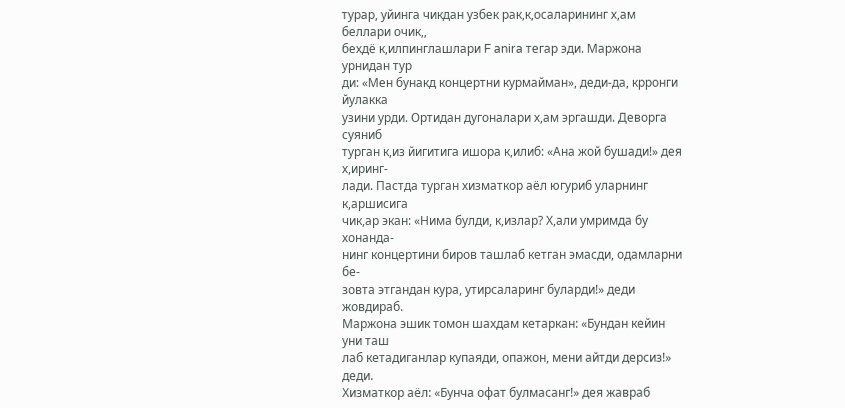турар, уйинга чикдан узбек рак,к,осаларининг х,ам беллари очик,,
бехдё к,илпинглашлари F anira тегар эди. Маржона урнидан тур
ди: «Мен бунакд концертни курмайман», деди-да, крронги йулакка
узини урди. Ортидан дугоналари х,ам эргашди. Деворга суяниб
турган к,из йигитига ишора к,илиб: «Ана жой бушади!» дея х,иринг-
лади. Пастда турган хизматкор аёл югуриб уларнинг к,аршисига
чик,ар экан: «Нима булди, к,излар? Х,али умримда бу хонанда-
нинг концертини биров ташлаб кетган эмасди, одамларни бе-
зовта этгандан кура, утирсаларинг буларди!» деди жовдираб.
Маржона эшик томон шахдам кетаркан: «Бундан кейин уни таш
лаб кетадиганлар купаяди, опажон, мени айтди дерсиз!» деди.
Хизматкор аёл: «Бунча офат булмасанг!» дея жавраб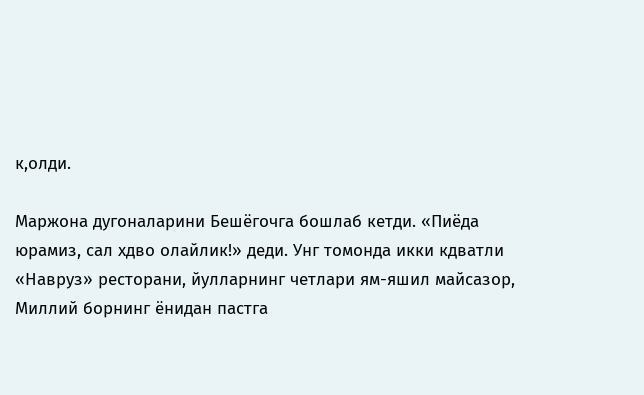к,олди.

Маржона дугоналарини Бешёгочга бошлаб кетди. «Пиёда
юрамиз, сал хдво олайлик!» деди. Унг томонда икки кдватли
«Навруз» ресторани, йулларнинг четлари ям-яшил майсазор,
Миллий борнинг ёнидан пастга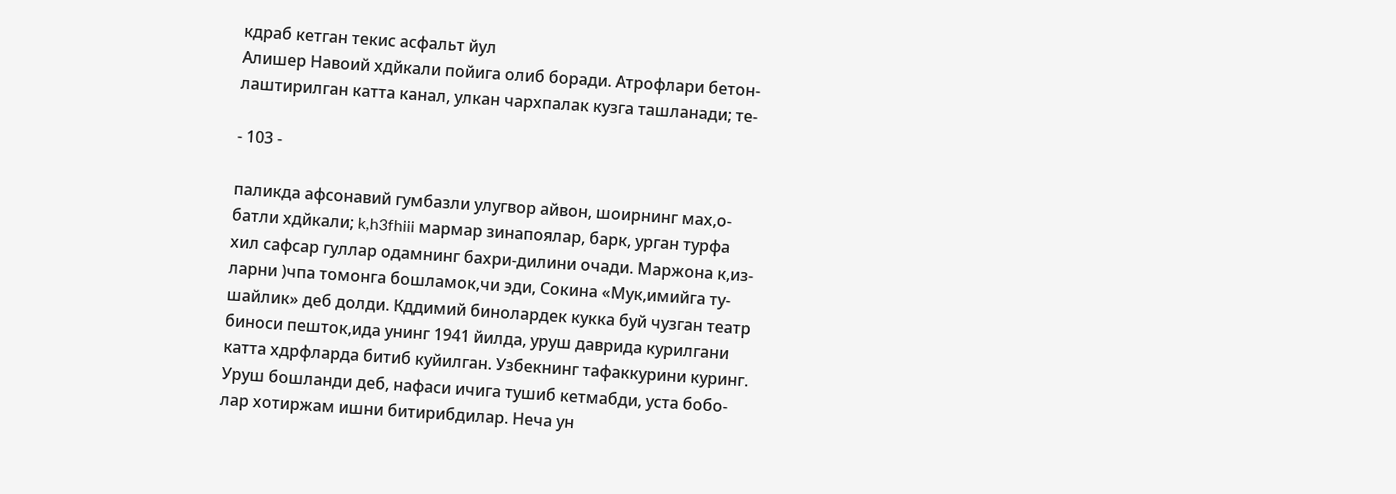кдраб кетган текис асфальт йул
Алишер Навоий хдйкали пойига олиб боради. Атрофлари бетон-
лаштирилган катта канал, улкан чархпалак кузга ташланади; те-

- 103 -

паликда афсонавий гумбазли улугвор айвон, шоирнинг мах,о-
батли хдйкали; k,h3fhiii мармар зинапоялар, барк, урган турфа
хил сафсар гуллар одамнинг бахри-дилини очади. Маржона к,из-
ларни )чпа томонга бошламок,чи эди, Сокина «Мук,имийга ту-
шайлик» деб долди. Кддимий бинолардек кукка буй чузган театр
биноси пешток,ида унинг 1941 йилда, уруш даврида курилгани
катта хдрфларда битиб куйилган. Узбекнинг тафаккурини куринг.
Уруш бошланди деб, нафаси ичига тушиб кетмабди, уста бобо-
лар хотиржам ишни битирибдилар. Неча ун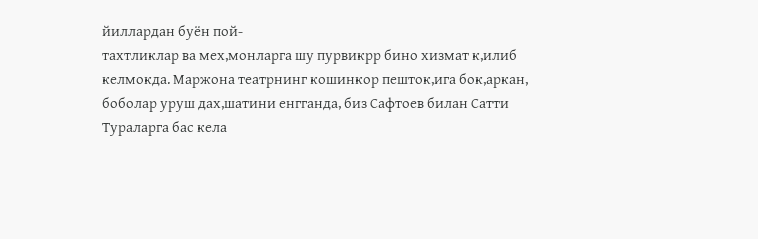йиллардан буён пой-
тахтликлар ва мех,монларга шу пурвикрр бино хизмат к,илиб
келмокда. Маржона театрнинг кошинкор пешток,ига бок,аркан,
боболар уруш дах,шатини енгганда, биз Сафтоев билан Сатти
Тураларга бас кела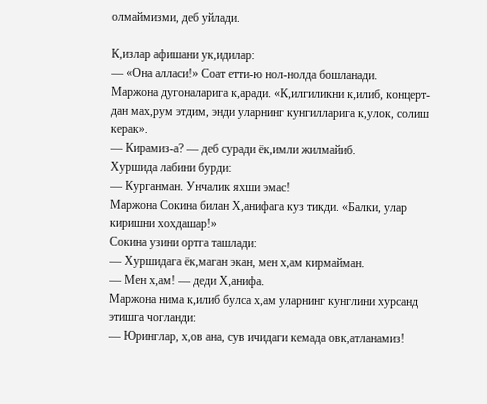олмаймизми, деб уйлади.

К,излар афишани ук,идилар:
— «Она алласи!» Соат етти-ю нол-нолда бошланади.
Маржона дугоналарига к,аради. «К,илгиликни к,илиб, концерт-
дан мах,рум этдим, энди уларнинг кунгилларига к,улок, солиш
керак».
— Кирамиз-а? — деб суради ёк,имли жилмайиб.
Хуршида лабини бурди:
— Курганман. Унчалик яхши эмас!
Маржона Сокина билан Х,анифага куз тикди. «Балки, улар
киришни хохдашар!»
Сокина узини ортга ташлади:
— Хуршидага ёк,маган экан, мен х,ам кирмайман.
— Мен х,ам! — деди Х,анифа.
Маржона нима к,илиб булса х,ам уларнинг кунглини хурсанд
этишга чогланди:
— Юринглар, х,ов ана, сув ичидаги кемада овк,атланамиз!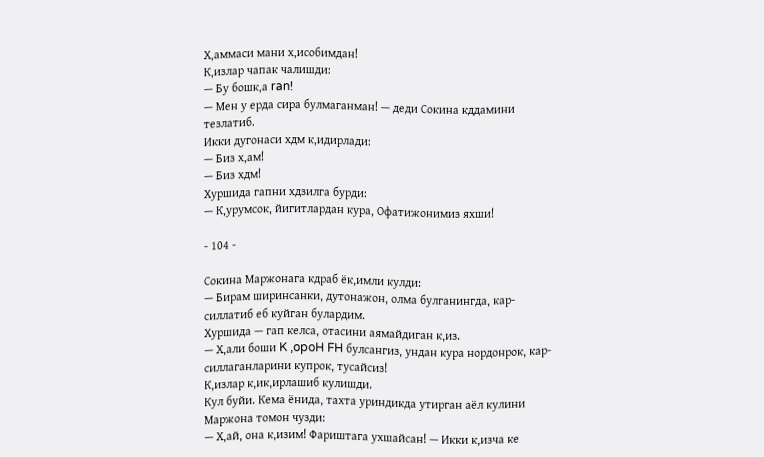Х,аммаси мани х,исобимдан!
К,излар чапак чалишди:
— Бу бошк,а ran!
— Мен у ерда сира булмаганман! — деди Сокина кддамини
тезлатиб.
Икки дугонаси хдм к,идирлади:
— Биз х,ам!
— Биз хдм!
Хуршида гапни хдзилга бурди:
— К,урумсок, йигитлардан кура, Офатижонимиз яхши!

- 104 -

Сокина Маржонага кдраб ёк,имли кулди:
— Бирам ширинсанки, дутонажон, олма булганингда, кар-
силлатиб еб куйган булардим.
Хуршида — гап келса, отасини аямайдиган к,из.
— Х,али боши K ,opoH FH булсангиз, ундан кура нордонрок, кар-
силлаганларини купрок, тусайсиз!
К,излар к,ик,ирлашиб кулишди.
Кул буйи. Кема ёнида, тахта уриндикда утирган аёл кулини
Маржона томон чузди:
— Х,ай, она к,изим! Фариштага ухшайсан! — Икки к,изча ке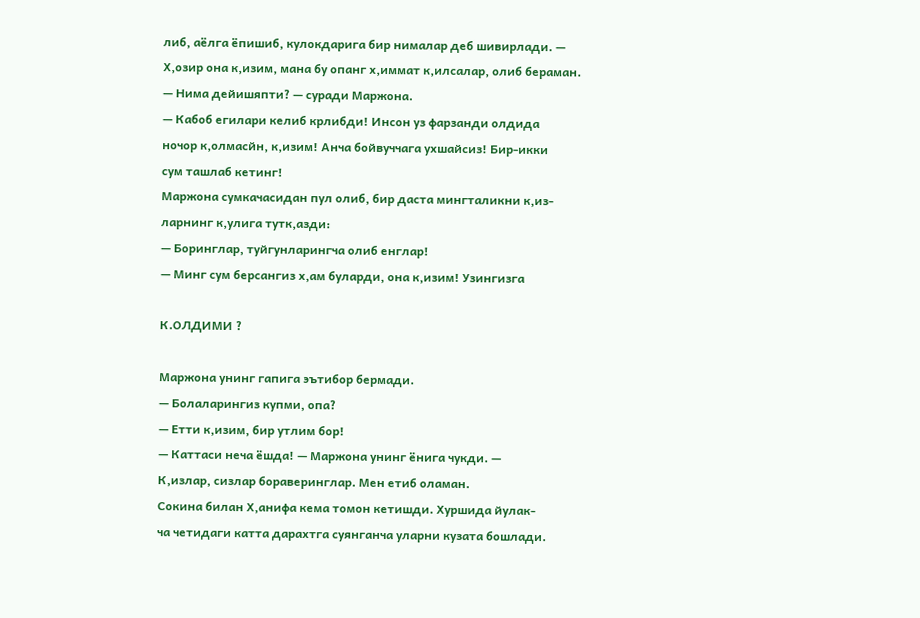либ, аёлга ёпишиб, кулокдарига бир нималар деб шивирлади. —
Х,озир она к,изим, мана бу опанг х,иммат к,илсалар, олиб бераман.
— Нима дейишяпти? — суради Маржона.
— Кабоб егилари келиб крлибди! Инсон уз фарзанди олдида
ночор к,олмасйн, к,изим! Анча бойвуччага ухшайсиз! Бир-икки
сум ташлаб кетинг!
Маржона сумкачасидан пул олиб, бир даста мингталикни к,из-
ларнинг к,улига тутк,азди:
— Боринглар, туйгунларингча олиб енглар!
— Минг сум берсангиз х,ам буларди, она к,изим! Узингизга

К.ОЛДИМИ ?

Маржона унинг гапига эътибор бермади.
— Болаларингиз купми, опа?
— Етти к,изим, бир утлим бор!
— Каттаси неча ёшда! — Маржона унинг ёнига чукди. —
К,излар, сизлар бораверинглар. Мен етиб оламан.
Сокина билан Х,анифа кема томон кетишди. Хуршида йулак-
ча четидаги катта дарахтга суянганча уларни кузата бошлади.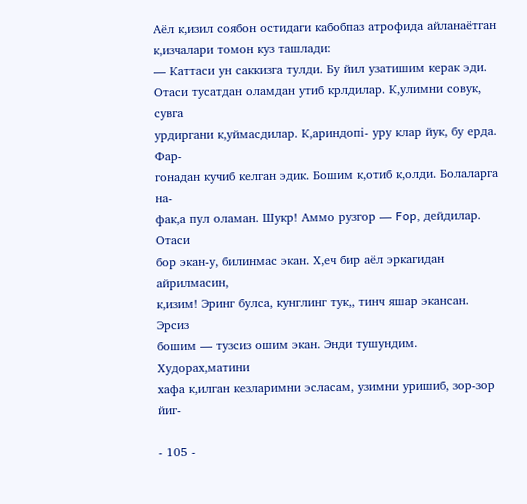Аёл к,изил соябон остидаги кабобпаз атрофида айланаётган
к,изчалари томон куз ташлади:
— Каттаси ун саккизга тулди. Бу йил узатишим керак эди.
Отаси тусатдан оламдан утиб крлдилар. К,улимни совук, сувга
урдиргани к,уймасдилар. К,ариндопi- уру клар йук, бу ерда. Фар-
гонадан кучиб келган эдик. Бошим к,отиб к,олди. Болаларга на-
фак,а пул оламан. Шукр! Аммо рузгор — Fop, дейдилар. Отаси
бор экан-у, билинмас экан. Х,еч бир аёл эркагидан айрилмасин,
к,изим! Эринг булса, кунглинг тук,, тинч яшар экансан. Эрсиз
бошим — тузсиз ошим экан. Энди тушундим. Худорах,матини
хафа к,илган кезларимни эсласам, узимни уришиб, зор-зор йиг-

- 105 -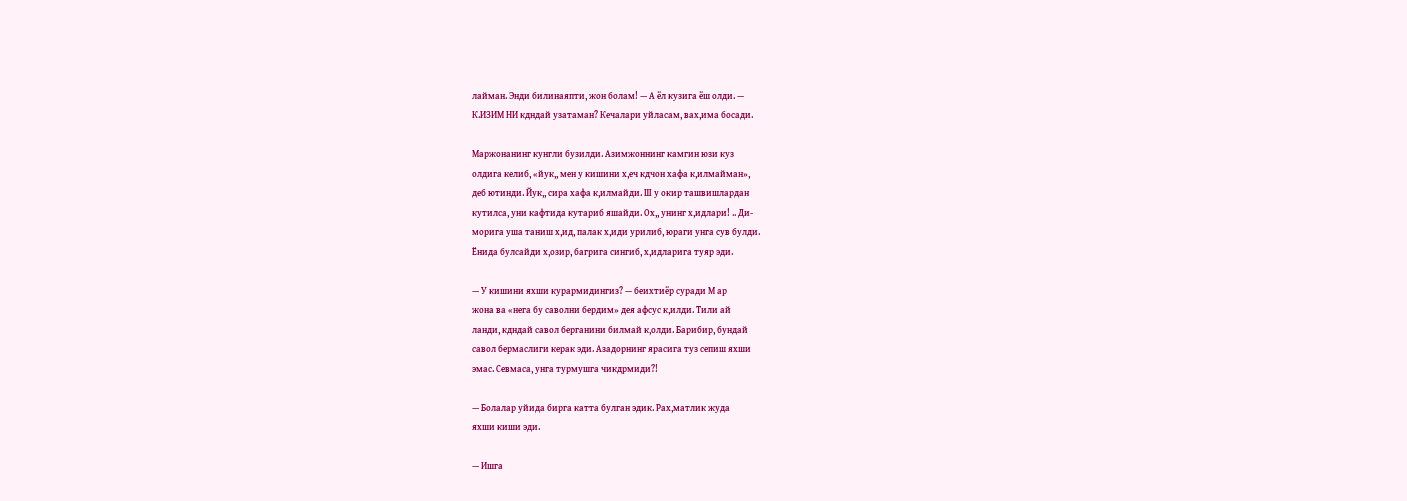лайман. Энди билинаяпти, жон болам! — А ёл кузига ёш олди. —
К.ИЗИМ НИ кдндай узатаман? Кечалари уйласам, вах,има босади.

Маржонанинг кунгли бузилди. Азимжоннинг камгин юзи куз
олдига келиб, «йук,, мен у кишини х,еч кдчон хафа к,илмайман»,
деб ютинди. Йук,, сира хафа к,илмайди. Ш у окир ташвишлардан
кутилса, уни кафтида кутариб яшайди. Ох,, унинг х,идлари! .. Ди-
морига уша таниш х,ид, палак х,иди урилиб, юраги унга сув булди.
Ёнида булсайди х,озир, багрига сингиб, х,идларига туяр эди.

— У кишини яхши курармидингиз? — беихтиёр суради М ар
жона ва «нега бу саволни бердим» дея афсус к,илди. Тили ай
ланди, кдндай савол берганини билмай к,олди. Барибир, бундай
савол бермаслиги керак эди. Азадорнинг ярасига туз сепиш яхши
эмас. Севмаса, унга турмушга чикдрмиди?!

— Болалар уйида бирга катта булган эдик. Рах,матлик жуда
яхши киши эди.

— Ишга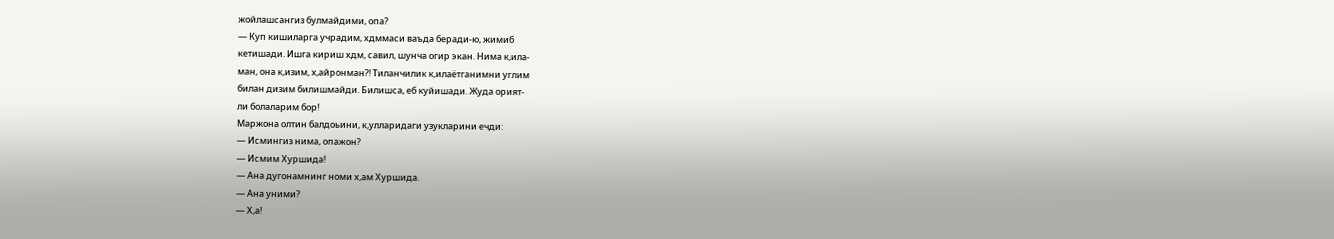жойлашсангиз булмайдими, опа?
— Куп кишиларга учрадим, хдммаси ваъда беради-ю, жимиб
кетишади. Ишга кириш хдм, савил, шунча огир экан. Нима к,ила-
ман, она к,изим, х,айронман?! Тиланчилик к,илаётганимни углим
билан дизим билишмайди. Билишса, еб куйишади. Жуда орият-
ли болаларим бор!
Маржона олтин балдоьини, к,улларидаги узукларини ечди:
— Исмингиз нима, опажон?
— Исмим Хуршида!
— Ана дугонамнинг номи х,ам Хуршида.
— Ана уними?
— Х,а!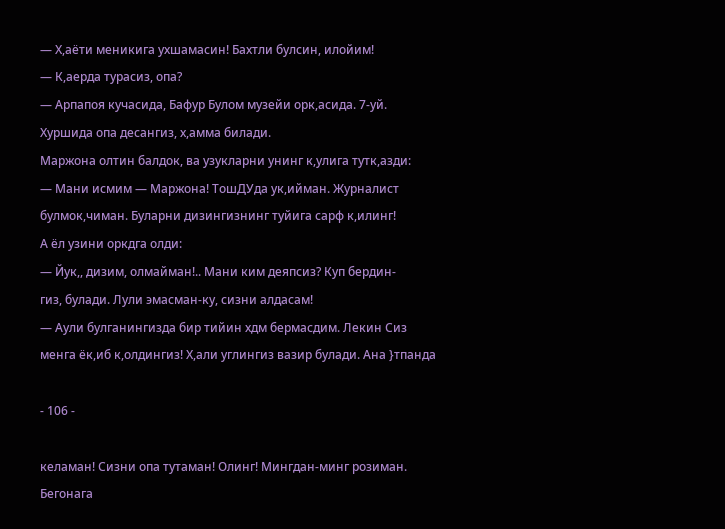— Х,аёти меникига ухшамасин! Бахтли булсин, илойим!
— К,аерда турасиз, опа?
— Арпапоя кучасида, Бафур Булом музейи орк,асида. 7-уй.
Хуршида опа десангиз, х,амма билади.
Маржона олтин балдок, ва узукларни унинг к,улига тутк,азди:
— Мани исмим — Маржона! ТошДУда ук,ийман. Журналист
булмок,чиман. Буларни дизингизнинг туйига сарф к,илинг!
А ёл узини оркдга олди:
— Йук,, дизим, олмайман!.. Мани ким деяпсиз? Куп бердин-
гиз, булади. Лули эмасман-ку, сизни алдасам!
— Аули булганингизда бир тийин хдм бермасдим. Лекин Сиз
менга ёк,иб к,олдингиз! Х,али углингиз вазир булади. Ана }тпанда

- 106 -

келаман! Сизни опа тутаман! Олинг! Мингдан-минг розиман.
Бегонага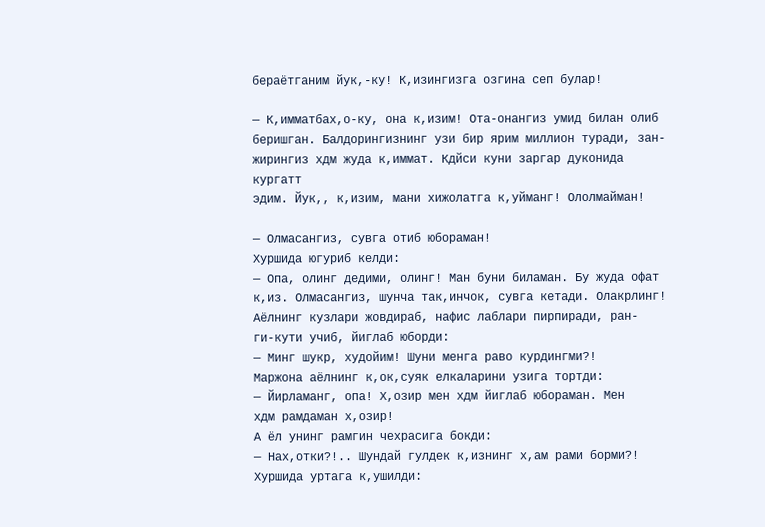бераётганим йук,-ку! К,изингизга озгина сеп булар!

— К,имматбах,о-ку, она к,изим! Ота-онангиз умид билан олиб
беришган. Балдорингизнинг узи бир ярим миллион туради, зан-
жирингиз хдм жуда к,иммат. Кдйси куни заргар дуконида кургатт
эдим. Йук,, к,изим, мани хижолатга к,уйманг! Ололмайман!

— Олмасангиз, сувга отиб юбораман!
Хуршида югуриб келди:
— Опа, олинг дедими, олинг! Ман буни биламан. Бу жуда офат
к,из. Олмасангиз, шунча так,инчок, сувга кетади. Олакрлинг!
Аёлнинг кузлари жовдираб, нафис лаблари пирпиради, ран-
ги-кути учиб, йиглаб юборди:
— Минг шукр, худойим! Шуни менга раво курдингми?!
Маржона аёлнинг к,ок,суяк елкаларини узига тортди:
— Йирламанг, опа! Х,озир мен хдм йиглаб юбораман. Мен
хдм рамдаман х,озир!
А ёл унинг рамгин чехрасига бокди:
— Нах,отки?!.. Шундай гулдек к,изнинг х,ам рами борми?!
Хуршида уртага к,ушилди: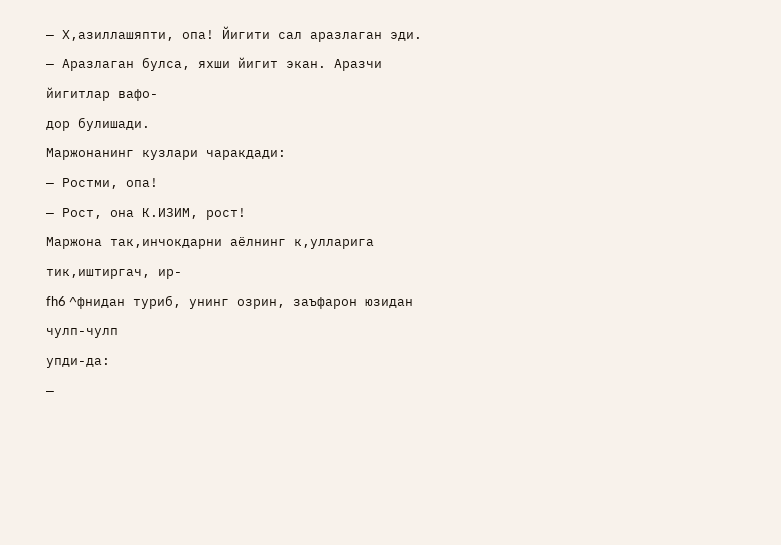— Х,азиллашяпти, опа! Йигити сал аразлаган эди.
— Аразлаган булса, яхши йигит экан. Аразчи йигитлар вафо-
дор булишади.
Маржонанинг кузлари чаракдади:
— Ростми, опа!
— Рост, она К.ИЗИМ, рост!
Маржона так,инчокдарни аёлнинг к,улларига тик,иштиргач, ир-
fh6 ^фнидан туриб, унинг озрин, заъфарон юзидан чулп-чулп
упди-да:
—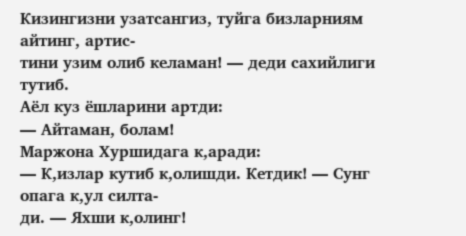Кизингизни узатсангиз, туйга бизларниям айтинг, артис-
тини узим олиб келаман! — деди сахийлиги тутиб.
Аёл куз ёшларини артди:
— Айтаман, болам!
Маржона Хуршидага к,аради:
— К,излар кутиб к,олишди. Кетдик! — Сунг опага к,ул силта-
ди. — Яхши к,олинг!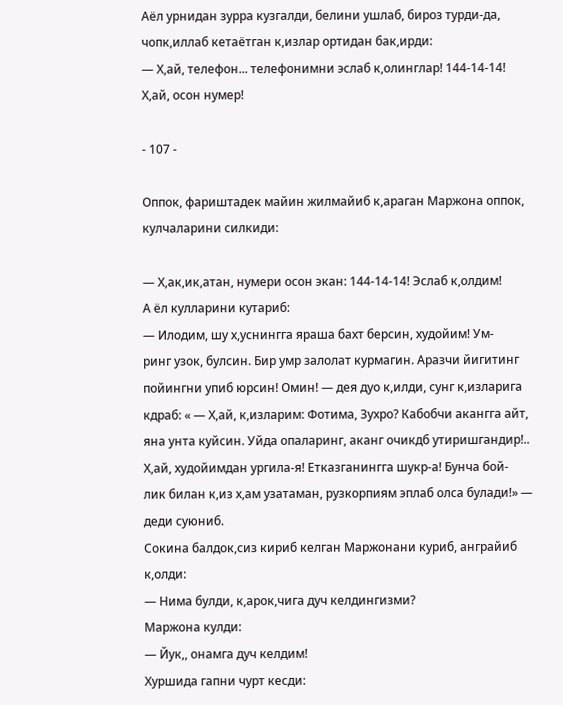Аёл урнидан зурра кузгалди, белини ушлаб, бироз турди-да,
чопк,иллаб кетаётган к,излар ортидан бак,ирди:
— Х,ай, телефон... телефонимни эслаб к,олинглар! 144-14-14!
Х,ай, осон нумер!

- 107 -

Оппок, фариштадек майин жилмайиб к,араган Маржона оппок,
кулчаларини силкиди:

— Х,ак,ик,атан, нумери осон экан: 144-14-14! Эслаб к,олдим!
А ёл кулларини кутариб:
— Илодим, шу х,уснингга яраша бахт берсин, худойим! Ум-
ринг узок, булсин. Бир умр залолат курмагин. Аразчи йигитинг
пойингни упиб юрсин! Омин! — дея дуо к,илди, сунг к,изларига
кдраб: « — Х,ай, к,изларим: Фотима, Зухро? Кабобчи акангга айт,
яна унта куйсин. Уйда опаларинг, аканг очикдб утиришгандир!..
Х,ай, худойимдан ургила-я! Етказганингга шукр-а! Бунча бой-
лик билан к,из х,ам узатаман, рузкорпиям эплаб олса булади!» —
деди суюниб.
Сокина балдок,сиз кириб келган Маржонани куриб, анграйиб
к,олди:
— Нима булди, к,арок,чига дуч келдингизми?
Маржона кулди:
— Йук,, онамга дуч келдим!
Хуршида гапни чурт кесди: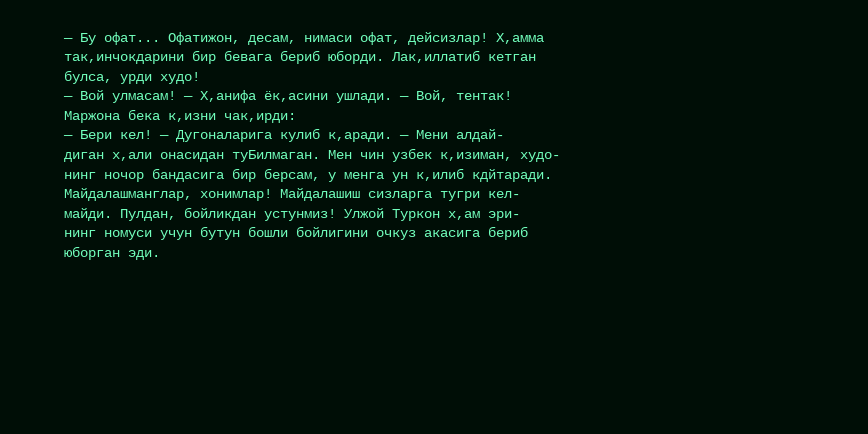— Бу офат... Офатижон, десам, нимаси офат, дейсизлар! Х,амма
так,инчокдарини бир бевага бериб юборди. Лак,иллатиб кетган
булса, урди худо!
— Вой улмасам! — Х,анифа ёк,асини ушлади. — Вой, тентак!
Маржона бека к,изни чак,ирди:
— Бери кел! — Дугоналарига кулиб к,аради. — Мени алдай-
диган х,али онасидан туБилмаган. Мен чин узбек к,изиман, худо-
нинг ночор бандасига бир берсам, у менга ун к,илиб кдйтаради.
Майдалашманглар, хонимлар! Майдалашиш сизларга тугри кел-
майди. Пулдан, бойликдан устунмиз! Улжой Туркон х,ам эри-
нинг номуси учун бутун бошли бойлигини очкуз акасига бериб
юборган эди.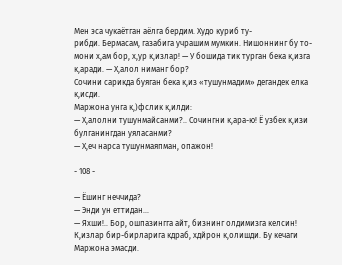Мен эса чукаётган аёлга бердим. Худо куриб ту-
рибди. Бермасам, газабига учрашим мумкин. Нишоннинг бу то-
мони х,ам бор, х,ур к,излар! — У бошида тик турган бека к,изга
к,аради. — Х,алол ниманг бор?
Сочини сарикда буяган бека к,из «тушунмадим» дегандек елка
к,исди.
Маржона унга к,)фслик к,илди:
— Х,алолни тушунмайсанми?.. Сочингни к,ара-ю! Ё узбек к,изи
булганингдан уяласанми?
— Х,еч нарса тушунмаяпман, опажон!

- 108 -

— Ёшинг неччида?
— Энди ун еттидан...
— Яхши!.. Бор, ошпазингга айт, бизнинг олдимизга келсин!
К,излар бир-бирларига кдраб, хдйрон к,олишди. Бу кечаги
Маржона эмасди.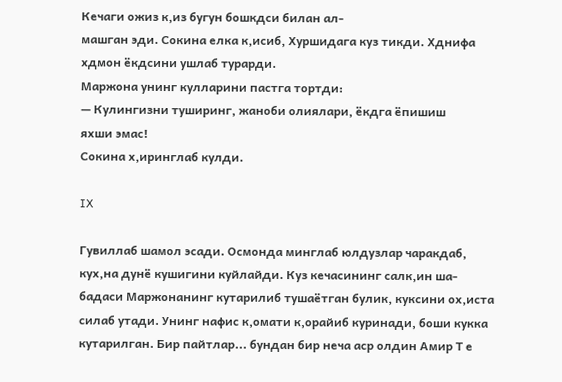Кечаги ожиз к,из бугун бошкдси билан ал-
машган эди. Сокина елка к,исиб, Хуршидага куз тикди. Хднифа
хдмон ёкдсини ушлаб турарди.
Маржона унинг кулларини пастга тортди:
— Кулингизни туширинг, жаноби олиялари, ёкдга ёпишиш
яхши эмас!
Сокина х,иринглаб кулди.

IX

Гувиллаб шамол эсади. Осмонда минглаб юлдузлар чаракдаб,
кух,на дунё кушигини куйлайди. Куз кечасининг салк,ин ша-
бадаси Маржонанинг кутарилиб тушаётган булик, куксини ох,иста
силаб утади. Унинг нафис к,омати к,орайиб куринади, боши кукка
кутарилган. Бир пайтлар... бундан бир неча аср олдин Амир Т е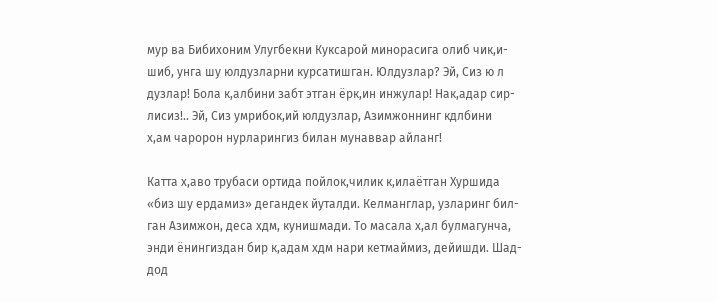мур ва Бибихоним Улугбекни Куксарой минорасига олиб чик,и-
шиб, унга шу юлдузларни курсатишган. Юлдузлар? Эй, Сиз ю л
дузлар! Бола к,албини забт этган ёрк,ин инжулар! Нак,адар сир-
лисиз!.. Эй, Сиз умрибок,ий юлдузлар, Азимжоннинг кдлбини
х,ам чаророн нурларингиз билан мунаввар айланг!

Катта х,аво трубаси ортида пойлок,чилик к,илаётган Хуршида
«биз шу ердамиз» дегандек йуталди. Келманглар, узларинг бил-
ган Азимжон, деса хдм, кунишмади. То масала х,ал булмагунча,
энди ёнингиздан бир к,адам хдм нари кетмаймиз, дейишди. Шад-
дод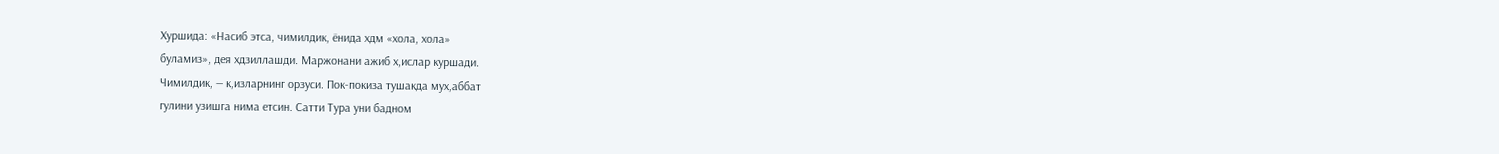Хуршида: «Насиб этса, чимилдик, ёнида хдм «хола, хола»
буламиз», дея хдзиллашди. Маржонани ажиб х,ислар куршади.
Чимилдик, — к,изларнинг орзуси. Пок-покиза тушакда мух,аббат
гулини узишга нима етсин. Сатти Тура уни бадном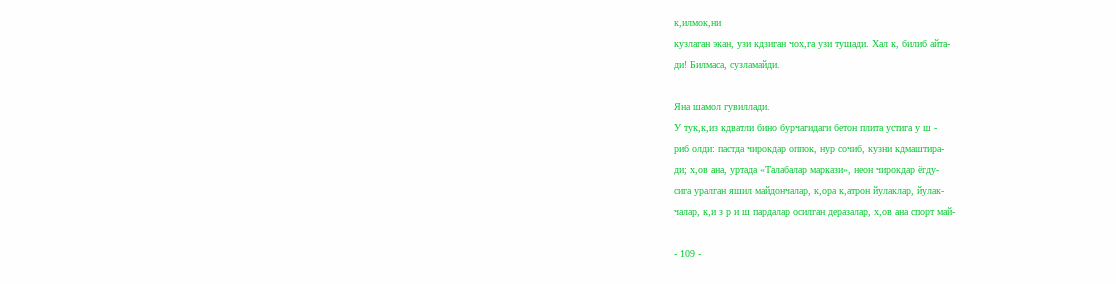к,илмок,ни
кузлаган экан, узи кдзиган чох,га узи тушади. Хал к, билиб айта-
ди! Билмаса, сузламайди.

Яна шамол гувиллади.
У тук,к,из кдватли бино бурчагидаги бетон плита устига у ш -
риб олди: пастда чирокдар оппок, нур сочиб, кузни кдмаштира-
ди; х,ов ана, уртада «Талабалар маркази», неон чирокдар ёгду-
сига уралган яшил майдончалар, к,ора к,атрон йулаклар, йулак-
чалар, к,и з р и ш пардалар осилган деразалар, х,ов ана спорт май-

- 109 -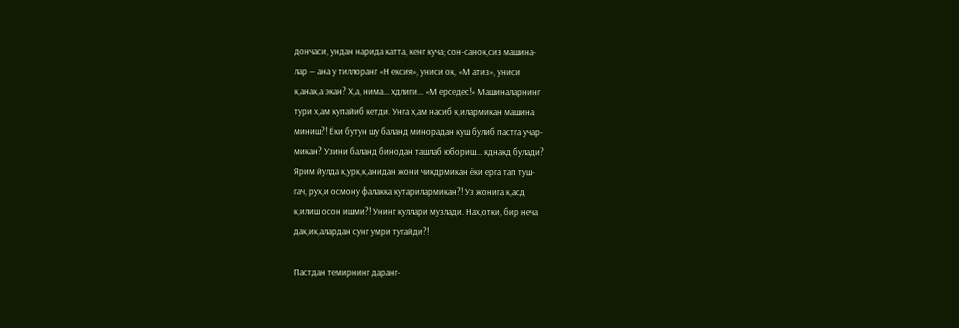дончаси, ундан нарида катта, кенг куча; сон-санок,сиз машина-
лар — ана у тиллоранг «Н ексия», униси ок, «М атиз», униси
к,анак,а экан? Х,а, нима... хдлиги... «М ерседес!» Машиналарнинг
тури х,ам купайиб кетди. Унга х,ам насиб к,илармикан машина
миниш?! Ёки бутун шу баланд минорадан куш булиб пастга учар-
микан? Узини баланд бинодан ташлаб юбориш... кднакд булади?
Ярим йулда к,урк,к,анидан жони чикдрмикан ёки ерга тап туш-
гач, рух,и осмону фалакка кутарилармикан?! Уз жонига к,асд
к,илиш осон ишми?! Унинг куллари музлади. Нах,отки, бир неча
дак,ик,алардан сунг умри тугайди?!

Пастдан темирнинг даранг-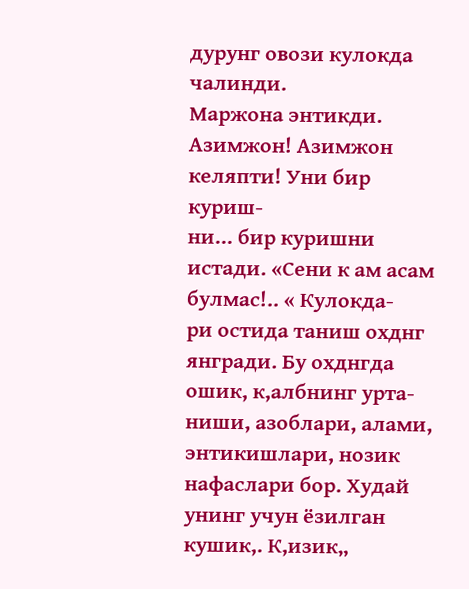дурунг овози кулокда чалинди.
Маржона энтикди. Азимжон! Азимжон келяпти! Уни бир куриш-
ни... бир куришни истади. «Сени к ам асам булмас!.. « Кулокда-
ри остида таниш охднг янгради. Бу охднгда ошик, к,албнинг урта-
ниши, азоблари, алами, энтикишлари, нозик нафаслари бор. Худай
унинг учун ёзилган кушик,. К,изик„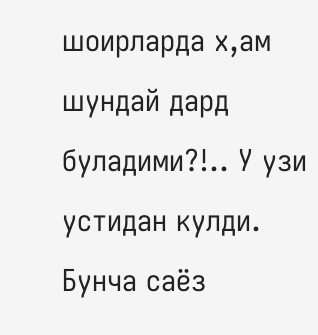шоирларда х,ам шундай дард
буладими?!.. У узи устидан кулди. Бунча саёз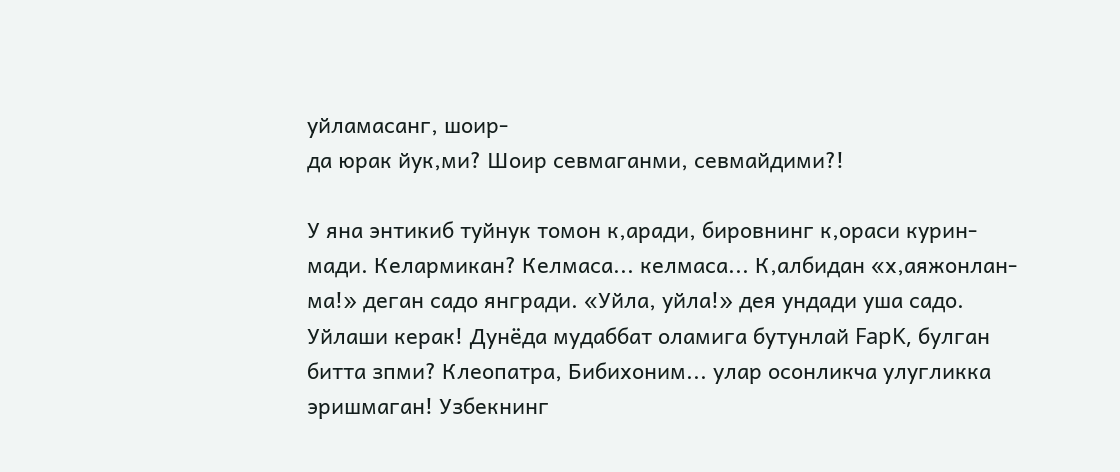уйламасанг, шоир-
да юрак йук,ми? Шоир севмаганми, севмайдими?!

У яна энтикиб туйнук томон к,аради, бировнинг к,ораси курин-
мади. Келармикан? Келмаса... келмаса... К,албидан «х,аяжонлан-
ма!» деган садо янгради. «Уйла, уйла!» дея ундади уша садо.
Уйлаши керак! Дунёда мудаббат оламига бутунлай FapK, булган
битта зпми? Клеопатра, Бибихоним... улар осонликча улугликка
эришмаган! Узбекнинг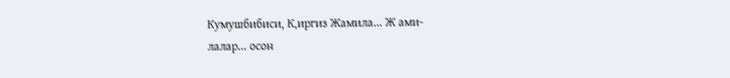Кумушбибиси, К,иргиз Жамила... Ж ами-
лалар... осон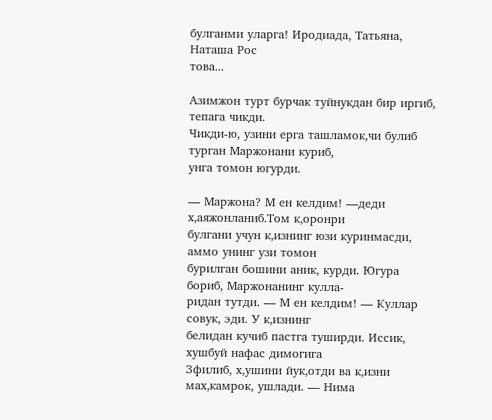булганми уларга! Иродиада, Татьяна, Наташа Рос
това...

Азимжон турт бурчак туйнукдан бир иргиб, тепага чикди.
Чикди-ю, узини ерга ташламок,чи булиб турган Маржонани куриб,
унга томон югурди.

— Маржона? М ен келдим! —деди х,аяжонланиб.Том к,оронри
булгани учун к,изнинг юзи куринмасди, аммо унинг узи томон
бурилган бошини аник, курди. Югура бориб, Маржонанинг кулла-
ридан тутди. — М ен келдим! — Куллар совук, эди. У к,изнинг
белидан кучиб пастга туширди. Иссик, хушбуй нафас димогига
Зфилиб, х,ушини йук,отди ва к,изни мах,камрок, ушлади. — Нима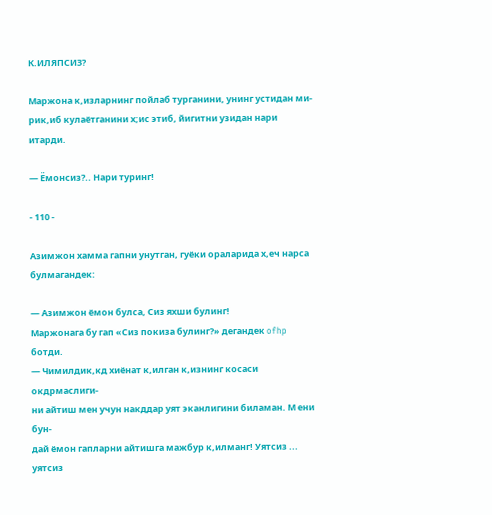К.ИЛЯПСИЗ?

Маржона к,изларнинг пойлаб турганини, унинг устидан ми-
рик,иб кулаётганини х;ис этиб, йигитни узидан нари итарди.

— Ёмонсиз?.. Нари туринг!

- 110 -

Азимжон хамма гапни унутган, гуёки ораларида х,еч нарса
булмагандек:

— Азимжон ёмон булса, Сиз яхши булинг!
Маржонага бу гап «Сиз покиза булинг?» дегандек ofhp ботди.
— Чимилдик,кд хиёнат к,илган к,изнинг косаси окдрмаслиги-
ни айтиш мен учун накддар уят эканлигини биламан. М ени бун-
дай ёмон гапларни айтишга мажбур к,илманг! Уятсиз ... уятсиз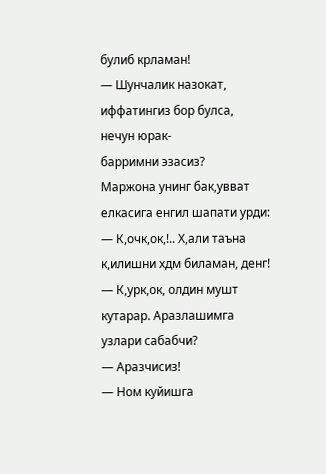булиб крламан!
— Шунчалик назокат, иффатингиз бор булса, нечун юрак-
барримни эзасиз?
Маржона унинг бак,увват елкасига енгил шапати урди:
— К,очк,ок,!.. Х,али таъна к,илишни хдм биламан, денг!
— К,урк,ок, олдин мушт кутарар. Аразлашимга узлари сабабчи?
— Аразчисиз!
— Ном куйишга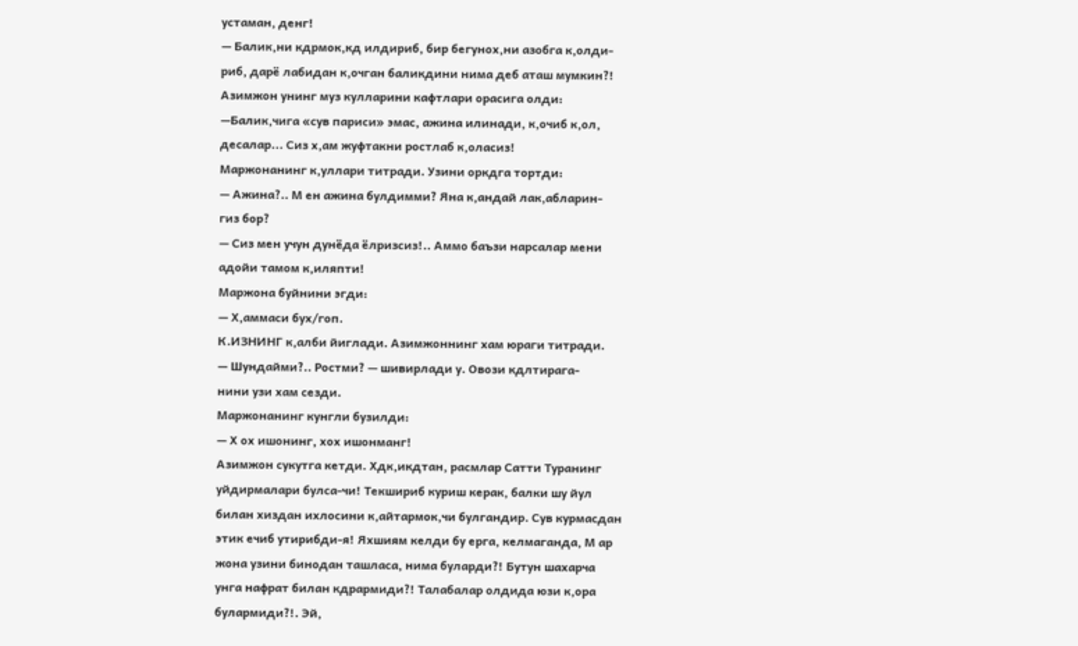устаман, денг!
— Балик,ни кдрмок,кд илдириб, бир бегунох,ни азобга к,олди-
риб, дарё лабидан к,очган баликдини нима деб аташ мумкин?!
Азимжон унинг муз кулларини кафтлари орасига олди:
—Балик,чига «сув париси» эмас, ажина илинади, к,очиб к,ол,
десалар... Сиз х,ам жуфтакни ростлаб к,оласиз!
Маржонанинг к,уллари титради. Узини оркдга тортди:
— Ажина?.. М ен ажина булдимми? Яна к,андай лак,абларин-
гиз бор?
— Сиз мен учун дунёда ёлризсиз!.. Аммо баъзи нарсалар мени
адойи тамом к,иляпти!
Маржона буйнини эгди:
— Х,аммаси бух/гоп.
К.ИЗНИНГ к,алби йиглади. Азимжоннинг хам юраги титради.
— Шундайми?.. Ростми? — шивирлади у. Овози кдлтирага-
нини узи хам сезди.
Маржонанинг кунгли бузилди:
— Х ох ишонинг, хох ишонманг!
Азимжон сукутга кетди. Хдк,икдтан, расмлар Сатти Туранинг
уйдирмалари булса-чи! Текшириб куриш керак, балки шу йул
билан хиздан ихлосини к,айтармок,чи булгандир. Сув курмасдан
этик ечиб утирибди-я! Яхшиям келди бу ерга, келмаганда, М ар
жона узини бинодан ташласа, нима буларди?! Бутун шахарча
унга нафрат билан кдрармиди?! Талабалар олдида юзи к,ора
булармиди?!. Эй,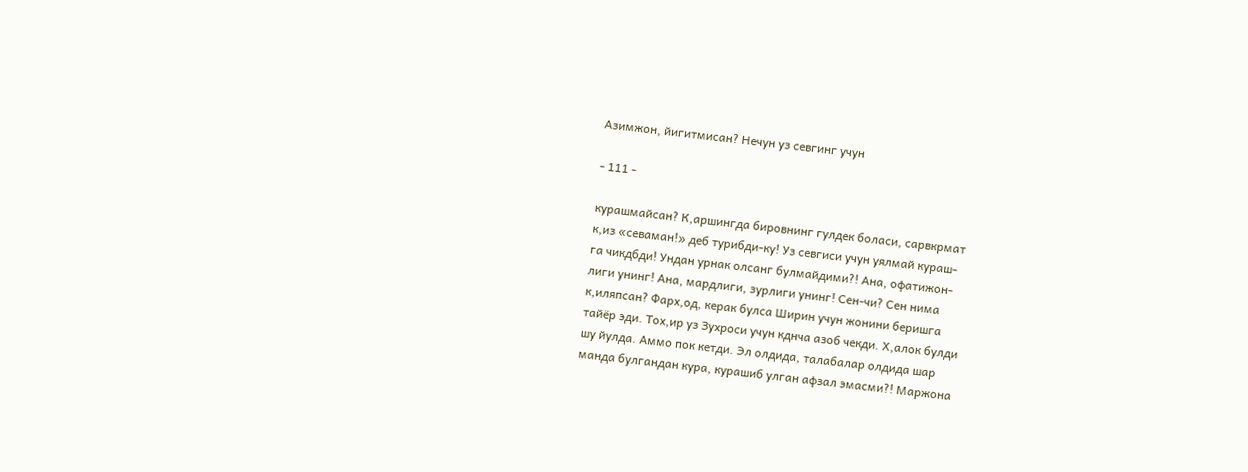Азимжон, йигитмисан? Нечун уз севгинг учун

- 111 -

курашмайсан? К,аршингда бировнинг гулдек боласи, сарвкрмат
к,из «севаман!» деб турибди-ку! Уз севгиси учун уялмай кураш-
га чикдбди! Ундан урнак олсанг булмайдими?! Ана, офатижон-
лиги унинг! Ана, мардлиги, зурлиги унинг! Сен-чи? Сен нима
к,иляпсан? Фарх,од, керак булса Ширин учун жонини беришга
тайёр эди. Тох,ир уз Зухроси учун кднча азоб чекди. Х,алок булди
шу йулда. Аммо пок кетди. Эл олдида, талабалар олдида шар
манда булгандан кура, курашиб улган афзал эмасми?! Маржона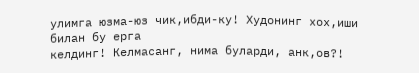улимга юзма-юз чик,ибди-ку! Худонинг хох,иши билан бу ерга
келдинг! Келмасанг, нима буларди, анк,ов?!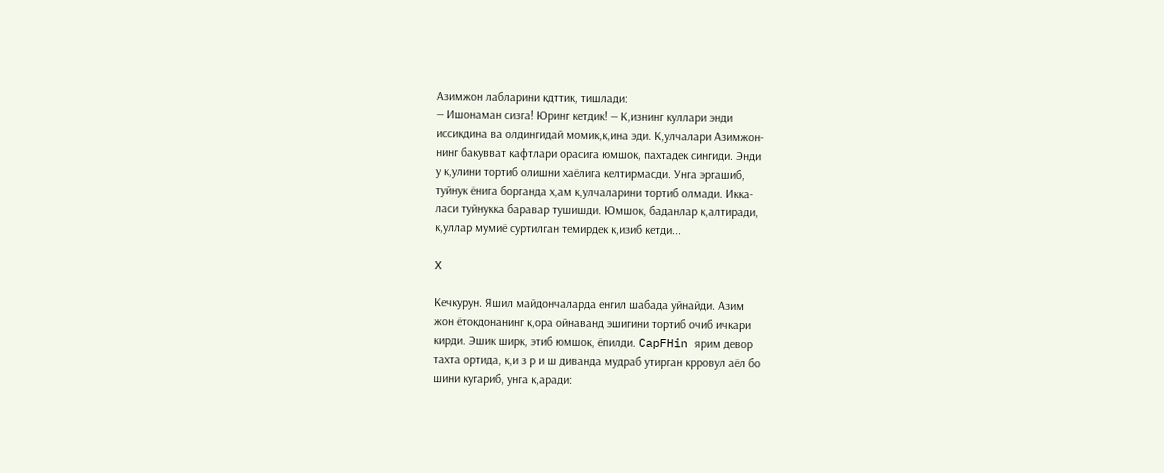Азимжон лабларини кдттик, тишлади:
— Ишонаман сизга! Юринг кетдик! — К,изнинг куллари энди
иссикдина ва олдингидай момик,к,ина эди. К,улчалари Азимжон-
нинг бакувват кафтлари орасига юмшок, пахтадек сингиди. Энди
у к,улини тортиб олишни хаёлига келтирмасди. Унга эргашиб,
туйнук ёнига борганда х,ам к,улчаларини тортиб олмади. Икка-
ласи туйнукка баравар тушишди. Юмшок, баданлар к,алтиради,
к,уллар мумиё суртилган темирдек к,изиб кетди...

X

Кечкурун. Яшил майдончаларда енгил шабада уйнайди. Азим
жон ётокдонанинг к,ора ойнаванд эшигини тортиб очиб ичкари
кирди. Эшик ширк, этиб юмшок, ёпилди. CapFHin ярим девор
тахта ортида, к,и з р и ш диванда мудраб утирган крровул аёл бо
шини кугариб, унга к,аради: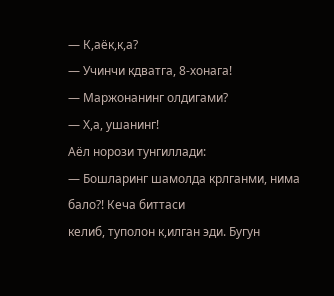— К,аёк,к,а?
— Учинчи кдватга, 8-хонага!
— Маржонанинг олдигами?
— Х,а, ушанинг!
Аёл норози тунгиллади:
— Бошларинг шамолда крлганми, нима бало?! Кеча биттаси
келиб, туполон к,илган эди. Бугун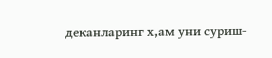деканларинг х,ам уни суриш-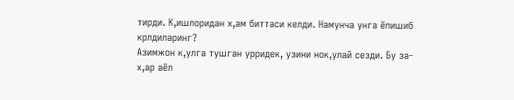тирди. К,ишлоридан х,ам биттаси келди. Намунча унга ёпишиб
крлдиларинг?
Азимжон к,улга тушган урридек, узини нок,улай сезди. Бу за-
х,ар аёл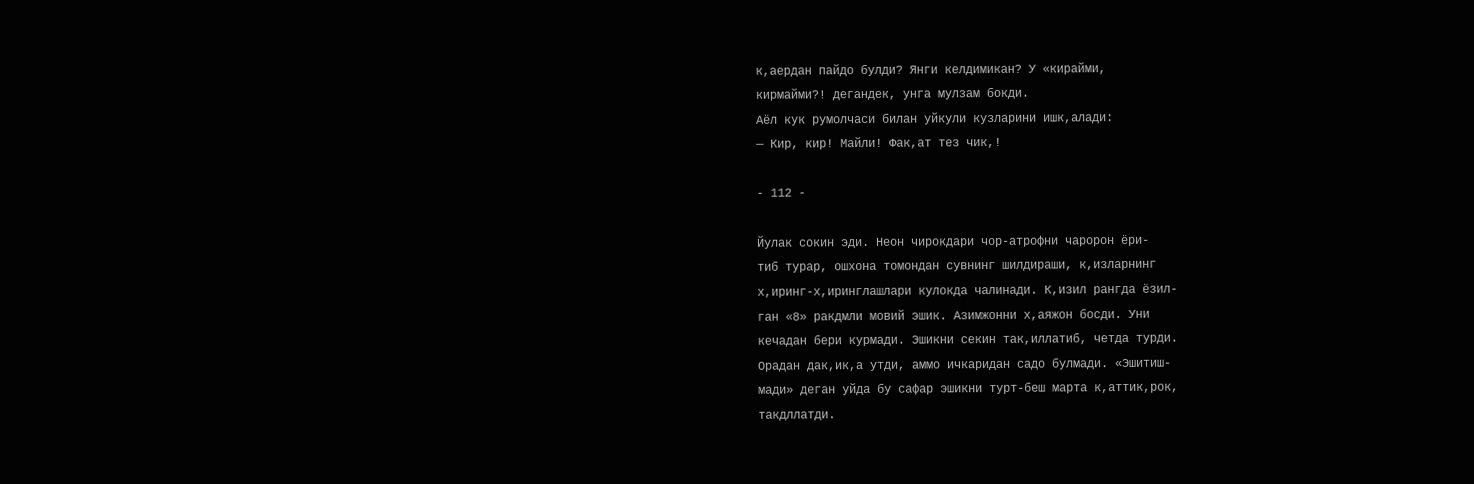к,аердан пайдо булди? Янги келдимикан? У «кирайми,
кирмайми?! дегандек, унга мулзам бокди.
Аёл кук румолчаси билан уйкули кузларини ишк,алади:
— Кир, кир! Майли! Фак,ат тез чик,!

- 112 -

Йулак сокин эди. Неон чирокдари чор-атрофни чаророн ёри-
тиб турар, ошхона томондан сувнинг шилдираши, к,изларнинг
х,иринг-х,иринглашлари кулокда чалинади. К,изил рангда ёзил-
ган «8» ракдмли мовий эшик. Азимжонни х,аяжон босди. Уни
кечадан бери курмади. Эшикни секин так,иллатиб, четда турди.
Орадан дак,ик,а утди, аммо ичкаридан садо булмади. «Эшитиш-
мади» деган уйда бу сафар эшикни турт-беш марта к,аттик,рок,
такдллатди.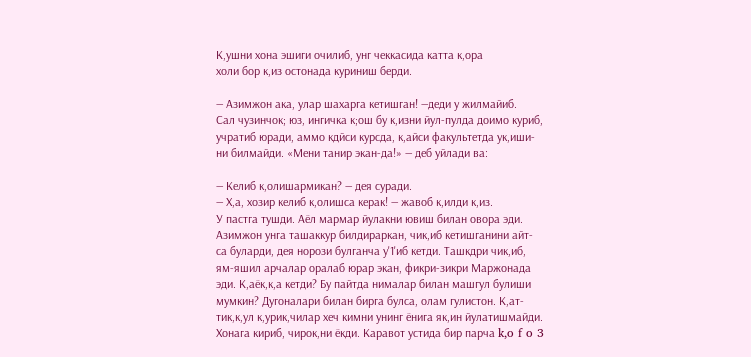К,ушни хона эшиги очилиб, унг чеккасида катта к,ора
холи бор к,из остонада куриниш берди.

— Азимжон ака, улар шахарга кетишган! —деди у жилмайиб.
Сал чузинчок; юз, ингичка к;ош бу к,изни йул-пулда доимо куриб,
учратиб юради, аммо кдйси курсда, к,айси факультетда ук,иши-
ни билмайди. «Мени танир экан-да!» — деб уйлади ва:

— Келиб к,олишармикан? — дея суради.
— Х,а, хозир келиб к,олишса керак! — жавоб к,илди к,из.
У пастга тушди. Аёл мармар йулакни ювиш билан овора эди.
Азимжон унга ташаккур билдираркан, чик,иб кетишганини айт-
са буларди, дея норози булганча у'1'иб кетди. Ташкдри чик,иб,
ям-яшил арчалар оралаб юрар экан, фикри-зикри Маржонада
эди. К,аёк,к,а кетди? Бу пайтда нималар билан машгул булиши
мумкин? Дугоналари билан бирга булса, олам гулистон. К,ат-
тик,к,ул к,урик,чилар хеч кимни унинг ёнига як,ин йулатишмайди.
Хонага кириб, чирок,ни ёкди. Каравот устида бир парча k,o f o 3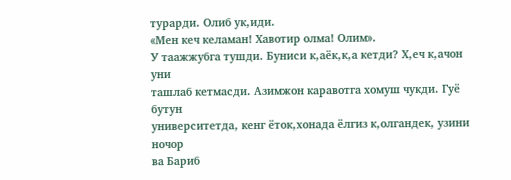турарди. Олиб ук,иди.
«Мен кеч келаман! Хавотир олма! Олим».
У таажжубга тушди. Буниси к,аёк,к,а кетди? Х,еч к,ачон уни
ташлаб кетмасди. Азимжон каравотга хомуш чукди. Гуё бутун
университетда, кенг ёток,хонада ёлгиз к,олгандек, узини ночор
ва Бариб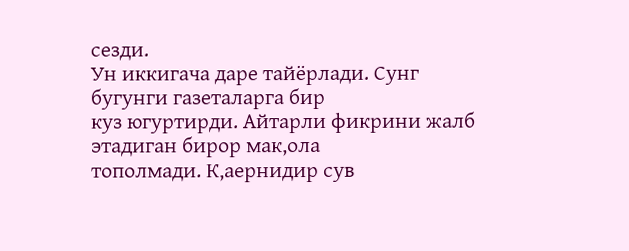сезди.
Ун иккигача даре тайёрлади. Сунг бугунги газеталарга бир
куз югуртирди. Айтарли фикрини жалб этадиган бирор мак,ола
тополмади. К,аернидир сув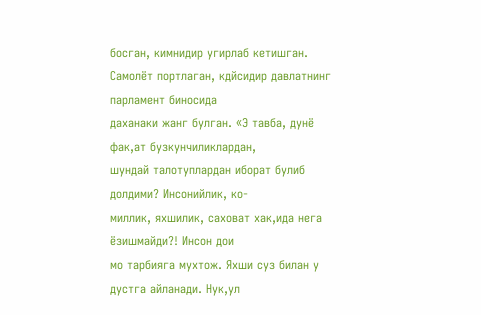босган, кимнидир угирлаб кетишган.
Самолёт портлаган, кдйсидир давлатнинг парламент биносида
даханаки жанг булган. «Э тавба, дунё фак,ат бузкунчиликлардан,
шундай талотуплардан иборат булиб долдими? Инсонийлик, ко-
миллик, яхшилик, саховат хак,ида нега ёзишмайди?! Инсон дои
мо тарбияга мухтож. Яхши суз билан у дустга айланади. Нук,ул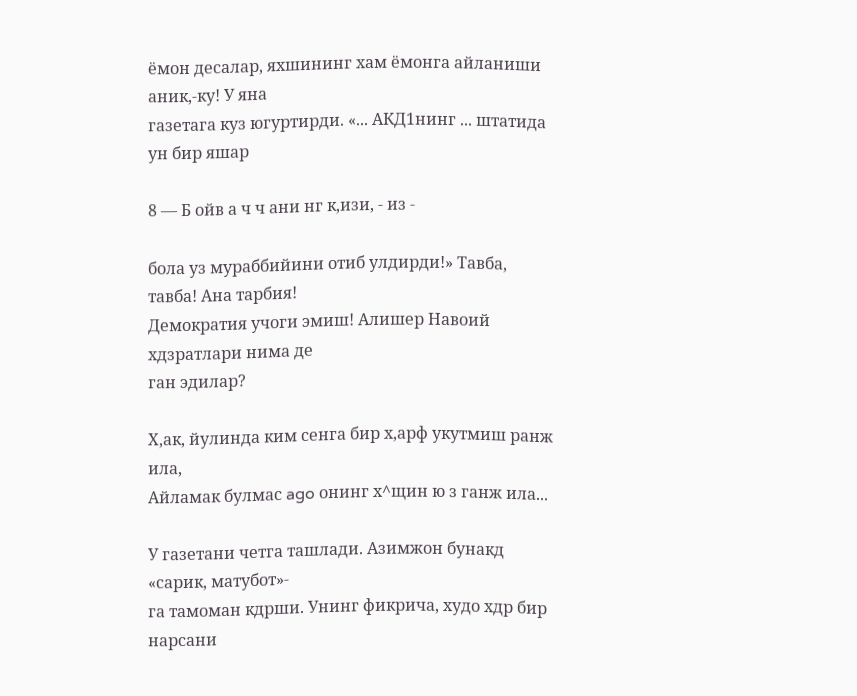ёмон десалар, яхшининг хам ёмонга айланиши аник,-ку! У яна
газетага куз югуртирди. «... АКД1нинг ... штатида ун бир яшар

8 — Б ойв а ч ч ани нг к,изи, - из -

бола уз мураббийини отиб улдирди!» Тавба, тавба! Ана тарбия!
Демократия учоги эмиш! Алишер Навоий хдзратлари нима де
ган эдилар?

Х,ак, йулинда ким сенга бир х,арф укутмиш ранж ила,
Айламак булмас ago онинг х^щин ю з ганж ила...

У газетани четга ташлади. Азимжон бунакд «сарик, матубот»-
га тамоман кдрши. Унинг фикрича, худо хдр бир нарсани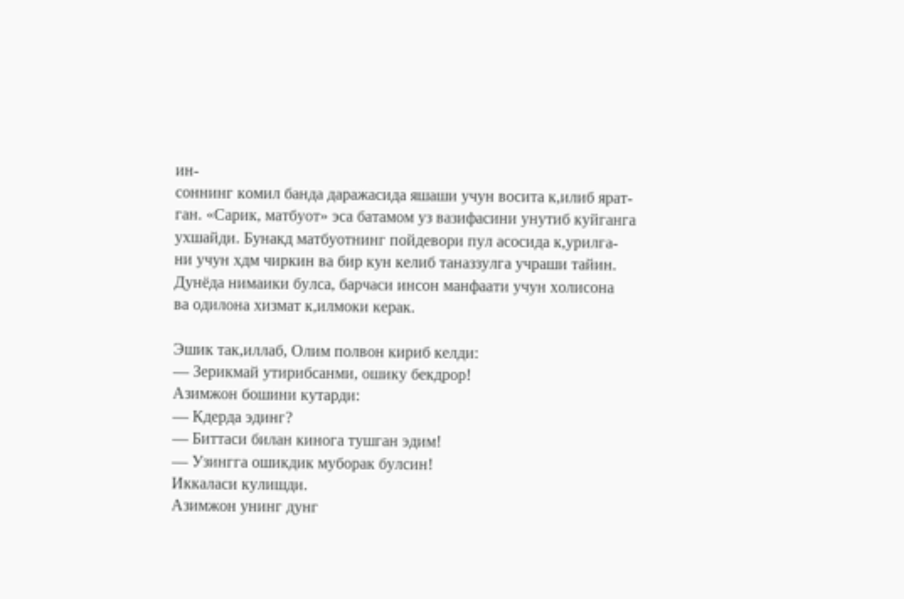ин-
соннинг комил банда даражасида яшаши учун восита к,илиб ярат-
ган. «Сарик, матбуот» эса батамом уз вазифасини унутиб куйганга
ухшайди. Бунакд матбуотнинг пойдевори пул асосида к,урилга-
ни учун хдм чиркин ва бир кун келиб таназзулга учраши тайин.
Дунёда нимаики булса, барчаси инсон манфаати учун холисона
ва одилона хизмат к,илмоки керак.

Эшик так,иллаб, Олим полвон кириб келди:
— Зерикмай утирибсанми, ошику бекдрор!
Азимжон бошини кутарди:
— Кдерда эдинг?
— Биттаси билан кинога тушган эдим!
— Узингга ошикдик муборак булсин!
Иккаласи кулишди.
Азимжон унинг дунг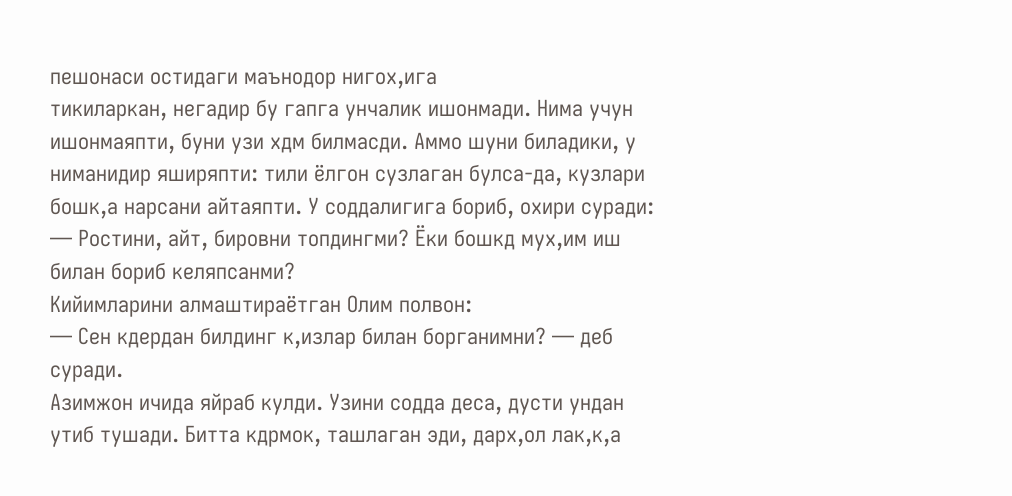пешонаси остидаги маънодор нигох,ига
тикиларкан, негадир бу гапга унчалик ишонмади. Нима учун
ишонмаяпти, буни узи хдм билмасди. Аммо шуни биладики, у
ниманидир яширяпти: тили ёлгон сузлаган булса-да, кузлари
бошк,а нарсани айтаяпти. У соддалигига бориб, охири суради:
— Ростини, айт, бировни топдингми? Ёки бошкд мух,им иш
билан бориб келяпсанми?
Кийимларини алмаштираётган Олим полвон:
— Сен кдердан билдинг к,излар билан борганимни? — деб
суради.
Азимжон ичида яйраб кулди. Узини содда деса, дусти ундан
утиб тушади. Битта кдрмок, ташлаган эди, дарх,ол лак,к,а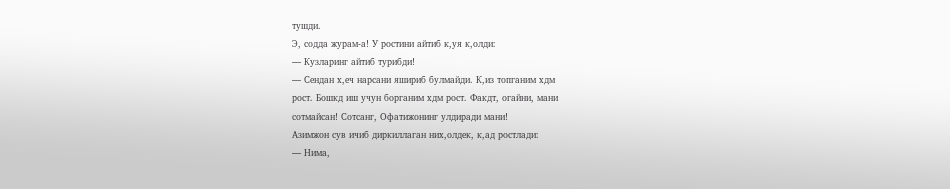тушди.
Э, содда журам-а! У ростини айтиб к,уя к,олди:
— Кузларинг айтиб турибди!
— Сендан х,еч нарсани яшириб булмайди. К,из топганим хдм
рост. Бошкд иш учун борганим хдм рост. Факдт, огайни, мани
сотмайсан! Сотсанг, Офатижонинг улдиради мани!
Азимжон сув ичиб диркиллаган них,олдек, к,ад ростлади:
— Нима,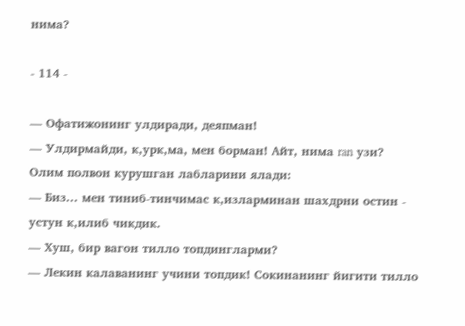нима?

- 114 -

— Офатижонинг улдиради, деяпман!
— Улдирмайди, к,урк,ма, мен борман! Айт, нима ran узи?
Олим полвон курушган лабларини ялади:
— Биз... мен тиниб-тинчимас к,изларминан шахдрни остин -
устун к,илиб чикдик.
— Хуш, бир вагон тилло топдингларми?
— Лекин калаванинг учини топдик! Сокинанинг йигити тилло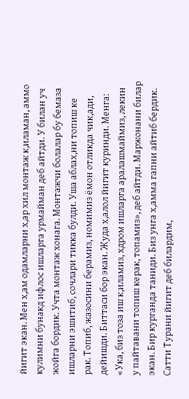йигит экан. Мен х,ам одамларни х,ар хил монтаж к,иламан, аммо
кулимни бунакд ифлос ишларга урмайман деб айтди. У билан уч
жойга бордик. Учта монтаж хонага. Монтажчи болалар бу бемаза
ишларни эшитиб, сочлари тикка булди. Уша аблах,ни топиш ке
рак. Топиб, жазосини берамиз, номимиз ёмон отликда чик,ади,
дейишди. Биттаси бор экан. Жуда х,алол йигит куринди. Менга:
«Ука, биз тоза иш к,иламиз, хдром ишларга аралашмаймиз, лекин
у пайтавани топиш керак, топамиз», деб айтди. Маржонани билар
экан. Бир курганда таниди. Биз унга х,амма гапни айтиб бердик.
Сатти Турани йигит деб билардим,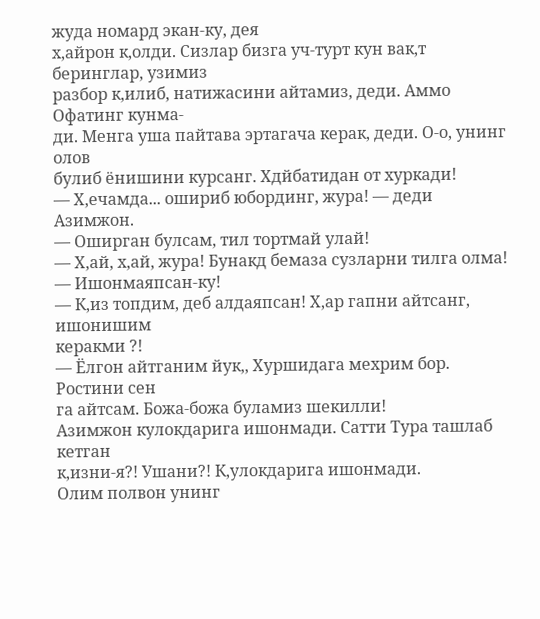жуда номард экан-ку, дея
х,айрон к,олди. Сизлар бизга уч-турт кун вак,т беринглар, узимиз
разбор к,илиб, натижасини айтамиз, деди. Аммо Офатинг кунма-
ди. Менга уша пайтава эртагача керак, деди. О-о, унинг олов
булиб ёнишини курсанг. Хдйбатидан от хуркади!
— Х,ечамда... ошириб юбординг, жура! — деди Азимжон.
— Оширган булсам, тил тортмай улай!
— Х,ай, х,ай, жура! Бунакд бемаза сузларни тилга олма!
— Ишонмаяпсан-ку!
— К,из топдим, деб алдаяпсан! Х,ар гапни айтсанг, ишонишим
керакми ?!
— Ёлгон айтганим йук,, Хуршидага мехрим бор. Ростини сен
га айтсам. Божа-божа буламиз шекилли!
Азимжон кулокдарига ишонмади. Сатти Тура ташлаб кетган
к,изни-я?! Ушани?! К,улокдарига ишонмади.
Олим полвон унинг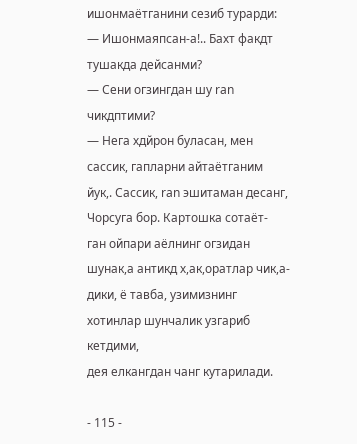ишонмаётганини сезиб турарди:
— Ишонмаяпсан-а!.. Бахт факдт тушакда дейсанми?
— Сени огзингдан шу ran чикдптими?
— Нега хдйрон буласан, мен сассик, гапларни айтаётганим
йук,. Сассик, ran эшитаман десанг, Чорсуга бор. Картошка сотаёт-
ган ойпари аёлнинг огзидан шунак,а антикд х,ак,оратлар чик,а-
дики, ё тавба, узимизнинг хотинлар шунчалик узгариб кетдими,
дея елкангдан чанг кутарилади.

- 115 -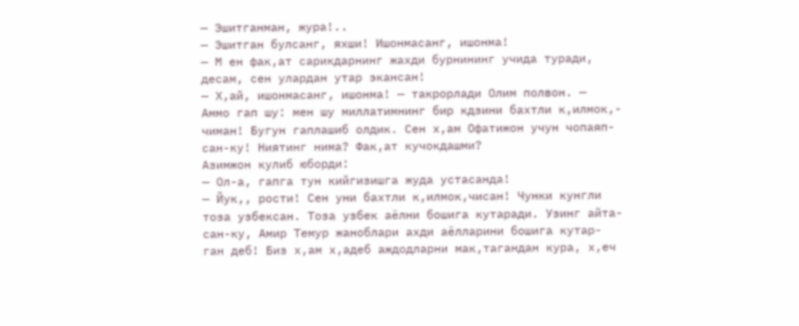— Эшитганман, жура!..
— Эшитган булсанг, яхши! Ишонмасанг, ишонма!
— М ен фак,ат сарикдарнинг жахди бурнининг учида туради,
десам, сен улардан утар экансан!
— Х,ай, ишонмасанг, ишонма! — такрорлади Олим полвон. —
Аммо гап шу: мен шу миллатимнинг бир кдзини бахтли к,илмок,-
чиман! Бугун гаплашиб олдик. Сен х,ам Офатижон учун чопаяп-
сан-ку! Ниятинг нима? Фак,ат кучокдашми?
Азимжон кулиб юборди:
— Ол-а, гапга тун кийгизишга жуда устасанда!
— Йук,, рости! Сен уни бахтли к,илмок,чисан! Чунки кунгли
тоза узбексан. Тоза узбек аёлни бошига кутаради. Узинг айта-
сан-ку, Амир Темур жаноблари ахди аёлларини бошига кутар-
ган деб! Биз х,ам х,адеб аждодларни мак,тагандан кура, х,еч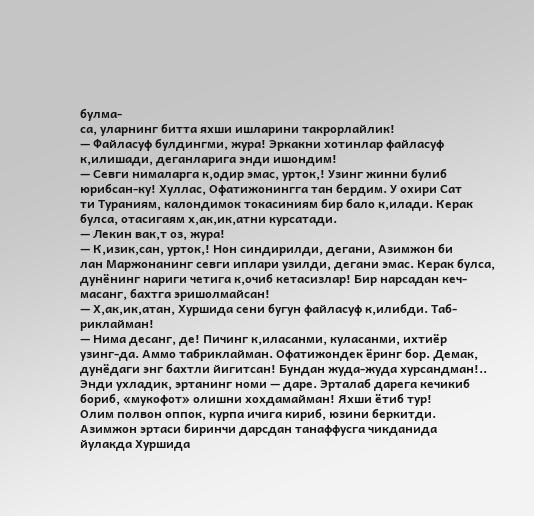булма-
са, уларнинг битта яхши ишларини такрорлайлик!
— Файласуф булдингми, жура! Эркакни хотинлар файласуф
к,илишади, деганларига энди ишондим!
— Севги нималарга к,одир эмас, урток,! Узинг жинни булиб
юрибсан-ку! Хуллас, Офатижонингга тан бердим. У охири Сат
ти Тураниям, калондимок токасиниям бир бало к,илади. Керак
булса, отасигаям х,ак,ик,атни курсатади.
— Лекин вак,т оз, жура!
— К,изик,сан, урток,! Нон синдирилди, дегани, Азимжон би
лан Маржонанинг севги иплари узилди, дегани эмас. Керак булса,
дунёнинг нариги четига к,очиб кетасизлар! Бир нарсадан кеч-
масанг, бахтга эришолмайсан!
— Х,ак,ик,атан, Хуршида сени бугун файласуф к,илибди. Таб-
риклайман!
— Нима десанг, де! Пичинг к,иласанми, куласанми, ихтиёр
узинг-да. Аммо табриклайман. Офатижондек ёринг бор. Демак,
дунёдаги энг бахтли йигитсан! Бундан жуда-жуда хурсандман!..
Энди ухладик, эртанинг номи — даре. Эрталаб дарега кечикиб
бориб, «мукофот» олишни хохдамайман! Яхши ётиб тур!
Олим полвон оппок, курпа ичига кириб, юзини беркитди.
Азимжон эртаси биринчи дарсдан танаффусга чикданида
йулакда Хуршида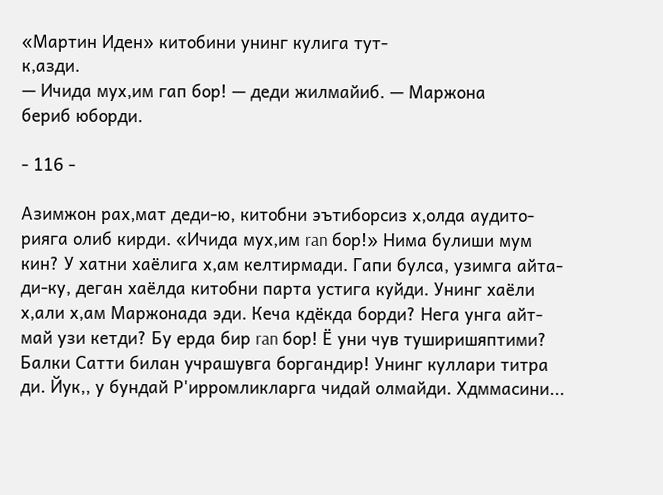«Мартин Иден» китобини унинг кулига тут-
к,азди.
— Ичида мух,им гап бор! — деди жилмайиб. — Маржона
бериб юборди.

- 116 -

Азимжон рах,мат деди-ю, китобни эътиборсиз х,олда аудито-
рияга олиб кирди. «Ичида мух,им ran бор!» Нима булиши мум
кин? У хатни хаёлига х,ам келтирмади. Гапи булса, узимга айта-
ди-ку, деган хаёлда китобни парта устига куйди. Унинг хаёли
х,али х,ам Маржонада эди. Кеча кдёкда борди? Нега унга айт-
май узи кетди? Бу ерда бир ran бор! Ё уни чув туширишяптими?
Балки Сатти билан учрашувга боргандир! Унинг куллари титра
ди. Йук,, у бундай Р'ирромликларга чидай олмайди. Хдммасини...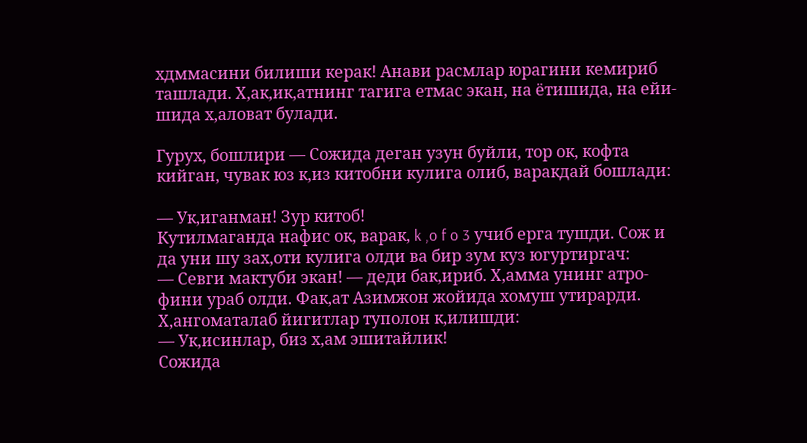хдммасини билиши керак! Анави расмлар юрагини кемириб
ташлади. Х,ак,ик,атнинг тагига етмас экан, на ётишида, на ейи-
шида х,аловат булади.

Гурух, бошлири — Сожида деган узун буйли, тор ок, кофта
кийган, чувак юз к,из китобни кулига олиб, варакдай бошлади:

— Ук,иганман! Зур китоб!
Кутилмаганда нафис ок, варак, k ,o f o 3 учиб ерга тушди. Сож и
да уни шу зах,оти кулига олди ва бир зум куз югуртиргач:
— Севги мактуби экан! — деди бак,ириб. Х,амма унинг атро-
фини ураб олди. Фак,ат Азимжон жойида хомуш утирарди.
Х,ангоматалаб йигитлар туполон к,илишди:
— Ук,исинлар, биз х,ам эшитайлик!
Сожида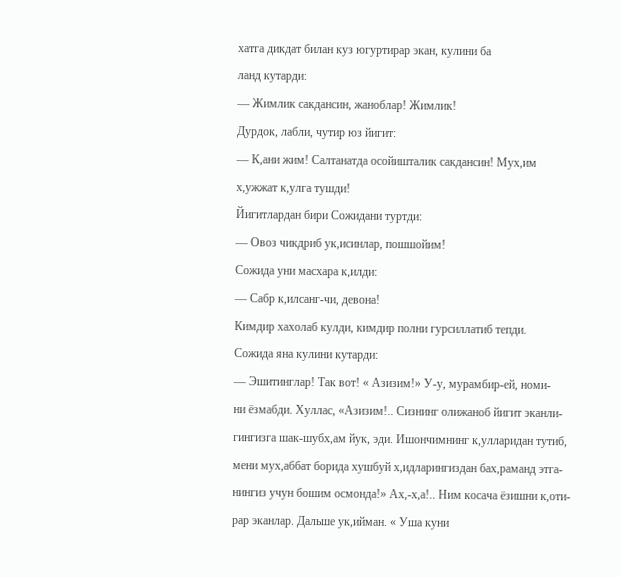хатга дикдат билан куз югуртирар экан, кулини ба
ланд кутарди:
— Жимлик сакдансин, жаноблар! Жимлик!
Дурдок, лабли, чутир юз йигит:
— К,ани жим! Салтанатда осойишталик сакдансин! Мух,им
х,ужжат к,улга тушди!
Йигитлардан бири Сожидани туртди:
— Овоз чикдриб ук,исинлар, пошшойим!
Сожида уни масхара к,илди:
— Сабр к,илсанг-чи, девона!
Кимдир хахолаб кулди, кимдир полни гурсиллатиб тепди.
Сожида яна кулини кутарди:
— Эшитинглар! Так вот! « Азизим!» У-у, мурамбир-ей, номи-
ни ёзмабди. Хуллас, «Азизим!.. Сизнинг олижаноб йигит эканли-
гингизга шак-шубх,ам йук, эди. Ишончимнинг к,улларидан тутиб,
мени мух,аббат борида хушбуй х,идларингиздан бах,раманд этга-
нингиз учун бошим осмонда!» Ах,-х,а!.. Ним косача ёзишни к,оти-
рар эканлар. Дальше ук,ийман. « Уша куни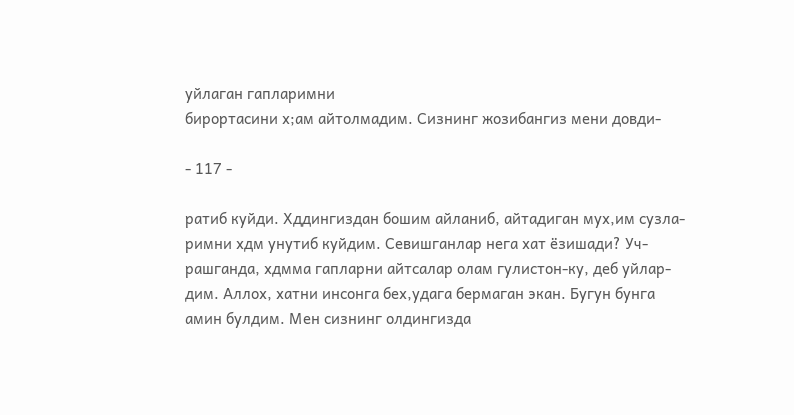уйлаган гапларимни
бирортасини х;ам айтолмадим. Сизнинг жозибангиз мени довди-

- 117 -

ратиб куйди. Хддингиздан бошим айланиб, айтадиган мух,им сузла-
римни хдм унутиб куйдим. Севишганлар нега хат ёзишади? Уч-
рашганда, хдмма гапларни айтсалар олам гулистон-ку, деб уйлар-
дим. Аллох, хатни инсонга бех,удага бермаган экан. Бугун бунга
амин булдим. Мен сизнинг олдингизда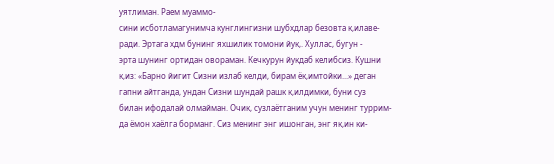уятлиман. Раем муаммо-
сини исботламагунимча кунглингизни шубхдлар безовта к,илаве-
ради. Эртага хдм бунинг яхшилик томони йук,. Хуллас, бугун -
эрта шунинг ортидан овораман. Кечкурун йукдаб келибсиз. Кушни
к,из: «Барно йигит Сизни излаб келди, бирам ёк,имтойки...» деган
гапни айтганда, ундан Сизни шундай рашк к,илдимки, буни суз
билан ифодалай олмайман. Очик, сузлаётганим учун менинг туррим-
да ёмон хаёлга борманг. Сиз менинг энг ишонган, энг як,ин ки-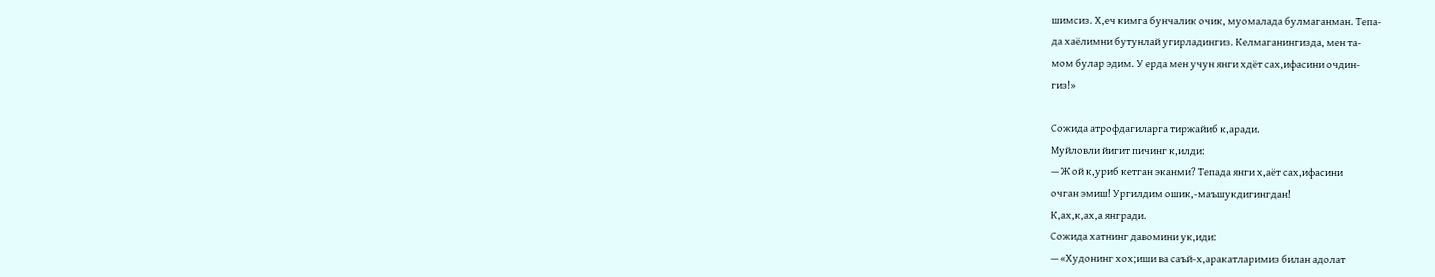шимсиз. Х,еч кимга бунчалик очик, муомалада булмаганман. Тепа-
да хаёлимни бутунлай угирладингиз. Келмаганингизда, мен та-
мом булар эдим. У ерда мен учун янги хдёт сах,ифасини очдин-
гиз!»

Сожида атрофдагиларга тиржайиб к,аради.
Муйловли йигит пичинг к,илди:
— Ж ой к,уриб кетган эканми? Тепада янги х,аёт сах,ифасини
очган эмиш! Ургилдим ошик,-маъшукдигингдан!
К,ах,к,ах,а янгради.
Сожида хатнинг давомини ук,иди:
— «Худонинг хох;иши ва саъй-х,аракатларимиз билан адолат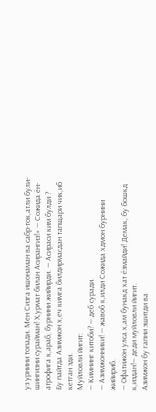уз урнини топади. Мен Сизга ишонаман ва сабр-ток,атли були-
шингизни сурайман! Х,урмат билан Асирангиз!» — Сожида ён-
атрофига к,араб, бурнини жийирди. — Асираси ким булди ?
Бу пайтда Азимжон х,еч кимга билдирмасдан тапщари чик,иб
кетган эди.
Муйловли йигит:
— Кимнинг китоби? — деб суради.
— Азимжонники! — жавоб к,илди Сожида хдмон бурнини
жийириб.
— Офатижон улса х,ам бунакд хат ёзмайди! Демак, бу бошкд
к,издан!— деди муйловли йигит.
Азимжон бу гапни эшитди ва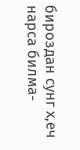бироздан сунг х,еч нарса билма-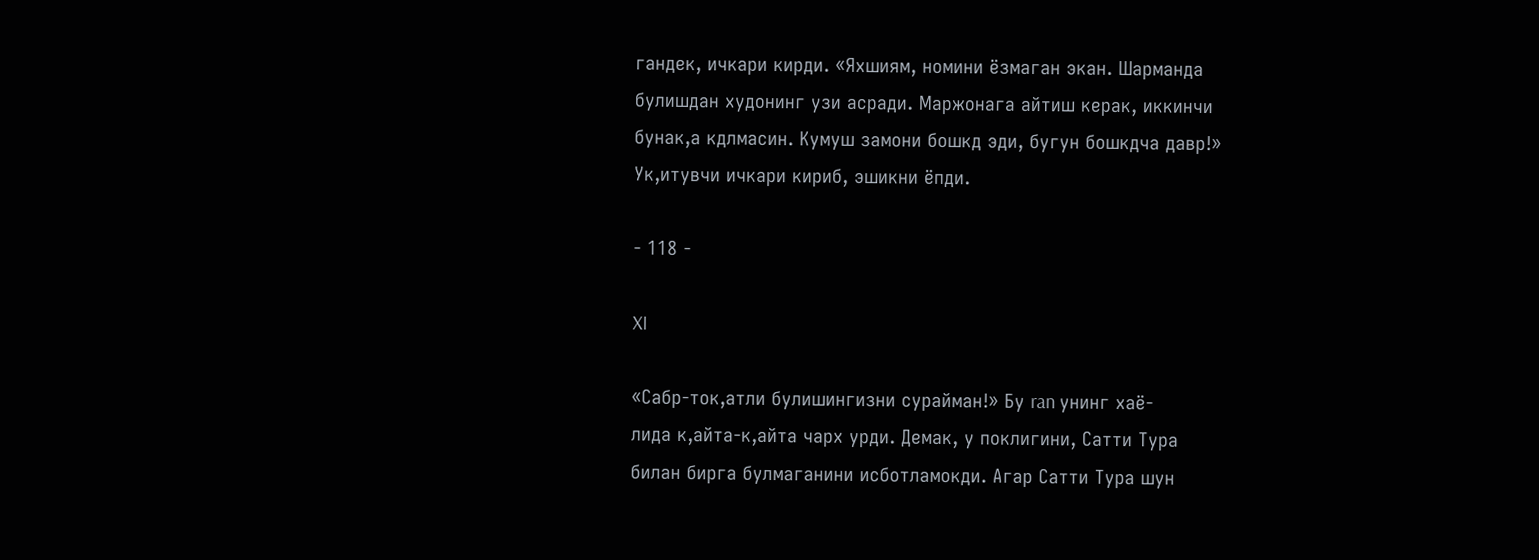гандек, ичкари кирди. «Яхшиям, номини ёзмаган экан. Шарманда
булишдан худонинг узи асради. Маржонага айтиш керак, иккинчи
бунак,а кдлмасин. Кумуш замони бошкд эди, бугун бошкдча давр!»
Ук,итувчи ичкари кириб, эшикни ёпди.

- 118 -

XI

«Сабр-ток,атли булишингизни сурайман!» Бу ran унинг хаё-
лида к,айта-к,айта чарх урди. Демак, у поклигини, Сатти Тура
билан бирга булмаганини исботламокди. Агар Сатти Тура шун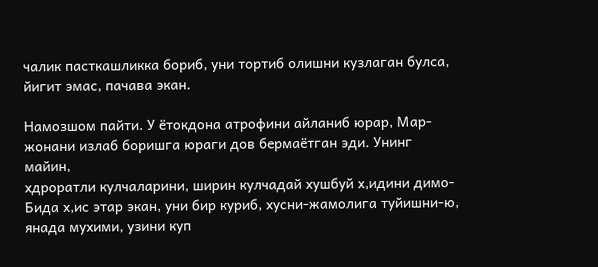чалик пасткашликка бориб, уни тортиб олишни кузлаган булса,
йигит эмас, пачава экан.

Намозшом пайти. У ётокдона атрофини айланиб юрар, Мар-
жонани излаб боришга юраги дов бермаётган эди. Унинг майин,
хдроратли кулчаларини, ширин кулчадай хушбуй х,идини димо-
Бида х,ис этар экан, уни бир куриб, хусни-жамолига туйишни-ю,
янада мухими, узини куп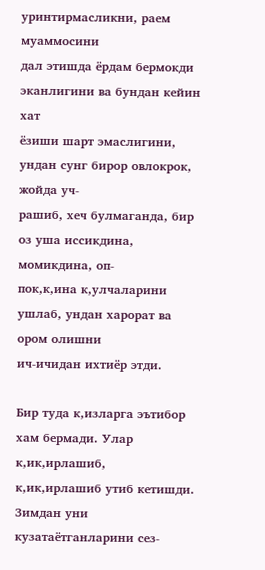уринтирмасликни, раем муаммосини
дал этишда ёрдам бермокди эканлигини ва бундан кейин хат
ёзиши шарт эмаслигини, ундан сунг бирор овлокрок, жойда уч-
рашиб, хеч булмаганда, бир оз уша иссикдина, момикдина, оп-
пок,к,ина к,улчаларини ушлаб, ундан харорат ва ором олишни
ич-ичидан ихтиёр этди.

Бир туда к,изларга эътибор хам бермади. Улар к,ик,ирлашиб,
к,ик,ирлашиб утиб кетишди. Зимдан уни кузатаётганларини сез-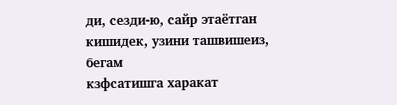ди, сезди-ю, сайр этаётган кишидек, узини ташвишеиз, бегам
кзфсатишга харакат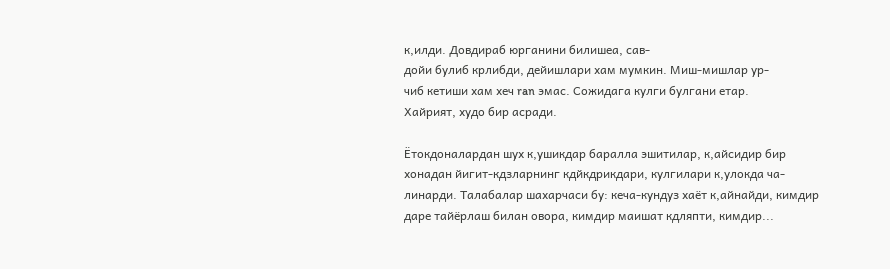к,илди. Довдираб юрганини билишеа, сав-
дойи булиб крлибди, дейишлари хам мумкин. Миш-мишлар ур-
чиб кетиши хам хеч ran эмас. Сожидага кулги булгани етар.
Хайрият, худо бир асради.

Ётокдоналардан шух к,ушикдар баралла эшитилар, к,айсидир бир
хонадан йигит-кдзларнинг кдйкдрикдари, кулгилари к,улокда ча-
линарди. Талабалар шахарчаси бу: кеча-кундуз хаёт к,айнайди, кимдир
даре тайёрлаш билан овора, кимдир маишат кдляпти, кимдир...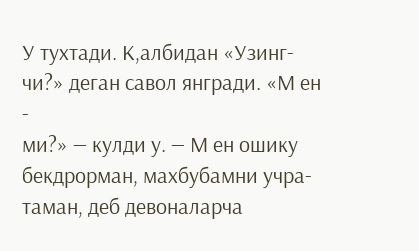У тухтади. К,албидан «Узинг-чи?» деган савол янгради. «М ен -
ми?» — кулди у. — М ен ошику бекдрорман, махбубамни учра-
таман, деб девоналарча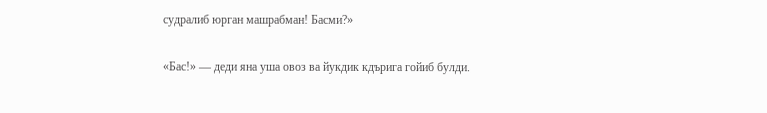судралиб юрган машрабман! Басми?»

«Бас!» — деди яна уша овоз ва йукдик кдърига гойиб булди.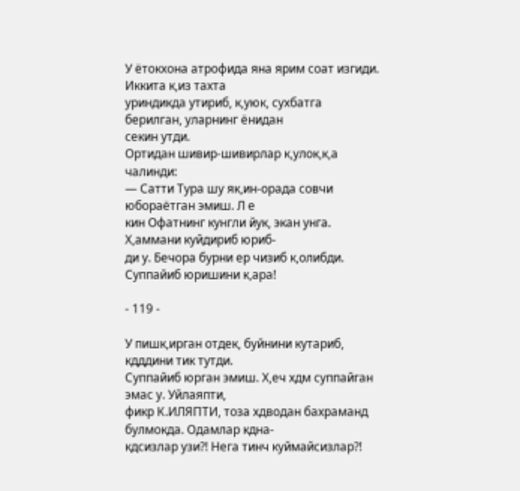У ётокхона атрофида яна ярим соат изгиди. Иккита к,из тахта
уриндикда утириб, к,уюк, сухбатга берилган, уларнинг ёнидан
секин утди.
Ортидан шивир-шивирлар к,улок,к,а чалинди:
— Сатти Тура шу як,ин-орада совчи юбораётган эмиш. Л е
кин Офатнинг кунгли йук, экан унга. Х,аммани куйдириб юриб-
ди у. Бечора бурни ер чизиб к,олибди. Суппайиб юришини к,ара!

- 119 -

У пишк,ирган отдек, буйнини кутариб, кдддини тик тутди.
Суппайиб юрган эмиш. Х,еч хдм суппайган эмас у. Уйлаяпти,
фикр К.ИЛЯПТИ, тоза хдводан бахраманд булмокда. Одамлар кдна-
кдсизлар узи?! Нега тинч куймайсизлар?!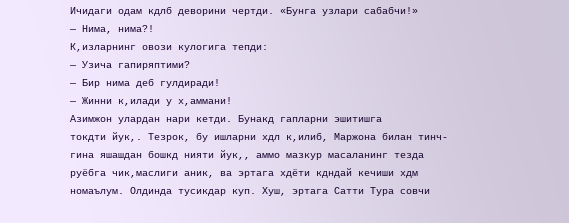Ичидаги одам кдлб деворини чертди. «Бунга узлари сабабчи!»
— Нима, нима?!
К,изларнинг овози кулогига тепди:
— Узича гапиряптими?
— Бир нима деб гулдиради!
— Жинни к,илади у х,аммани!
Азимжон улардан нари кетди. Бунакд гапларни эшитишга
токдти йук,. Тезрок, бу ишларни хдл к,илиб, Маржона билан тинч-
гина яшашдан бошкд нияти йук,, аммо мазкур масаланинг тезда
руёбга чик,маслиги аник, ва эртага хдёти кдндай кечиши хдм
номаълум. Олдинда тусикдар куп. Хуш, эртага Сатти Тура совчи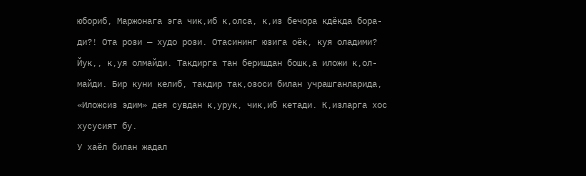юбориб, Маржонага эга чик,иб к,олса, к,из бечора кдёкда бора-
ди?! Ота рози — худо рози. Отасининг юзига оёк, куя оладими?
Йук,, к,уя олмайди. Такдирга тан беришдан бошк,а иложи к,ол-
майди. Бир куни келиб, такдир так,озоси билан учрашганларида,
«Иложсиз эдим» дея сувдан к,урук, чик,иб кетади. К,изларга хос
хусусият бу.
У хаёл билан жадал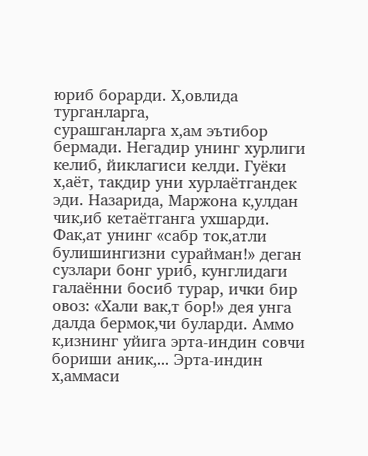юриб борарди. Х,овлида турганларга,
сурашганларга х,ам эътибор бермади. Негадир унинг хурлиги
келиб, йиклагиси келди. Гуёки х,аёт, такдир уни хурлаётгандек
эди. Назарида, Маржона к,улдан чик,иб кетаётганга ухшарди.
Фак,ат унинг «сабр ток,атли булишингизни сурайман!» деган
сузлари бонг уриб, кунглидаги галаённи босиб турар, ички бир
овоз: «Хали вак,т бор!» дея унга далда бермок,чи буларди. Аммо
к,изнинг уйига эрта-индин совчи бориши аник,... Эрта-индин
х,аммаси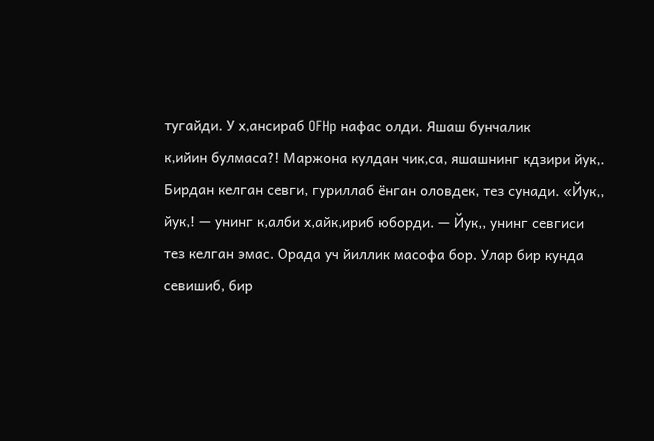тугайди. У х,ансираб OFHp нафас олди. Яшаш бунчалик
к,ийин булмаса?! Маржона кулдан чик,са, яшашнинг кдзири йук,.
Бирдан келган севги, гуриллаб ёнган оловдек, тез сунади. «Йук,,
йук,! — унинг к,алби х,айк,ириб юборди. — Йук,, унинг севгиси
тез келган эмас. Орада уч йиллик масофа бор. Улар бир кунда
севишиб, бир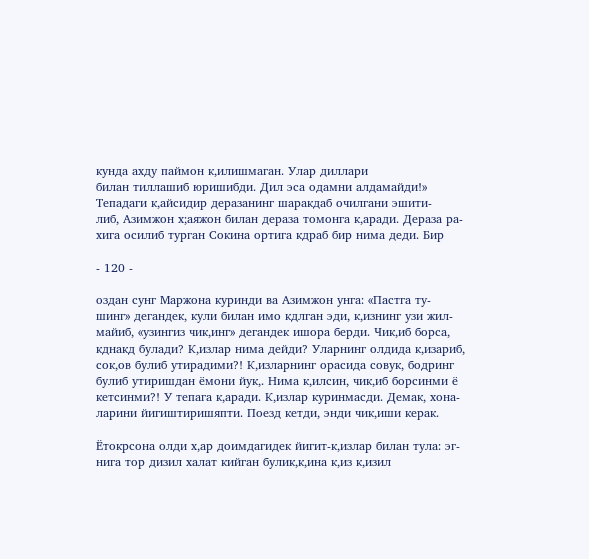кунда ахду паймон к,илишмаган. Улар диллари
билан тиллашиб юришибди. Дил эса одамни алдамайди!»
Тепадаги к,айсидир деразанинг шаракдаб очилгани эшити-
либ, Азимжон х;аяжон билан дераза томонга к,аради. Дераза ра-
хига осилиб турган Сокина ортига кдраб бир нима деди. Бир

- 120 -

оздан сунг Маржона куринди ва Азимжон унга: «Пастга ту-
шинг» дегандек, кули билан имо кдлган эди, к,изнинг узи жил-
майиб, «узингиз чик,инг» дегандек ишора берди. Чик,иб борса,
кднакд булади? К,излар нима дейди? Уларнинг олдида к,изариб,
сок,ов булиб утирадими?! К,изларнинг орасида совук, бодринг
булиб утиришдан ёмони йук,. Нима к,илсин, чик,иб борсинми ё
кетсинми?! У тепага к,аради. К,излар куринмасди. Демак, хона-
ларини йигиштиришяпти. Поезд кетди, энди чик,иши керак.

Ётокрсона олди х,ар доимдагидек йигит-к,излар билан тула: эг-
нига тор дизил халат кийган булик,к,ина к,из к,изил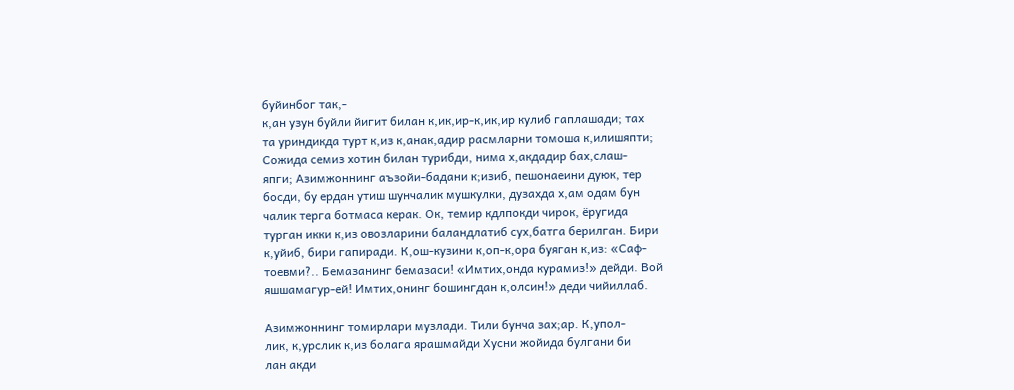буйинбог так,-
к,ан узун буйли йигит билан к,ик,ир-к,ик,ир кулиб гаплашади; тах
та уриндикда турт к,из к,анак,адир расмларни томоша к,илишяпти;
Сожида семиз хотин билан турибди, нима х,акдадир бах,слаш-
япги; Азимжоннинг аъзойи-бадани к;изиб, пешонаеини дуюк, тер
босди, бу ердан утиш шунчалик мушкулки, дузахда х,ам одам бун
чалик терга ботмаса керак. Ок, темир кдлпокди чирок, ёругида
турган икки к,из овозларини баландлатиб сух,батга берилган. Бири
к,уйиб, бири гапиради. К,ош-кузини к,оп-к,ора буяган к,из: «Саф-
тоевми?.. Бемазанинг бемазаси! «Имтих,онда курамиз!» дейди. Вой
яшшамагур-ей! Имтих,онинг бошингдан к,олсин!» деди чийиллаб.

Азимжоннинг томирлари музлади. Тили бунча зах;ар. К,упол-
лик, к,урслик к,из болага ярашмайди Хусни жойида булгани би
лан акди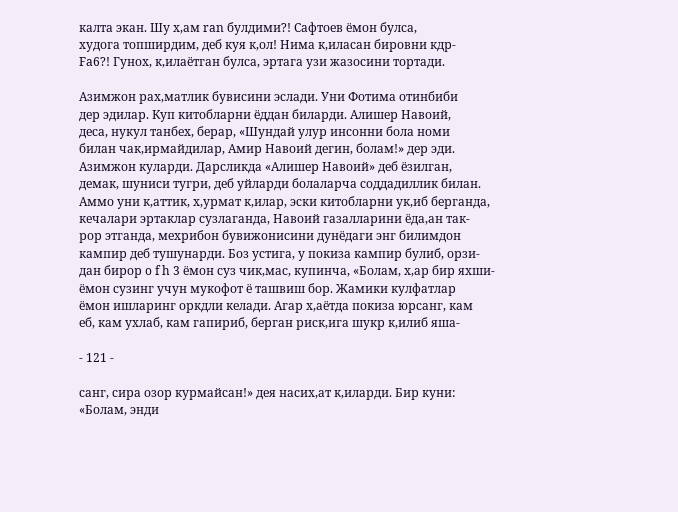калта экан. Шу х,ам ran булдими?! Сафтоев ёмон булса,
худога топширдим, деб куя к,ол! Нима к,иласан бировни кдр-
Fa6?! Гунох, к,илаётган булса, эртага узи жазосини тортади.

Азимжон рах,матлик бувисини эслади. Уни Фотима отинбиби
дер эдилар. Куп китобларни ёддан биларди. Алишер Навоий,
деса, нукул танбех, берар, «Шундай улур инсонни бола номи
билан чак,ирмайдилар, Амир Навоий дегин, болам!» дер эди.
Азимжон куларди. Дарсликда «Алишер Навоий» деб ёзилган,
демак, шуниси тугри, деб уйларди болаларча соддадиллик билан.
Аммо уни к,аттик, х,урмат к,илар, эски китобларни ук,иб берганда,
кечалари эртаклар сузлаганда, Навоий газалларини ёда,ан так-
рор этганда, мехрибон бувижонисини дунёдаги энг билимдон
кампир деб тушунарди. Боз устига, у покиза кампир булиб, орзи-
дан бирор o f h 3 ёмон суз чик,мас, купинча, «Болам, х,ар бир яхши-
ёмон сузинг учун мукофот ё ташвиш бор. Жамики кулфатлар
ёмон ишларинг оркдли келади. Агар х,аётда покиза юрсанг, кам
еб, кам ухлаб, кам гапириб, берган риск,ига шукр к,илиб яша-

- 121 -

санг, сира озор курмайсан!» дея насих,ат к,иларди. Бир куни:
«Болам, энди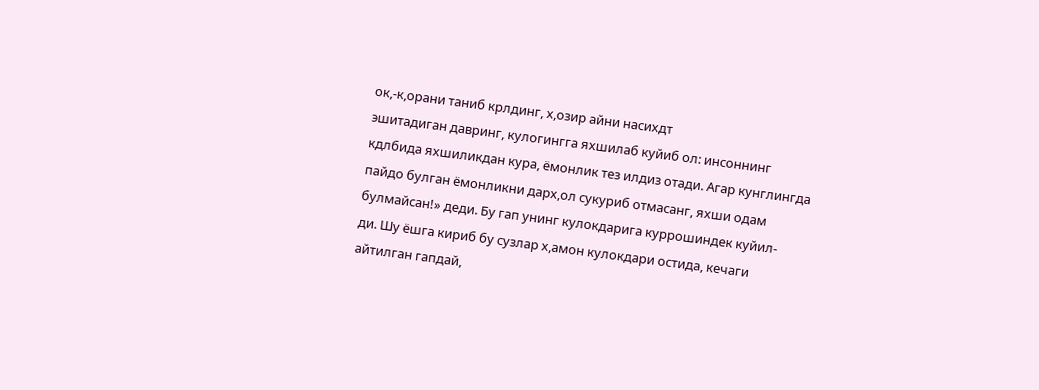ок,-к,орани таниб крлдинг, х,озир айни насихдт
эшитадиган давринг, кулогингга яхшилаб куйиб ол: инсоннинг
кдлбида яхшиликдан кура, ёмонлик тез илдиз отади. Агар кунглингда
пайдо булган ёмонликни дарх,ол сукуриб отмасанг, яхши одам
булмайсан!» деди. Бу гап унинг кулокдарига куррошиндек куйил-
ди. Шу ёшга кириб бу сузлар х,амон кулокдари остида, кечаги
айтилган гапдай,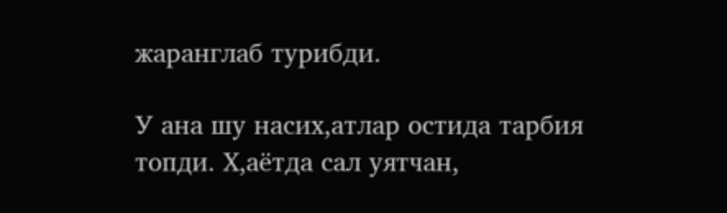жаранглаб турибди.

У ана шу насих,атлар остида тарбия топди. Х,аётда сал уятчан,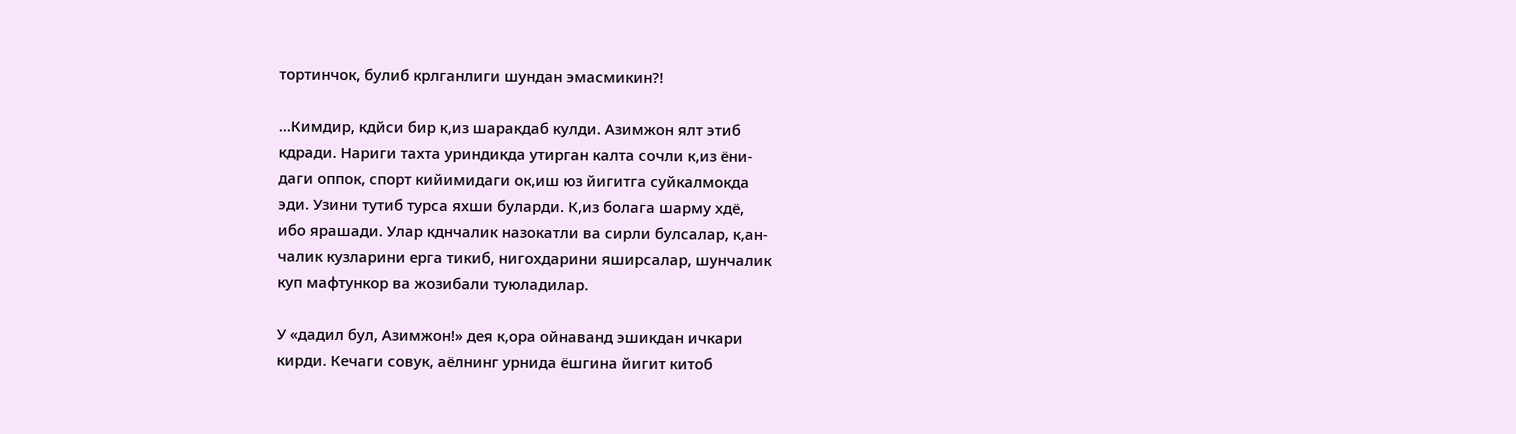тортинчок, булиб крлганлиги шундан эмасмикин?!

...Кимдир, кдйси бир к,из шаракдаб кулди. Азимжон ялт этиб
кдради. Нариги тахта уриндикда утирган калта сочли к,из ёни-
даги оппок, спорт кийимидаги ок,иш юз йигитга суйкалмокда
эди. Узини тутиб турса яхши буларди. К,из болага шарму хдё,
ибо ярашади. Улар кднчалик назокатли ва сирли булсалар, к,ан-
чалик кузларини ерга тикиб, нигохдарини яширсалар, шунчалик
куп мафтункор ва жозибали туюладилар.

У «дадил бул, Азимжон!» дея к,ора ойнаванд эшикдан ичкари
кирди. Кечаги совук, аёлнинг урнида ёшгина йигит китоб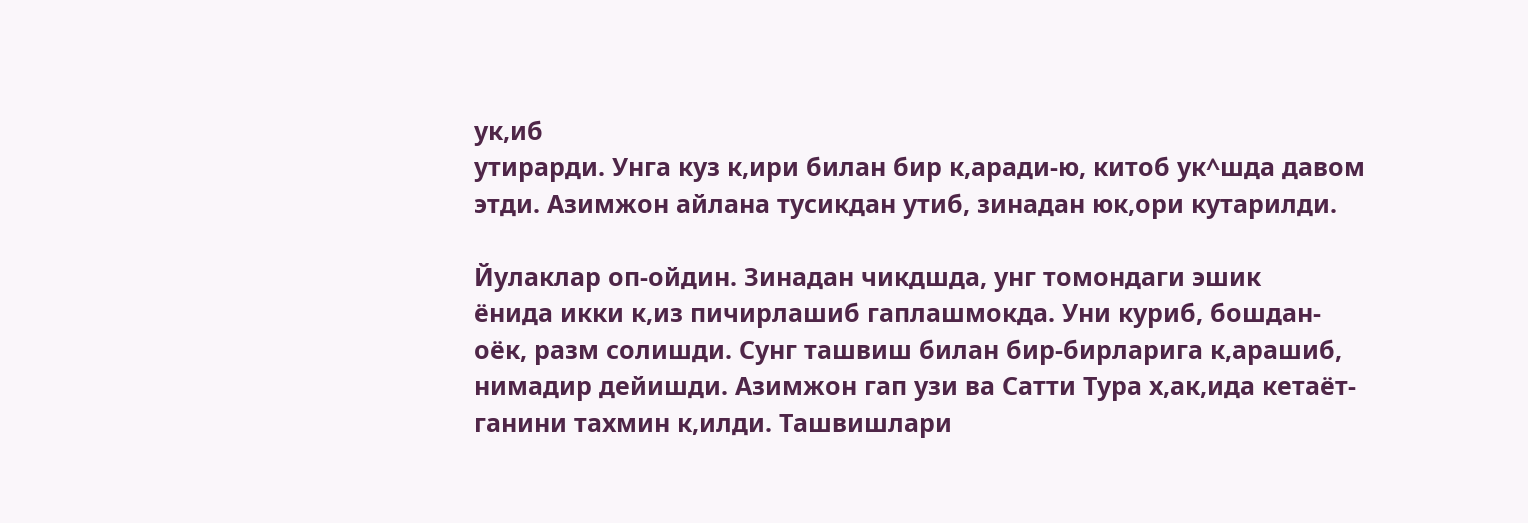ук,иб
утирарди. Унга куз к,ири билан бир к,аради-ю, китоб ук^шда давом
этди. Азимжон айлана тусикдан утиб, зинадан юк,ори кутарилди.

Йулаклар оп-ойдин. Зинадан чикдшда, унг томондаги эшик
ёнида икки к,из пичирлашиб гаплашмокда. Уни куриб, бошдан-
оёк, разм солишди. Сунг ташвиш билан бир-бирларига к,арашиб,
нимадир дейишди. Азимжон гап узи ва Сатти Тура х,ак,ида кетаёт-
ганини тахмин к,илди. Ташвишлари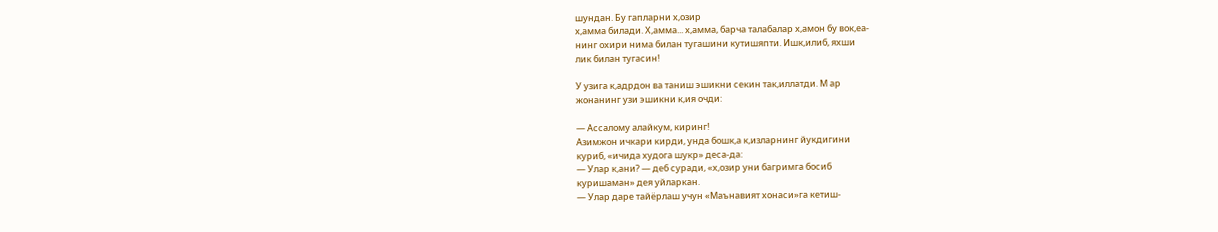шундан. Бу гапларни х,озир
х,амма билади. Х,амма... х,амма, барча талабалар х,амон бу вок,еа-
нинг охири нима билан тугашини кутишяпти. Ишк,илиб, яхши
лик билан тугасин!

У узига к,адрдон ва таниш эшикни секин так,иллатди. М ар
жонанинг узи эшикни к,ия очди:

— Ассалому алайкум, киринг!
Азимжон ичкари кирди, унда бошк,а к,изларнинг йукдигини
куриб, «ичида худога шукр» деса-да:
— Улар к,ани? — деб суради, «х,озир уни багримга босиб
куришаман» дея уйларкан.
— Улар даре тайёрлаш учун «Маънавият хонаси»га кетиш-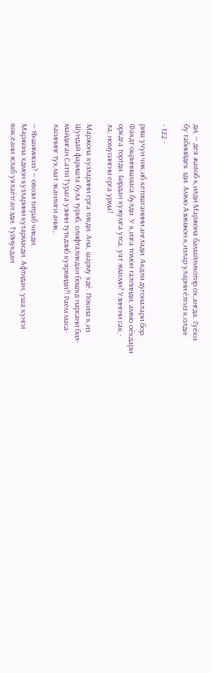ди, — дея жавоб к,илди Маржона бамайлихотир ох,ангда. Гуёки
бу табиийдек эди. Аммо Азимжон к,излар уларни ёлгиз к,олди-

- 122 -

риш учун чик,иб кетишганини англади. Акдли дугоналари бор.
Факдт оьринишмаса булди. У к,изга томон талпинди, аммо оёкдари
оркдга тортди. Бирдан хужумга утса, уят эмасми? Узингни сак,-
ла, номусингни ерга урма!

Маржона кузларини ерга тикди. Ана, шарму хдё. Покиза к,из.
Шундай фаришта була туриб, олифталикдан бошкд нарсани бил-
майдиган Сатти Турага узини туткдзиб куярмиди?! Раем маса-
ласининг тух,мат эканлиги аник,.

— Яхшимисиз? — овози титраб чикди.
Маржона хдмон кузларини кутармасди. Афтидан, уша кунги
вок,еани эслаб уялаётган эди. Туйнукдан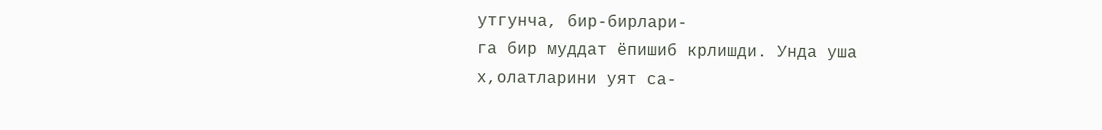утгунча, бир-бирлари-
га бир муддат ёпишиб крлишди. Унда уша х,олатларини уят са-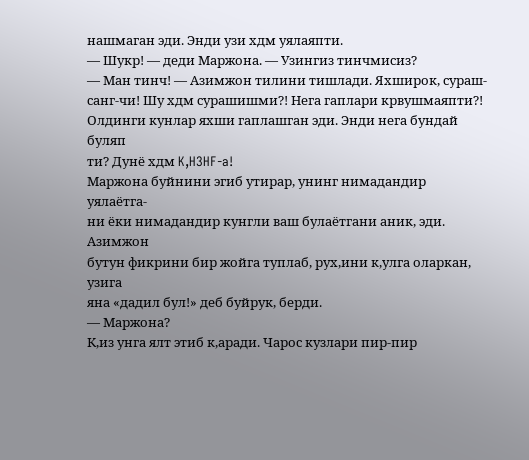нашмаган эди. Энди узи хдм уялаяпти.
— Шукр! — деди Маржона. — Узингиз тинчмисиз?
— Ман тинч! — Азимжон тилини тишлади. Яхширок, сураш-
санг-чи! Шу хдм сурашишми?! Нега гаплари крвушмаяпти?!
Олдинги кунлар яхши гаплашган эди. Энди нега бундай буляп
ти? Дунё хдм K,H3HF-a!
Маржона буйнини эгиб утирар, унинг нимадандир уялаётга-
ни ёки нимадандир кунгли ваш булаётгани аник, эди. Азимжон
бутун фикрини бир жойга туплаб, рух,ини к,улга оларкан, узига
яна «дадил бул!» деб буйрук, берди.
— Маржона?
К,из унга ялт этиб к,аради. Чарос кузлари пир-пир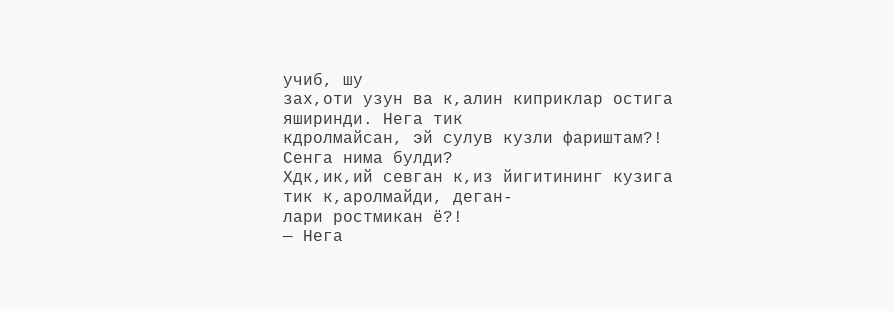учиб, шу
зах,оти узун ва к,алин киприклар остига яширинди. Нега тик
кдролмайсан, эй сулув кузли фариштам?! Сенга нима булди?
Хдк,ик,ий севган к,из йигитининг кузига тик к,аролмайди, деган-
лари ростмикан ё?!
— Нега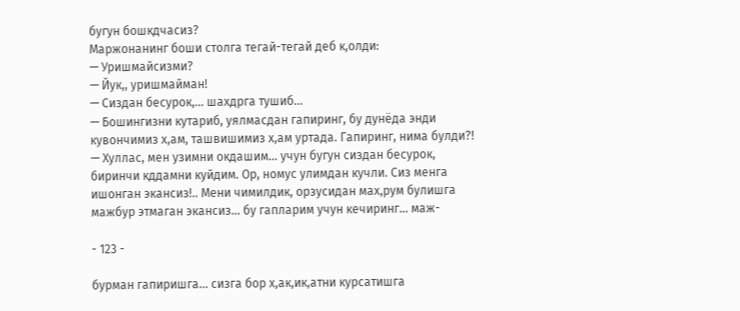бугун бошкдчасиз?
Маржонанинг боши столга тегай-тегай деб к,олди:
— Уришмайсизми?
— Йук,, уришмайман!
— Сиздан бесурок,... шахдрга тушиб...
— Бошингизни кутариб, уялмасдан гапиринг, бу дунёда энди
кувончимиз х,ам, ташвишимиз х,ам уртада. Гапиринг, нима булди?!
— Хуллас, мен узимни окдашим... учун бугун сиздан бесурок,
биринчи кддамни куйдим. Ор, номус улимдан кучли. Сиз менга
ишонган экансиз!.. Мени чимилдик, орзусидан мах,рум булишга
мажбур этмаган экансиз... бу гапларим учун кечиринг... маж-

- 123 -

бурман гапиришга... сизга бор х,ак,ик,атни курсатишга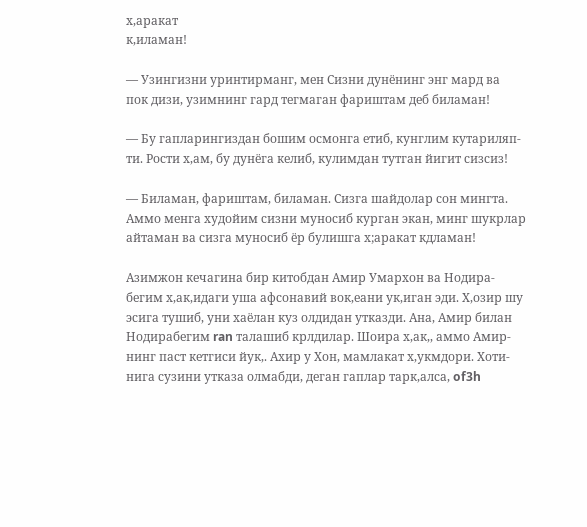х,аракат
к,иламан!

— Узингизни уринтирманг, мен Сизни дунёнинг энг мард ва
пок дизи, узимнинг гард тегмаган фариштам деб биламан!

— Бу гапларингиздан бошим осмонга етиб, кунглим кутариляп-
ти. Рости х,ам, бу дунёга келиб, кулимдан тутган йигит сизсиз!

— Биламан, фариштам, биламан. Сизга шайдолар сон мингта.
Аммо менга худойим сизни муносиб курган экан, минг шукрлар
айтаман ва сизга муносиб ёр булишга х;аракат кдламан!

Азимжон кечагина бир китобдан Амир Умархон ва Нодира-
бегим х,ак,идаги уша афсонавий вок,еани ук,иган эди. Х,озир шу
эсига тушиб, уни хаёлан куз олдидан утказди. Ана, Амир билан
Нодирабегим ran талашиб крлдилар. Шоира х,ак,, аммо Амир-
нинг паст кетгиси йук,. Ахир у Хон, мамлакат х,укмдори. Хоти-
нига сузини утказа олмабди, деган гаплар тарк,алса, of3h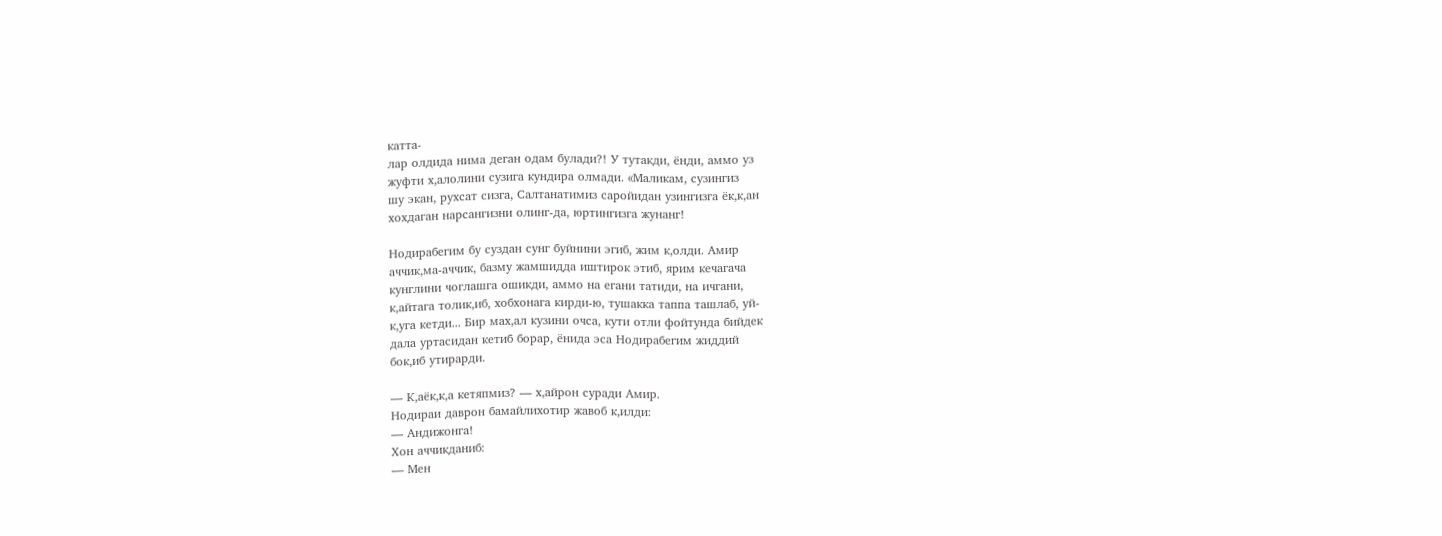катта-
лар олдида нима деган одам булади?! У тутакди, ёнди, аммо уз
жуфти х,алолини сузига кундира олмади. «Маликам, сузингиз
шу экан, рухсат сизга, Салтанатимиз саройидан узингизга ёк,к,ан
хохдаган нарсангизни олинг-да, юртингизга жунанг!

Нодирабегим бу суздан сунг буйнини эгиб, жим к,олди. Амир
аччик,ма-аччик, базму жамшидда иштирок этиб, ярим кечагача
кунглини чоглашга ошикди, аммо на егани татиди, на ичгани,
к,айтага толик,иб, хобхонага кирди-ю, тушакка таппа ташлаб, уй-
к,уга кетди... Бир мах,ал кузини очса, кути отли фойтунда бийдек
дала уртасидан кетиб борар, ёнида эса Нодирабегим жиддий
бок,иб утирарди.

— К,аёк,к,а кетяпмиз? — х,айрон суради Амир.
Нодираи даврон бамайлихотир жавоб к,илди:
— Андижонга!
Хон аччикданиб:
— Мен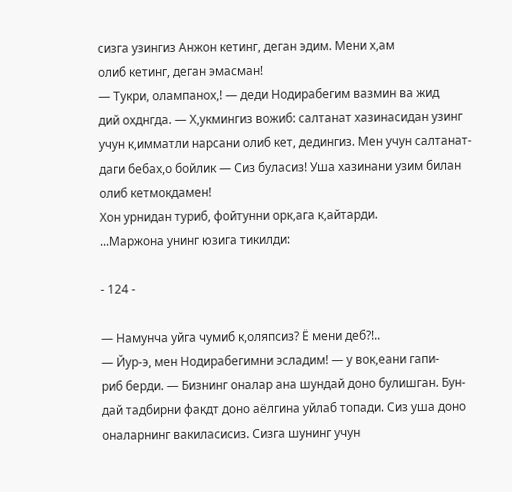сизга узингиз Анжон кетинг, деган эдим. Мени х,ам
олиб кетинг, деган эмасман!
— Тукри, олампанох,! — деди Нодирабегим вазмин ва жид
дий охднгда. — Х,укмингиз вожиб: салтанат хазинасидан узинг
учун к,имматли нарсани олиб кет, дедингиз. Мен учун салтанат-
даги бебах,о бойлик — Сиз буласиз! Уша хазинани узим билан
олиб кетмокдамен!
Хон урнидан туриб, фойтунни орк,ага к,айтарди.
...Маржона унинг юзига тикилди:

- 124 -

— Намунча уйга чумиб к,оляпсиз? Ё мени деб?!..
— Йур-э, мен Нодирабегимни эсладим! — у вок,еани гапи-
риб берди. — Бизнинг оналар ана шундай доно булишган. Бун-
дай тадбирни факдт доно аёлгина уйлаб топади. Сиз уша доно
оналарнинг вакиласисиз. Сизга шунинг учун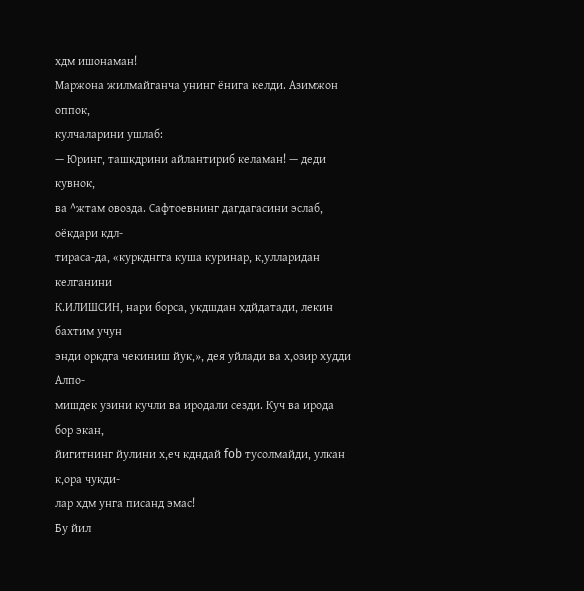хдм ишонаман!
Маржона жилмайганча унинг ёнига келди. Азимжон оппок,
кулчаларини ушлаб:
— Юринг, ташкдрини айлантириб келаман! — деди кувнок,
ва ^жтам овозда. Сафтоевнинг дагдагасини эслаб, оёкдари кдл-
тираса-да, «куркднгга куша куринар, к,улларидан келганини
К.ИЛИШСИН, нари борса, укдшдан хдйдатади, лекин бахтим учун
энди оркдга чекиниш йук,», дея уйлади ва х,озир худди Алпо-
мишдек узини кучли ва иродали сезди. Куч ва ирода бор экан,
йигитнинг йулини х,еч кдндай fob тусолмайди, улкан к,ора чукди-
лар хдм унга писанд эмас!
Бу йил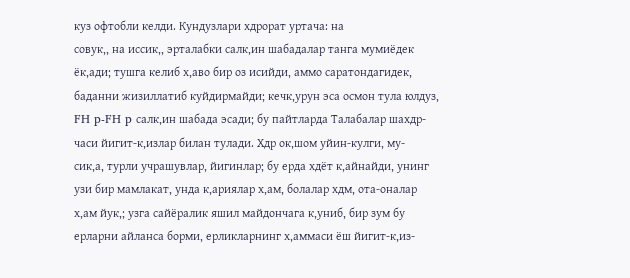куз офтобли келди. Кундузлари хдрорат уртача: на
совук,, на иссик,, эрталабки салк,ин шабадалар танга мумиёдек
ёк,ади; тушга келиб х,аво бир оз исийди, аммо саратондагидек,
баданни жизиллатиб куйдирмайди; кечк,урун эса осмон тула юлдуз,
FH p-FH p салк,ин шабада эсади; бу пайтларда Талабалар шахдр-
часи йигит-к,излар билан тулади. Хдр ок,шом уйин-кулги, му-
сик,а, турли учрашувлар, йигинлар; бу ерда хдёт к,айнайди, унинг
узи бир мамлакат, унда к,ариялар х,ам, болалар хдм, ота-оналар
х,ам йук,; узга сайёралик яшил майдончага к,униб, бир зум бу
ерларни айланса борми, ерликларнинг х,аммаси ёш йигит-к,из-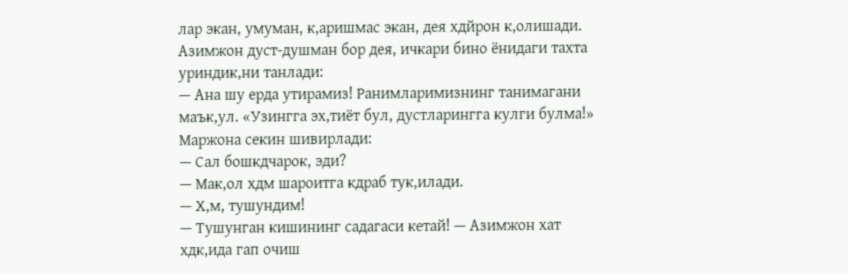лар экан, умуман, к,аришмас экан, дея хдйрон к,олишади.
Азимжон дуст-душман бор дея, ичкари бино ёнидаги тахта
уриндик,ни танлади:
— Ана шу ерда утирамиз! Ранимларимизнинг танимагани
маък,ул. «Узингга эх,тиёт бул, дустларингга кулги булма!»
Маржона секин шивирлади:
— Сал бошкдчарок, эди?
— Мак,ол хдм шароитга кдраб тук,илади.
— Х,м, тушундим!
— Тушунган кишининг садагаси кетай! — Азимжон хат
хдк,ида гап очиш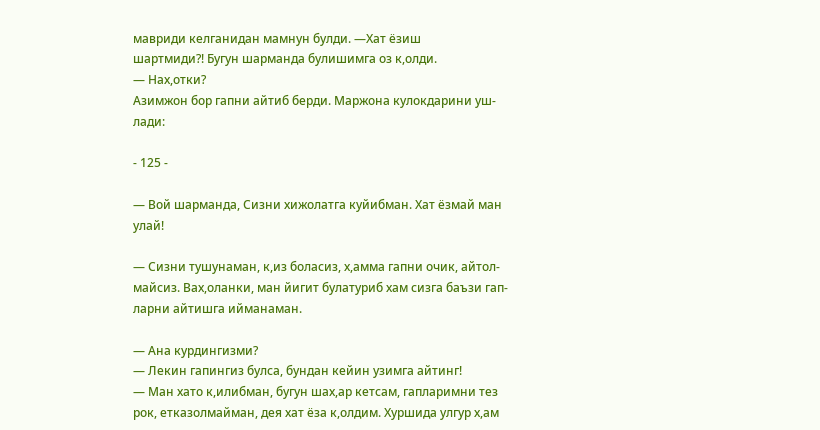мавриди келганидан мамнун булди. —Хат ёзиш
шартмиди?! Бугун шарманда булишимга оз к,олди.
— Нах,отки?
Азимжон бор гапни айтиб берди. Маржона кулокдарини уш-
лади:

- 125 -

— Вой шарманда, Сизни хижолатга куйибман. Хат ёзмай ман
улай!

— Сизни тушунаман, к,из боласиз, х,амма гапни очик, айтол-
майсиз. Вах,оланки, ман йигит булатуриб хам сизга баъзи гап-
ларни айтишга ийманаман.

— Ана курдингизми?
— Лекин гапингиз булса, бундан кейин узимга айтинг!
— Ман хато к,илибман, бугун шах,ар кетсам, гапларимни тез
рок, етказолмайман, дея хат ёза к,олдим. Хуршида улгур х,ам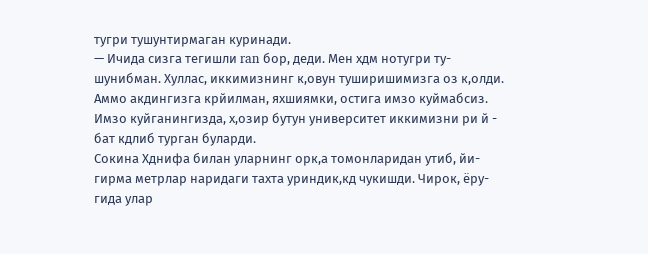тугри тушунтирмаган куринади.
— Ичида сизга тегишли ran бор, деди. Мен хдм нотугри ту-
шунибман. Хуллас, иккимизнинг к,овун туширишимизга оз к,олди.
Аммо акдингизга крйилман, яхшиямки, остига имзо куймабсиз.
Имзо куйганингизда, х,озир бутун университет иккимизни ри й -
бат кдлиб турган буларди.
Сокина Хднифа билан уларнинг орк,а томонларидан утиб, йи-
гирма метрлар наридаги тахта уриндик,кд чукишди. Чирок, ёру-
гида улар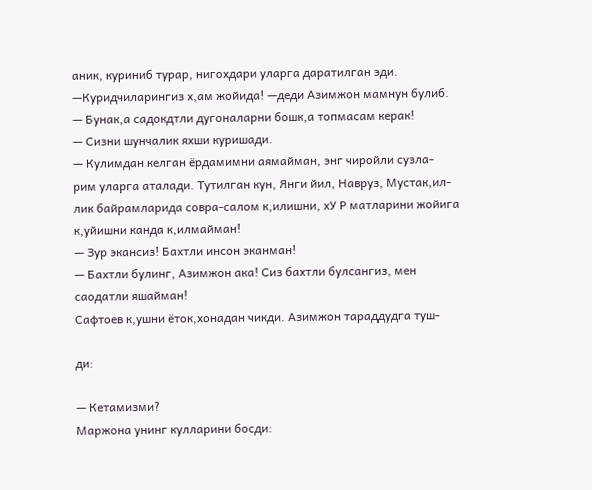аник, куриниб турар, нигохдари уларга даратилган эди.
—Куридчиларингиз х,ам жойида! —деди Азимжон мамнун булиб.
— Бунак,а садокдтли дугоналарни бошк,а топмасам керак!
— Сизни шунчалик яхши куришади.
— Кулимдан келган ёрдамимни аямайман, энг чиройли сузла-
рим уларга аталади. Тутилган кун, Янги йил, Навруз, Мустак,ил-
лик байрамларида совра-салом к,илишни, хУ Р матларини жойига
к,уйишни канда к,илмайман!
— Зур экансиз! Бахтли инсон эканман!
— Бахтли булинг, Азимжон ака! Сиз бахтли булсангиз, мен
саодатли яшайман!
Сафтоев к,ушни ёток,хонадан чикди. Азимжон тараддудга туш-

ди:

— Кетамизми?
Маржона унинг кулларини босди: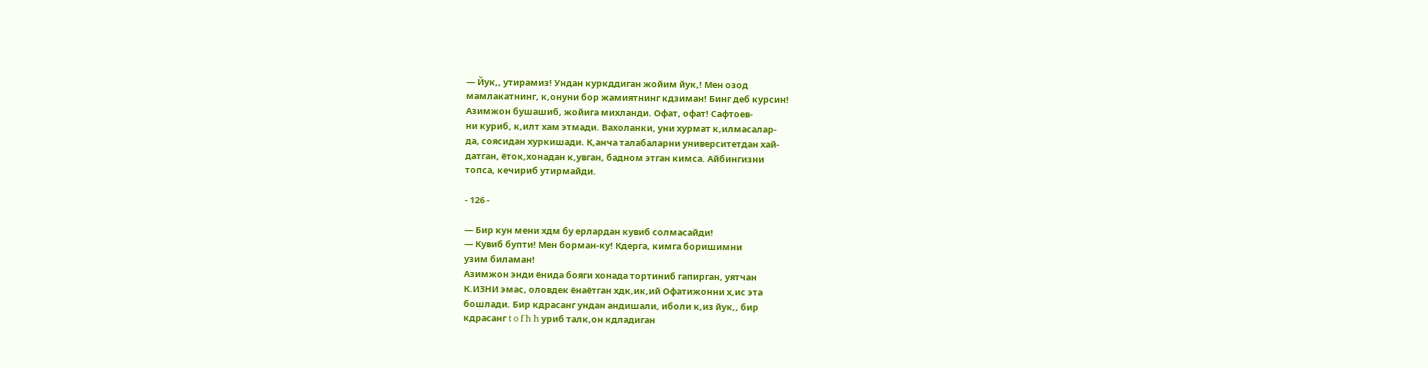— Йук,, утирамиз! Ундан куркддиган жойим йук,! Мен озод
мамлакатнинг, к,онуни бор жамиятнинг кдзиман! Бинг деб курсин!
Азимжон бушашиб, жойига михланди. Офат, офат! Сафтоев-
ни куриб, к,илт хам этмади. Вахоланки, уни хурмат к,илмасалар-
да, соясидан хуркишади. К,анча талабаларни университетдан хай-
датган, ёток,хонадан к,увган, бадном этган кимса. Айбингизни
топса, кечириб утирмайди.

- 126 -

— Бир кун мени хдм бу ерлардан кувиб солмасайди!
— Кувиб бупти! Мен борман-ку! Кдерга, кимга боришимни
узим биламан!
Азимжон энди ёнида бояги хонада тортиниб гапирган, уятчан
К.ИЗНИ эмас, оловдек ёнаётган хдк,ик,ий Офатижонни х,ис эта
бошлади. Бир кдрасанг ундан андишали, иболи к,из йук,, бир
кдрасанг t o f h h уриб талк,он кдладиган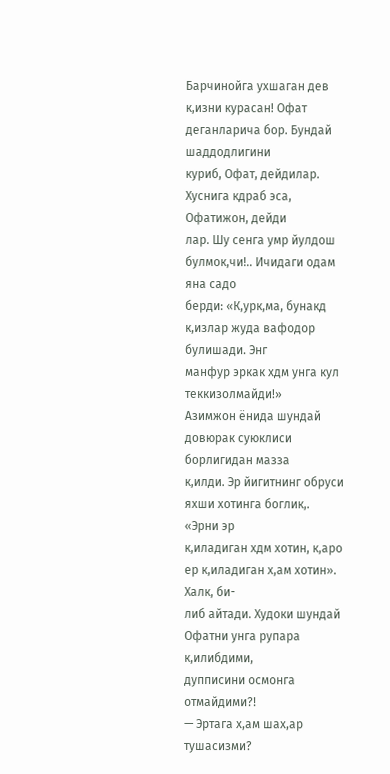Барчинойга ухшаган дев
к,изни курасан! Офат деганларича бор. Бундай шаддодлигини
куриб, Офат, дейдилар. Хуснига кдраб эса, Офатижон, дейди
лар. Шу сенга умр йулдош булмок,чи!.. Ичидаги одам яна садо
берди: «К,урк,ма, бунакд к,излар жуда вафодор булишади. Энг
манфур эркак хдм унга кул теккизолмайди!»
Азимжон ёнида шундай довюрак суюклиси борлигидан мазза
к,илди. Эр йигитнинг обруси яхши хотинга боглик,. «Эрни эр
к,иладиган хдм хотин, к,аро ер к,иладиган х,ам хотин». Халк, би-
либ айтади. Худоки шундай Офатни унга рупара к,илибдими,
дупписини осмонга отмайдими?!
— Эртага х,ам шах,ар тушасизми?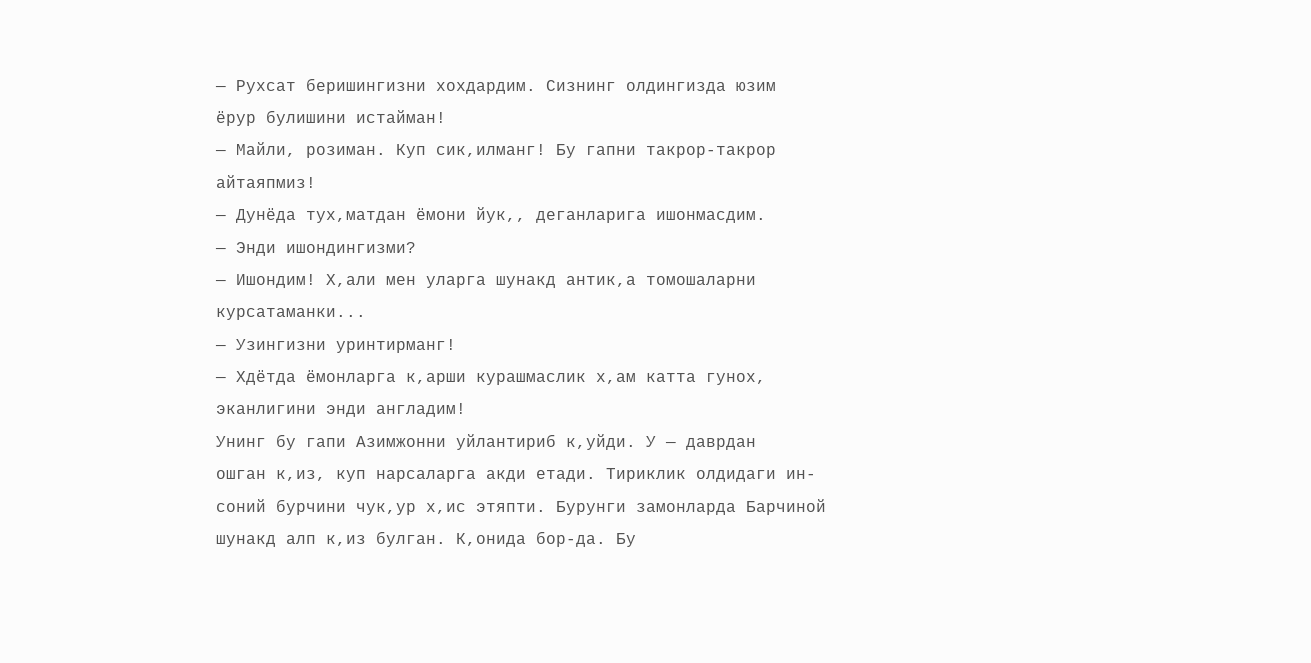— Рухсат беришингизни хохдардим. Сизнинг олдингизда юзим
ёрур булишини истайман!
— Майли, розиман. Куп сик,илманг! Бу гапни такрор-такрор
айтаяпмиз!
— Дунёда тух,матдан ёмони йук,, деганларига ишонмасдим.
— Энди ишондингизми?
— Ишондим! Х,али мен уларга шунакд антик,а томошаларни
курсатаманки...
— Узингизни уринтирманг!
— Хдётда ёмонларга к,арши курашмаслик х,ам катта гунох,
эканлигини энди англадим!
Унинг бу гапи Азимжонни уйлантириб к,уйди. У — даврдан
ошган к,из, куп нарсаларга акди етади. Тириклик олдидаги ин-
соний бурчини чук,ур х,ис этяпти. Бурунги замонларда Барчиной
шунакд алп к,из булган. К,онида бор-да. Бу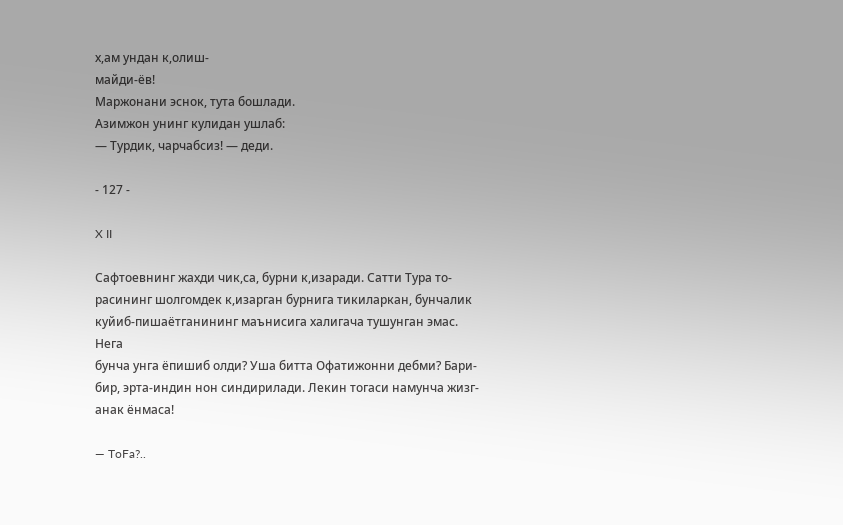х,ам ундан к,олиш-
майди-ёв!
Маржонани эснок, тута бошлади.
Азимжон унинг кулидан ушлаб:
— Турдик, чарчабсиз! — деди.

- 127 -

X II

Сафтоевнинг жахди чик,са, бурни к,изаради. Сатти Тура то-
расининг шолгомдек к,изарган бурнига тикиларкан, бунчалик
куйиб-пишаётганининг маънисига халигача тушунган эмас. Нега
бунча унга ёпишиб олди? Уша битта Офатижонни дебми? Бари-
бир, эрта-индин нон синдирилади. Лекин тогаси намунча жизг-
анак ёнмаса!

— ToFa?..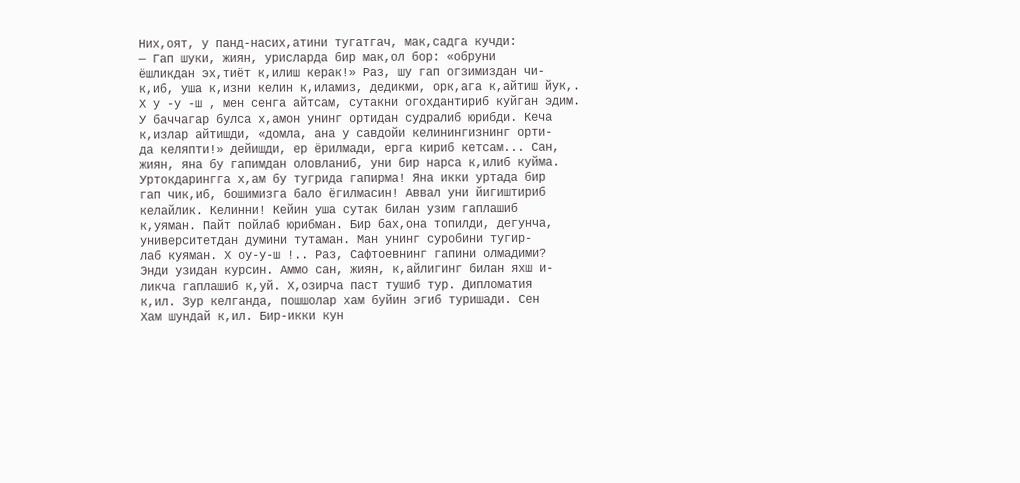Них,оят, у панд-насих,атини тугатгач, мак,садга кучди:
— Гап шуки, жиян, урисларда бир мак,ол бор: «обруни
ёшликдан эх,тиёт к,илиш керак!» Раз, шу гап огзимиздан чи-
к,иб, уша к,изни келин к,иламиз, дедикми, орк,ага к,айтиш йук,.
Х у -у -ш , мен сенга айтсам, сутакни огохдантириб куйган эдим.
У баччагар булса х,амон унинг ортидан судралиб юрибди. Кеча
к,излар айтишди, «домла, ана у савдойи келинингизнинг орти-
да келяпти!» дейишди, ер ёрилмади, ерга кириб кетсам... Сан,
жиян, яна бу гапимдан оловланиб, уни бир нарса к,илиб куйма.
Уртокдарингга х,ам бу тугрида гапирма! Яна икки уртада бир
гап чик,иб, бошимизга бало ёгилмасин! Аввал уни йигиштириб
келайлик. Келинни! Кейин уша сутак билан узим гаплашиб
к,уяман. Пайт пойлаб юрибман. Бир бах,она топилди, дегунча,
университетдан думини тутаман. Ман унинг суробини тугир-
лаб куяман. Х оу-у-ш !.. Раз, Сафтоевнинг гапини олмадими?
Энди узидан курсин. Аммо сан, жиян, к,айлигинг билан яхш и-
ликча гаплашиб к,уй. Х,озирча паст тушиб тур. Дипломатия
к,ил. Зур келганда, пошшолар хам буйин эгиб туришади. Сен
Хам шундай к,ил. Бир-икки кун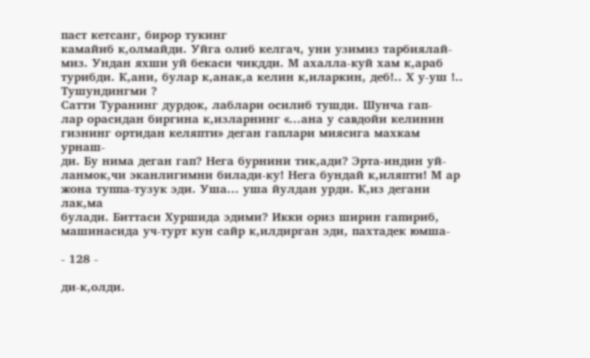паст кетсанг, бирор тукинг
камайиб к,олмайди. Уйга олиб келгач, уни узимиз тарбиялай-
миз. Ундан яхши уй бекаси чикдди. М ахалла-куй хам к,араб
турибди. К,ани, булар к,анак,а келин к,иларкин, деб!.. Х у-уш !..
Тушундингми ?
Сатти Туранинг дурдок, лаблари осилиб тушди. Шунча гап-
лар орасидан биргина к,изларнинг «...ана у савдойи келинин
гизнинг ортидан келяпти» деган гаплари миясига махкам урнаш-
ди. Бу нима деган гап? Нега бурнини тик,ади? Эрта-индин уй-
ланмок,чи эканлигимни билади-ку! Нега бундай к,иляпти! М ар
жона туппа-тузук эди. Уша... уша йулдан урди. К,из дегани лак,ма
булади. Биттаси Хуршида эдими? Икки ориз ширин гапириб,
машинасида уч-турт кун сайр к,илдирган эди, пахтадек юмша-

- 128 -

ди-к,олди.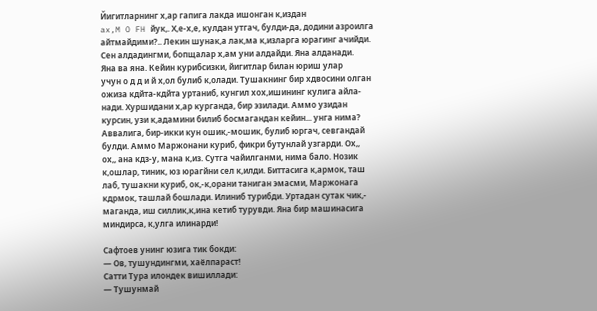Йигитларнинг х,ар гапига лакда ишонган к,издан
ax,M O FH йук,. Х,е-х,е, кулдан утгач, булди-да, додини азроилга
айтмайдими?.. Лекин шунак,а лак,ма к,изларга юрагинг ачийди.
Сен алдадингми, бопщалар х,ам уни алдайди. Яна алданади.
Яна ва яна. Кейин курибсизки, йигитлар билан юриш улар
учун о д д и й х,ол булиб к,олади. Тушакнинг бир хдвосини олган
ожиза кдйта-кдйта уртаниб, кунгил хох,ишининг кулига айла-
нади. Хуршидани х,ар курганда, бир эзилади. Аммо узидан
курсин, узи к,адамини билиб босмагандан кейин... унга нима?
Аввалига, бир-икки кун ошик,-мошик, булиб юргач, севгандай
булди. Аммо Маржонани куриб, фикри бутунлай узгарди. Ох,,
ох,, ана кдз-у, мана к,из. Сутга чайилганми, нима бало. Нозик
к,ошлар, тиник, юз юрагйни сел к,илди. Биттасига к,армок, таш
лаб, тушакни куриб, ок,-к,орани таниган эмасми, Маржонага
кдрмок, ташлай бошлади. Илиниб турибди. Уртадан сутак чик,-
маганда, иш силлик,к,ина кетиб турувди. Яна бир машинасига
миндирса, к,улга илинарди!

Сафтоев унинг юзига тик бокди:
— Ов, тушундингми, хаёлпараст!
Сатти Тура илондек вишиллади:
— Тушунмай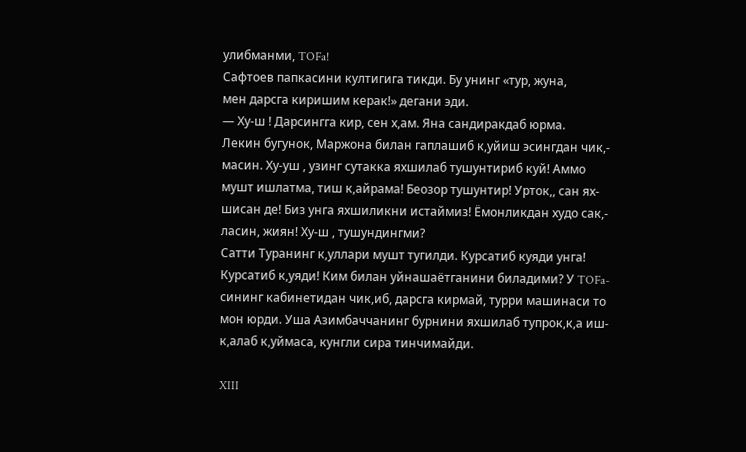улибманми, TOFa!
Сафтоев папкасини култигига тикди. Бу унинг «тур, жуна,
мен дарсга киришим керак!» дегани эди.
— Ху-ш ! Дарсингга кир, сен х,ам. Яна сандиракдаб юрма.
Лекин бугунок, Маржона билан гаплашиб к,уйиш эсингдан чик,-
масин. Ху-уш , узинг сутакка яхшилаб тушунтириб куй! Аммо
мушт ишлатма, тиш к,айрама! Беозор тушунтир! Урток,, сан ях-
шисан де! Биз унга яхшиликни истаймиз! Ёмонликдан худо сак,-
ласин, жиян! Ху-ш , тушундингми?
Сатти Туранинг к,уллари мушт тугилди. Курсатиб куяди унга!
Курсатиб к,уяди! Ким билан уйнашаётганини биладими? У TOFa-
сининг кабинетидан чик,иб, дарсга кирмай, турри машинаси то
мон юрди. Уша Азимбаччанинг бурнини яхшилаб тупрок,к,а иш-
к,алаб к,уймаса, кунгли сира тинчимайди.

XIII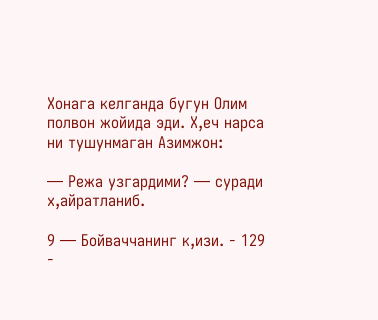Хонага келганда бугун Олим полвон жойида эди. Х,еч нарса
ни тушунмаган Азимжон:

— Режа узгардими? — суради х,айратланиб.

9 — Бойваччанинг к,изи. - 129 -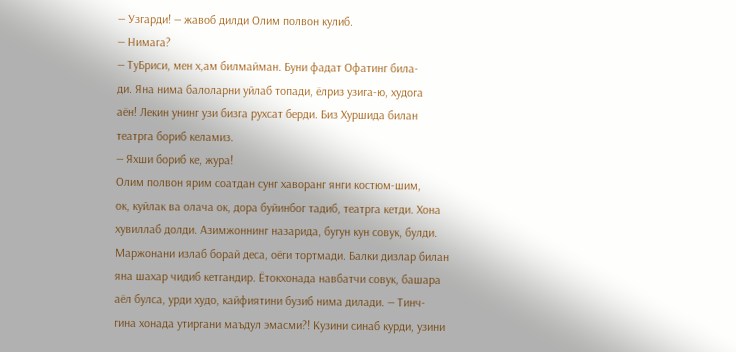— Узгарди! — жавоб дилди Олим полвон кулиб.
— Нимага?
— ТуБриси, мен х,ам билмайман. Буни фадат Офатинг била-
ди. Яна нима балоларни уйлаб топади, ёлриз узига-ю, худога
аён! Лекин унинг узи бизга рухсат берди. Биз Хуршида билан
театрга бориб келамиз.
— Яхши бориб ке, жура!
Олим полвон ярим соатдан сунг хаворанг янги костюм-шим,
ок, куйлак ва олача ок, дора буйинбог тадиб, театрга кетди. Хона
хувиллаб долди. Азимжоннинг назарида, бугун кун совук, булди.
Маржонани излаб борай деса, оёги тортмади. Балки дизлар билан
яна шахар чидиб кетгандир. Ётокхонада навбатчи совук, башара
аёл булса, урди худо, кайфиятини бузиб нима дилади. — Тинч-
гина хонада утиргани маъдул эмасми?! Кузини синаб курди, узини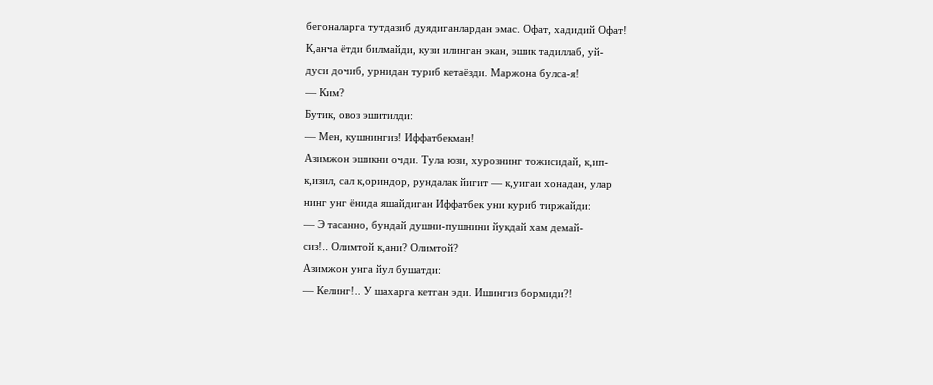бегоналарга тутдазиб дуядиганлардан эмас. Офат, хадидий Офат!
К,анча ётди билмайди, кузи илинган экан, эшик тадиллаб, уй-
дуси дочиб, урнидан туриб кетаёзди. Маржона булса-я!
— Ким?
Бутик, овоз эшитилди:
— Мен, кушнингиз! Иффатбекман!
Азимжон эшикни очди. Тула юзи, хурознинг тожисидай, к,ип-
к,изил, сал к,ориндор, рундалак йигит — к,уигаи хонадан, улар
нинг унг ёнида яшайдиган Иффатбек уни куриб тиржайди:
— Э тасанно, бундай душни-пушнини йукдай хам демай-
сиз!.. Олимтой к,ани? Олимтой?
Азимжон унга йул бушатди:
— Келинг!.. У шахарга кетган эди. Ишингиз бормиди?!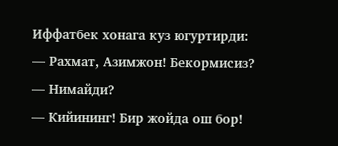Иффатбек хонага куз югуртирди:
— Рахмат, Азимжон! Бекормисиз?
— Нимайди?
— Кийининг! Бир жойда ош бор!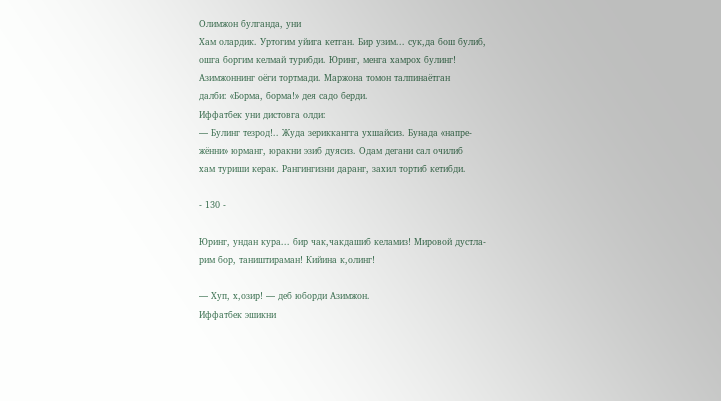Олимжон булганда, уни
Хам олардик. Уртогим уйига кетган. Бир узим... сук,да бош булиб,
ошга боргим келмай турибди. Юринг, менга хамрох булинг!
Азимжоннинг оёги тортмади. Маржона томон талпинаётган
далби: «Борма, борма!» дея садо берди.
Иффатбек уни дистовга олди:
— Булинг тезрод!.. Жуда зериккангга ухшайсиз. Бунада «напре-
жённи» юрманг, юракни эзиб дуясиз. Одам дегани сал очилиб
хам туриши керак. Рангингизни даранг, захил тортиб кетибди.

- 130 -

Юринг, ундан кура... бир чак,чакдашиб келамиз! Мировой дустла-
рим бор, таништираман! Кийина к,олинг!

— Хуп, х,озир! — деб юборди Азимжон.
Иффатбек эшикни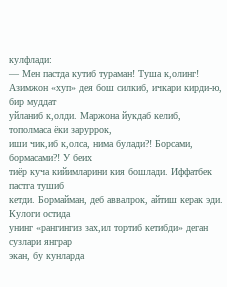кулфлади:
— Мен пастда кутиб тураман! Туша к,олинг!
Азимжон «хуп» дея бош силкиб, ичкари кирди-ю, бир муддат
уйланиб к,олди. Маржона йукдаб келиб, тополмаса ёки заруррок,
иши чик,иб к,олса, нима булади?! Борсами, бормасами?! У беих
тиёр куча кийимларини кия бошлади. Иффатбек пастга тушиб
кетди. Бормайман, деб аввалрок, айтиш керак эди. Кулоги остида
унинг «рангингиз зах,ил тортиб кетибди» деган сузлари янграр
экан, бу кунларда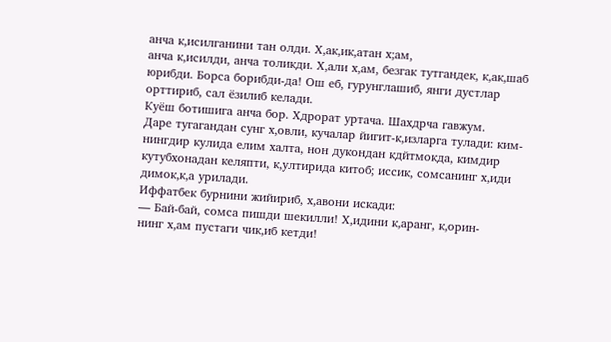анча к,исилганини тан олди. Х,ак,ик,атан х;ам,
анча к,исилди, анча толикди. Х,али х,ам, безгак тутгандек, к,ак,шаб
юрибди. Борса борибди-да! Ош еб, гурунглашиб, янги дустлар
орттириб, сал ёзилиб келади.
Куёш ботишига анча бор. Хдрорат уртача. Шахдрча гавжум.
Даре тугагандан сунг х,овли, кучалар йигит-к,изларга тулади: ким-
нингдир кулида елим халта, нон дукондан кдйтмокда, кимдир
кутубхонадан келяпти, к,ултирида китоб; иссик, сомсанинг х,иди
димок,к,а урилади.
Иффатбек бурнини жийириб, х,авони искади:
— Бай-бай, сомса пишди шекилли! Х,идини к,аранг, к,орин-
нинг х,ам пустаги чик,иб кетди!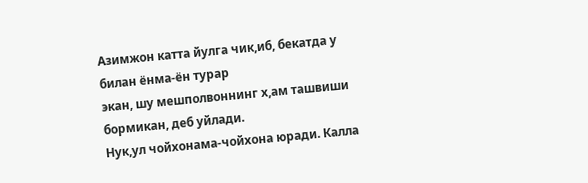Азимжон катта йулга чик,иб, бекатда у билан ёнма-ён турар
экан, шу мешполвоннинг х,ам ташвиши бормикан, деб уйлади.
Нук,ул чойхонама-чойхона юради. Калла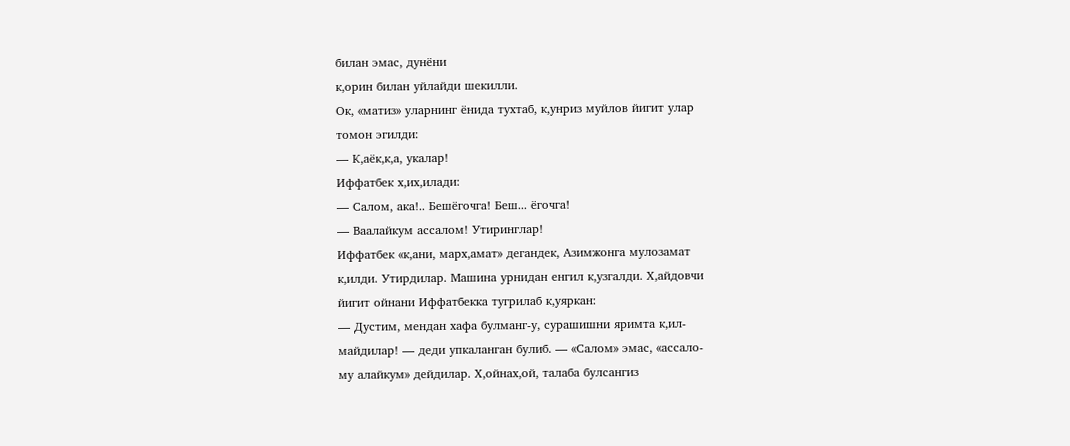билан эмас, дунёни
к,орин билан уйлайди шекилли.
Ок, «матиз» уларнинг ёнида тухтаб, к,унриз муйлов йигит улар
томон эгилди:
— К,аёк,к,а, укалар!
Иффатбек х,их,илади:
— Салом, ака!.. Бешёгочга! Беш... ёгочга!
— Ваалайкум ассалом! Утиринглар!
Иффатбек «к,ани, марх,амат» дегандек, Азимжонга мулозамат
к,илди. Утирдилар. Машина урнидан енгил к,узгалди. Х,айдовчи
йигит ойнани Иффатбекка тугрилаб к,уяркан:
— Дустим, мендан хафа булманг-у, сурашишни яримта к,ил-
майдилар! — деди упкаланган булиб. — «Салом» эмас, «ассало-
му алайкум» дейдилар. Х,ойнах,ой, талаба булсангиз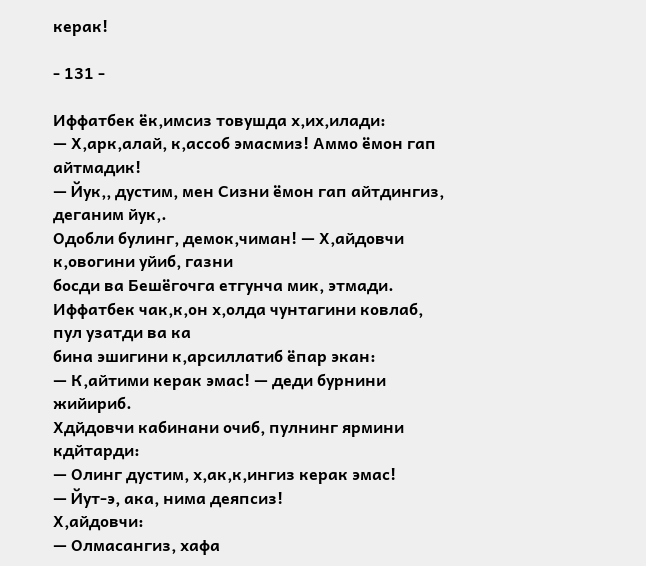керак!

- 131 -

Иффатбек ёк,имсиз товушда х,их,илади:
— Х,арк,алай, к,ассоб эмасмиз! Аммо ёмон гап айтмадик!
— Йук,, дустим, мен Сизни ёмон гап айтдингиз, деганим йук,.
Одобли булинг, демок,чиман! — Х,айдовчи к,овогини уйиб, газни
босди ва Бешёгочга етгунча мик, этмади.
Иффатбек чак,к,он х,олда чунтагини ковлаб, пул узатди ва ка
бина эшигини к,арсиллатиб ёпар экан:
— К,айтими керак эмас! — деди бурнини жийириб.
Хдйдовчи кабинани очиб, пулнинг ярмини кдйтарди:
— Олинг дустим, х,ак,к,ингиз керак эмас!
— Йут-э, ака, нима деяпсиз!
Х,айдовчи:
— Олмасангиз, хафа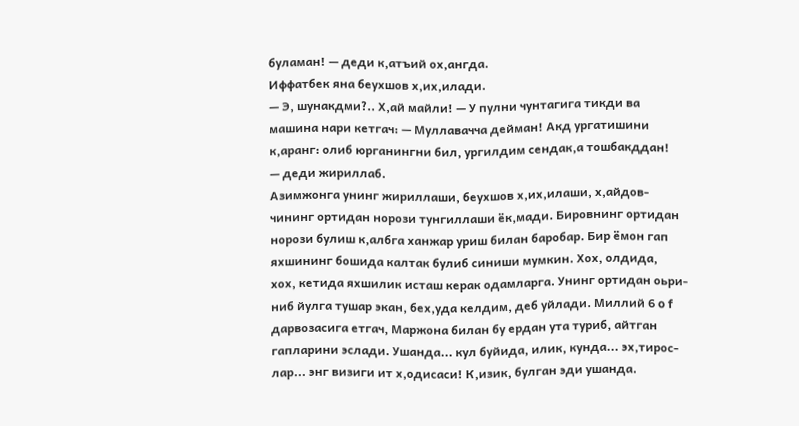буламан! — деди к,атъий ох,ангда.
Иффатбек яна беухшов х,их,илади.
— Э, шунакдми?.. Х,ай майли! — У пулни чунтагига тикди ва
машина нари кетгач: — Муллавачча дейман! Акд ургатишини
к,аранг: олиб юрганингни бил, ургилдим сендак,а тошбакддан!
— деди жириллаб.
Азимжонга унинг жириллаши, беухшов х,их,илаши, х,айдов-
чининг ортидан норози тунгиллаши ёк,мади. Бировнинг ортидан
норози булиш к,албга ханжар уриш билан баробар. Бир ёмон гап
яхшининг бошида калтак булиб синиши мумкин. Хох, олдида,
хох, кетида яхшилик исташ керак одамларга. Унинг ортидан оьри-
ниб йулга тушар экан, бех,уда келдим, деб уйлади. Миллий 6 o f
дарвозасига етгач, Маржона билан бу ердан ута туриб, айтган
гапларини эслади. Ушанда... кул буйида, илик, кунда... эх,тирос-
лар... энг визиги ит х,одисаси! К,изик, булган эди ушанда.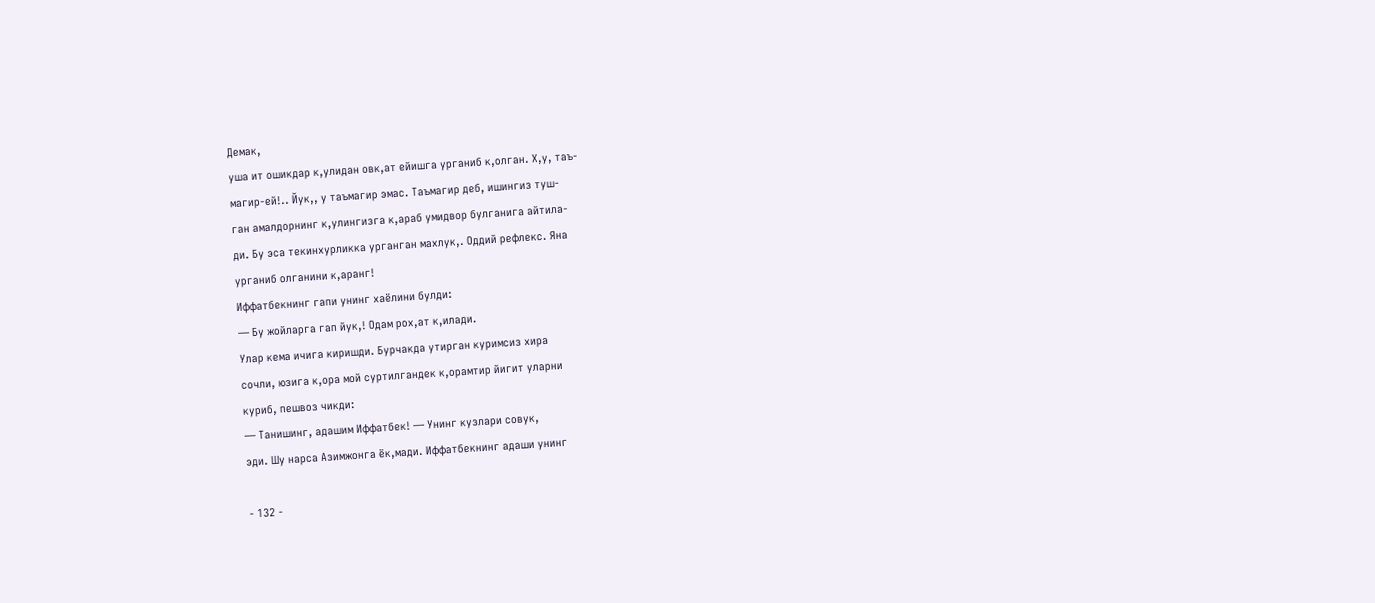Демак,
уша ит ошикдар к,улидан овк,ат ейишга урганиб к,олган. Х,у, таъ-
магир-ей!.. Йук,, у таъмагир эмас. Таъмагир деб, ишингиз туш-
ган амалдорнинг к,улингизга к,араб умидвор булганига айтила-
ди. Бу эса текинхурликка урганган махлук,. Оддий рефлекс. Яна
урганиб олганини к,аранг!
Иффатбекнинг гапи унинг хаёлини булди:
— Бу жойларга гап йук,! Одам рох,ат к,илади.
Улар кема ичига киришди. Бурчакда утирган куримсиз хира
сочли, юзига к,ора мой суртилгандек к,орамтир йигит уларни
куриб, пешвоз чикди:
— Танишинг, адашим Иффатбек! — Унинг кузлари совук,
эди. Шу нарса Азимжонга ёк,мади. Иффатбекнинг адаши унинг

- 132 -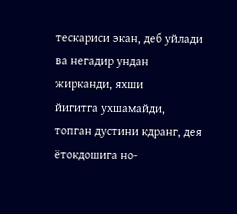тескариси экан, деб уйлади ва негадир ундан жирканди, яхши
йигитга ухшамайди, топган дустини кдранг, дея ётокдошига но-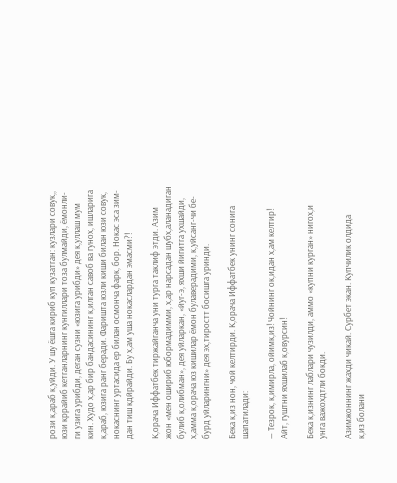рози к,араб к,уйди. У шу ёшга кириб куп кузатган: кузлари совук,,
юзи кррайиб кетганларнинг кунгиллари тоза булмайди, ёмонли-
ги узига урибди, деган сузни «юзига урибди» дея к,уллаш мум
кин. Худо х,ар бир бандасининг к,илган савоб ва гунох, ишларига
к,араб, юзига ранг беради. Фаришта юзли киши билан юзи совук,
нокаснинг уртасида ер билан осмонча фарк, бор. Нокас эса зим-
дан тиш кдйрайди. Бу х,ам уша нокаслардан эмасми?!

К,орача Иффатбек тиржайганча уни турга таклиф этди. Азим
жон «мен ошириб юбормадимми, х,ар нарсадан шубх,аланадиган
булиб к,олибман», дея уйларкан, «йуг-э, яхши йигитга ухшайди,
х,амма к,орача юз кишилар ёмон булаверадими, к,уйсанг-чи бе-
бурд уйларингни» дея эх,тиростт босишга уринди.

Бека к,из нон, чой келтирди. К,орача Иффатбек унинг сонига
шапатилади:

— Тезрок, к,имирла, ойимк,из! Чойнинг ок,идан х,ам келтир!
Айт, гуштни яхшилаб к,овурсин!

Бека к,изнинг лаблари чузилди, аммо «купни курган» нигох,и
унга важохдтли бокди.

Азимжоннинг жахди чикай. Сурбет экан. Купчилик олдида
к,из болани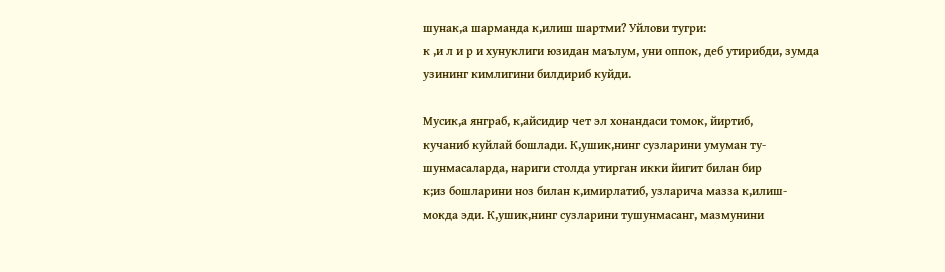шунак,а шарманда к,илиш шартми? Уйлови тугри:
к ,и л и р и хунуклиги юзидан маълум, уни оппок, деб утирибди, зумда
узининг кимлигини билдириб куйди.

Мусик,а янграб, к,айсидир чет эл хонандаси томок, йиртиб,
кучаниб куйлай бошлади. К,ушик,нинг сузларини умуман ту-
шунмасаларда, нариги столда утирган икки йигит билан бир
к;из бошларини ноз билан к,имирлатиб, узларича мазза к,илиш-
мокда эди. К,ушик,нинг сузларини тушунмасанг, мазмунини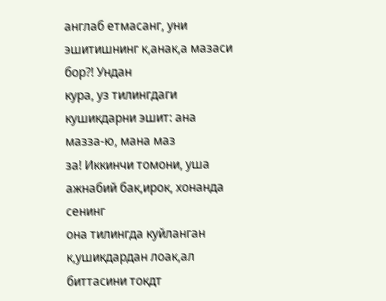англаб етмасанг, уни эшитишнинг к,анак,а мазаси бор?! Ундан
кура, уз тилингдаги кушикдарни эшит: ана мазза-ю, мана маз
за! Иккинчи томони, уша ажнабий бак,ирок, хонанда сенинг
она тилингда куйланган к,ушикдардан лоак,ал биттасини токдт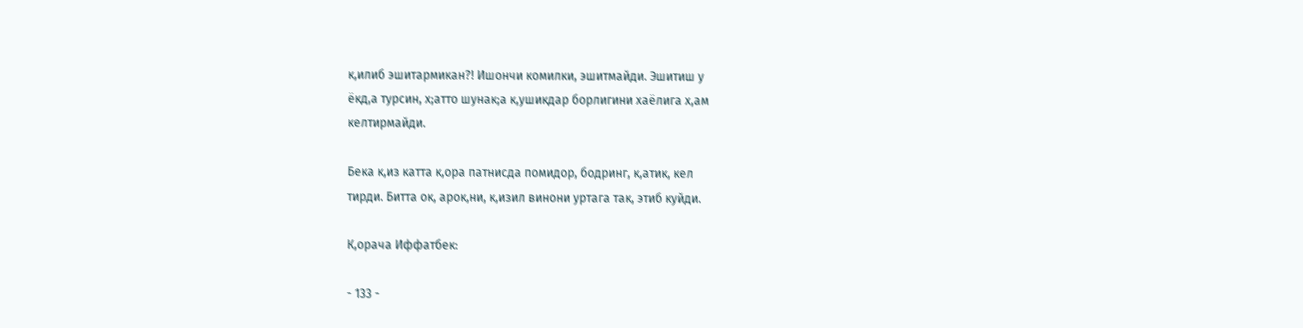к,илиб эшитармикан?! Ишончи комилки, эшитмайди. Эшитиш у
ёкд,а турсин, х;атто шунак;а к,ушикдар борлигини хаёлига х,ам
келтирмайди.

Бека к,из катта к,ора патнисда помидор, бодринг, к,атик, кел
тирди. Битта ок, арок,ни, к,изил винони уртага так, этиб куйди.

К,орача Иффатбек:

- 133 -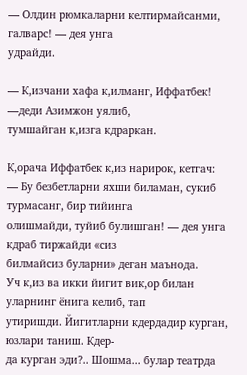— Олдин рюмкаларни келтирмайсанми, галварс! — дея унга
удрайди.

— К,изчани хафа к,илманг, Иффатбек! —деди Азимжон уялиб,
тумшайган к,изга кдраркан.

К,орача Иффатбек к,из нарирок, кетгач:
— Бу безбетларни яхши биламан, сукиб турмасанг, бир тийинга
олишмайди, туйиб булишган! — дея унга кдраб тиржайди «сиз
билмайсиз буларни» деган маънода.
Уч к,из ва икки йигит вик,ор билан уларнинг ёнига келиб, тап
утиришди. Йигитларни кдердадир курган, юзлари таниш. Кдер-
да курган эди?.. Шошма... булар театрда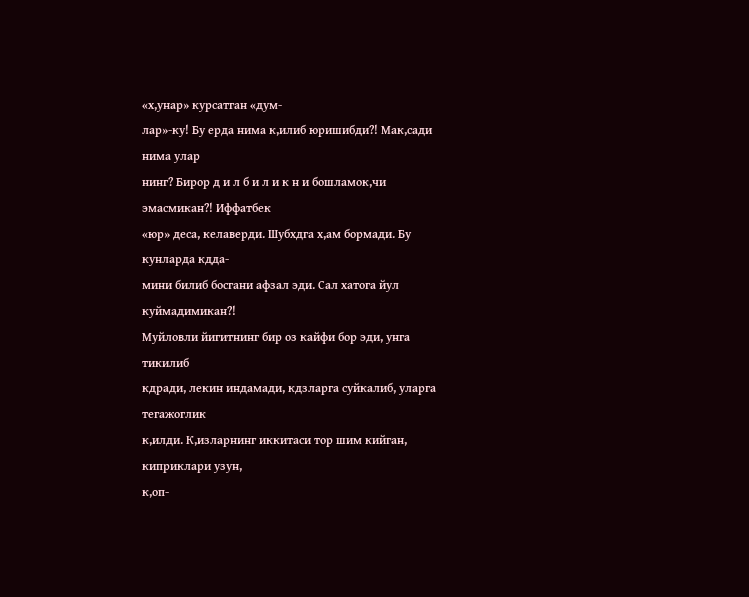«х,унар» курсатган «дум-
лар»-ку! Бу ерда нима к,илиб юришибди?! Мак,сади нима улар
нинг? Бирор д и л б и л и к н и бошламок,чи эмасмикан?! Иффатбек
«юр» деса, келаверди. Шубхдга х,ам бормади. Бу кунларда кдда-
мини билиб босгани афзал эди. Сал хатога йул куймадимикан?!
Муйловли йигитнинг бир оз кайфи бор эди, унга тикилиб
кдради, лекин индамади, кдзларга суйкалиб, уларга тегажоглик
к,илди. К,изларнинг иккитаси тор шим кийган, киприклари узун,
к,оп-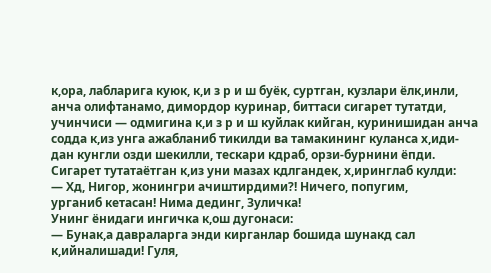к,ора, лабларига куюк, к,и з р и ш буёк, суртган, кузлари ёлк,инли,
анча олифтанамо, димордор куринар, биттаси сигарет тутатди,
учинчиси — одмигина к,и з р и ш куйлак кийган, куринишидан анча
содда к,из унга ажабланиб тикилди ва тамакининг куланса х,иди-
дан кунгли озди шекилли, тескари кдраб, орзи-бурнини ёпди.
Сигарет тутатаётган к,из уни мазах кдлгандек, х,иринглаб кулди:
— Хд, Нигор, жонингри ачиштирдими?! Ничего, попугим,
урганиб кетасан! Нима дединг, Зуличка!
Унинг ёнидаги ингичка к,ош дугонаси:
— Бунак,а давраларга энди кирганлар бошида шунакд сал
к,ийналишади! Гуля,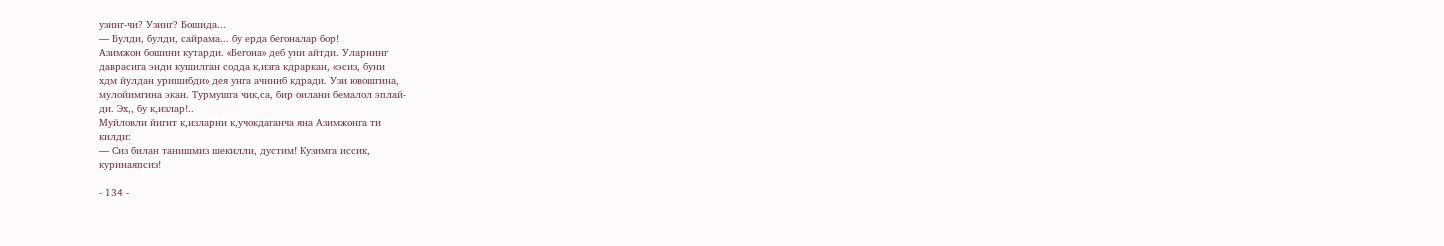узинг-чи? Узинг? Бошида...
— Булди, булди, сайрама... бу ерда бегоналар бор!
Азимжон бошини кутарди. «Бегона» деб уни айтди. Уларнинг
даврасига энди кушилган содда к,изга кдраркан, «эсиз, буни
хдм йулдан уришибди» дея унга ачиниб кдради. Узи ювошгина,
мулойимгина экан. Турмушга чик,са, бир оилани бемалол эплай-
ди. Эх,, бу к,излар!..
Муйловли йигит к,изларни к,учокдаганча яна Азимжонга ти
килди:
— Сиз билан танишмиз шекилли, дустим! Кузимга иссик,
куринаяпсиз!

- 134 -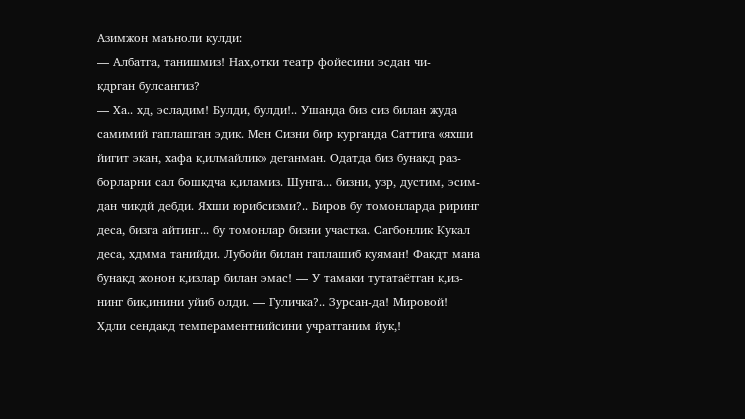Азимжон маъноли кулди:
— Албатга, танишмиз! Нах,отки театр фойесини эсдан чи-
кдрган булсангиз?
— Ха.. хд, эсладим! Булди, булди!.. Ушанда биз сиз билан жуда
самимий гаплашган эдик. Мен Сизни бир курганда Саттига «яхши
йигит экан, хафа к,илмайлик» деганман. Одатда биз бунакд раз-
борларни сал бошкдча к,иламиз. Шунга... бизни, узр, дустим, эсим-
дан чикдй дебди. Яхши юрибсизми?.. Биров бу томонларда риринг
деса, бизга айтинг... бу томонлар бизни участка. Сагбонлик Кукал
деса, хдмма танийди. Лубойи билан гаплашиб куяман! Факдт мана
бунакд жонон к,излар билан эмас! — У тамаки тутатаётган к,из-
нинг бик,инини уйиб олди. — Гуличка?.. Зурсан-да! Мировой!
Хдли сендакд темпераментнийсини учратганим йук,!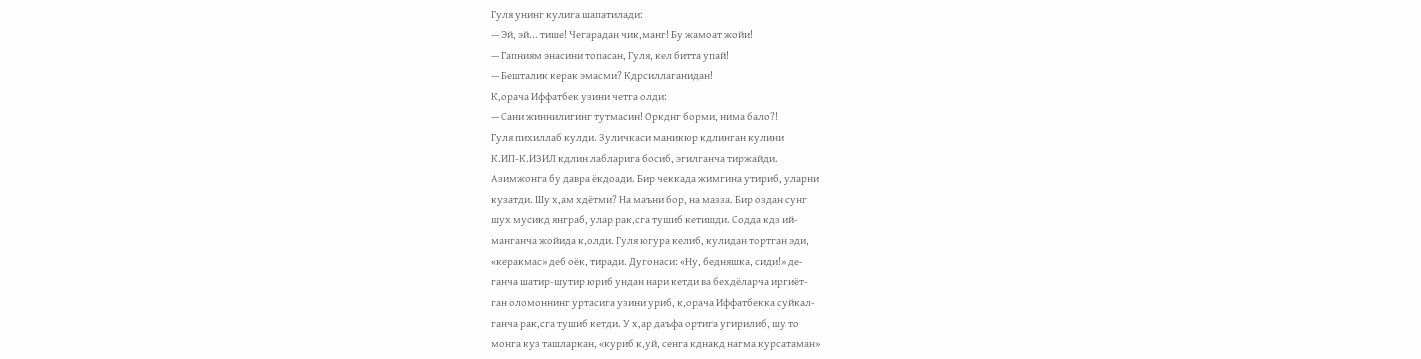Гуля унинг кулига шапатилади:
— Эй, эй... тише! Чегарадан чик,манг! Бу жамоат жойи!
— Гапниям энасини топасан, Гуля, кел битта упай!
— Бешталик керак эмасми? Кдрсиллаганидан!
К,орача Иффатбек узини четга олди:
— Сани жиннилигинг тутмасин! Оркднг борми, нима бало?!
Гуля пихиллаб кулди. Зуличкаси маникюр кдлинган кулини
К.ИП-К.ИЗИЛ кдлин лабларига босиб, эгилганча тиржайди.
Азимжонга бу давра ёкдоади. Бир чеккада жимгина утириб, уларни
кузатди. Шу х,ам хдётми? На маъни бор, на мазза. Бир оздан сунг
шух мусикд янграб, улар рак,сга тушиб кетишди. Содда кдз ий-
манганча жойида к,олди. Гуля югура келиб, кулидан тортган эди,
«керакмас» деб оёк, тиради. Дугонаси: «Ну, бедняшка, сиди!» де-
ганча шатир-шутир юриб ундан нари кетди ва бехдёларча иргиёт-
ган оломоннинг уртасига узини уриб, к,орача Иффатбекка суйкал-
ганча рак,сга тушиб кетди. У х,ар даъфа ортига угирилиб, шу то
монга куз ташларкан, «куриб к,уй, сенга кднакд нагма курсатаман»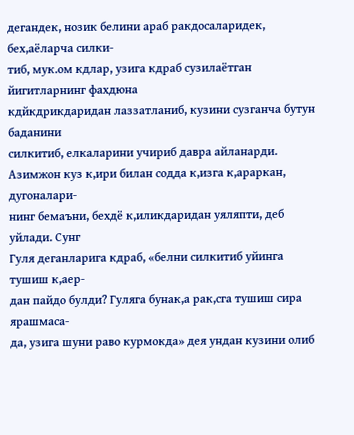дегандек, нозик белини араб ракдосаларидек, бех,аёларча силки-
тиб, мук.ом кдлар, узига кдраб сузилаётган йигитларнинг фахдюна
кдйкдрикдаридан лаззатланиб, кузини сузганча бутун баданини
силкитиб, елкаларини учириб давра айланарди.
Азимжон куз к,ири билан содда к,изга к,араркан, дугоналари-
нинг бемаъни, бехдё к,иликдаридан уяляпти, деб уйлади. Сунг
Гуля деганларига кдраб, «белни силкитиб уйинга тушиш к,аер-
дан пайдо булди? Гуляга бунак,а рак,сга тушиш сира ярашмаса-
да, узига шуни раво курмокда» дея ундан кузини олиб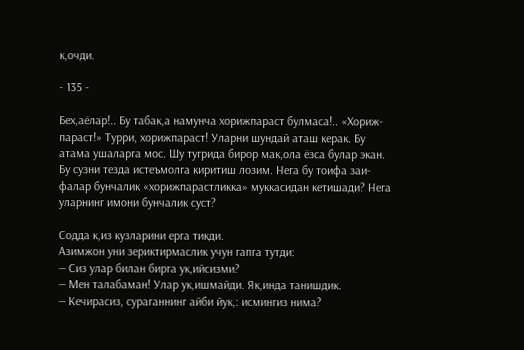к,очди.

- 135 -

Бех,аёлар!.. Бу табак,а намунча хорижпараст булмаса!.. «Хориж-
параст!» Турри, хорижпараст! Уларни шундай аташ керак. Бу
атама ушаларга мос. Шу тугрида бирор мак,ола ёзса булар экан.
Бу сузни тезда истеъмолга киритиш лозим. Нега бу тоифа заи-
фалар бунчалик «хорижпарастликка» муккасидан кетишади? Нега
уларнинг имони бунчалик суст?

Содда к,из кузларини ерга тикди.
Азимжон уни зериктирмаслик учун гапга тутди:
— Сиз улар билан бирга ук,ийсизми?
— Мен талабаман! Улар ук,ишмайди. Як,инда танишдик.
— Кечирасиз, сураганнинг айби йук,: исмингиз нима?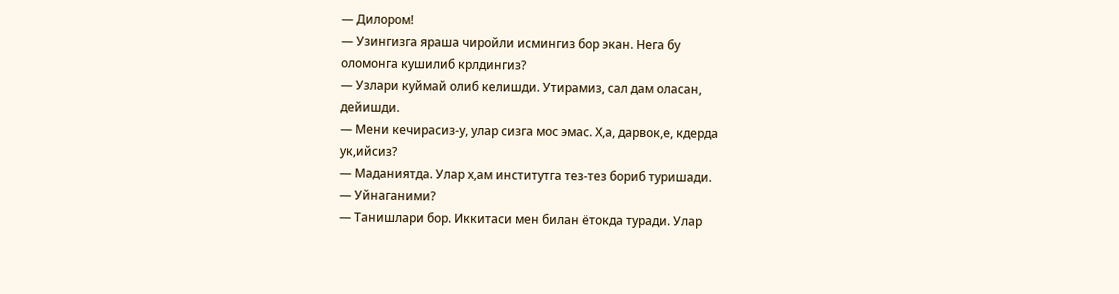— Дилором!
— Узингизга яраша чиройли исмингиз бор экан. Нега бу
оломонга кушилиб крлдингиз?
— Узлари куймай олиб келишди. Утирамиз, сал дам оласан,
дейишди.
— Мени кечирасиз-у, улар сизга мос эмас. Х,а, дарвок,е, кдерда
ук,ийсиз?
— Маданиятда. Улар х,ам институтга тез-тез бориб туришади.
— Уйнаганими?
— Танишлари бор. Иккитаси мен билан ётокда туради. Улар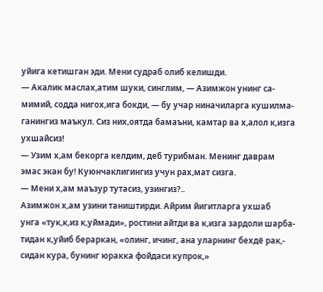уйига кетишган эди. Мени судраб олиб келишди.
— Акалик маслах,атим шуки, синглим, — Азимжон унинг са-
мимий, содда нигох,ига бокди, — бу учар ниначиларга кушилма-
ганингиз маъкул. Сиз них,оятда бамаъни, камтар ва х,алол к,изга
ухшайсиз!
— Узим х,ам бекорга келдим, деб турибман. Менинг даврам
эмас экан бу! Куюнчаклигингиз учун рах,мат сизга.
— Мени х,ам маъзур тутасиз, узингиз?..
Азимжон х,ам узини таништирди. Айрим йигитларга ухшаб
унга «тук,к,из к,уймади», ростини айтди ва к,изга зардоли шарба-
тидан к,уйиб бераркан, «олинг, ичинг, ана уларнинг бехдё рак,-
сидан кура, бунинг юракка фойдаси купрок,»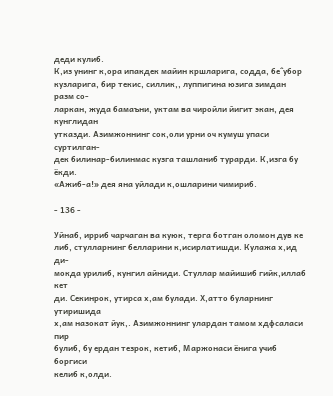деди кулиб.
К,из унинг к,ора ипакдек майин кршларига, содда, бе^убор
кузларига, бир текис, силлик,, луппигина юзига зимдан разм со-
ларкан, жуда бамаъни, уктам ва чиройли йигит экан, дея кунглидан
утказди. Азимжоннинг сок,оли урни оч кумуш упаси суртилган-
дек билинар-билинмас кузга ташланиб турарди. К,изга бу ёкди.
«Ажиб-а!» дея яна уйлади к,ошларини чимириб.

- 136 -

Уйнаб, ирриб чарчаган ва куюк, терга ботган оломон дув ке
либ, стулларнинг белларини к,исирлатишди. Кулажа х,ид ди-
мокда урилиб, кунгил айниди. Стуллар майишиб гийк,иллаб кет
ди. Секинрок, утирса х,ам булади. Х,атто буларнинг утиришида
х,ам назокат йук,. Азимжоннинг улардан тамом хдфсаласи пир
булиб, бу ердан тезрок, кетиб, Маржонаси ёнига учиб боргиси
келиб к,олди.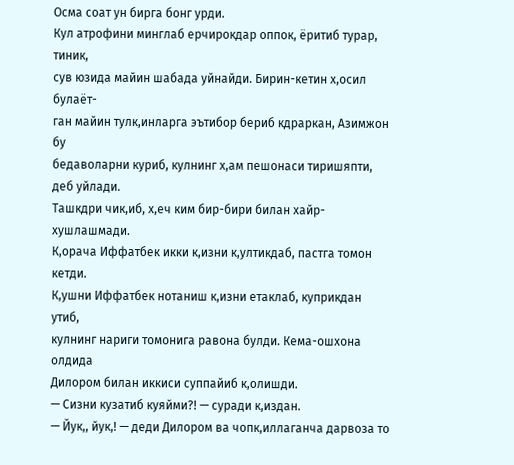Осма соат ун бирга бонг урди.
Кул атрофини минглаб ерчирокдар оппок, ёритиб турар, тиник,
сув юзида майин шабада уйнайди. Бирин-кетин х,осил булаёт-
ган майин тулк,инларга эътибор бериб кдраркан, Азимжон бу
бедаволарни куриб, кулнинг х,ам пешонаси тиришяпти, деб уйлади.
Ташкдри чик,иб, х,еч ким бир-бири билан хайр-хушлашмади.
К,орача Иффатбек икки к,изни к,ултикдаб, пастга томон кетди.
К,ушни Иффатбек нотаниш к,изни етаклаб, куприкдан утиб,
кулнинг нариги томонига равона булди. Кема-ошхона олдида
Дилором билан иккиси суппайиб к,олишди.
— Сизни кузатиб куяйми?! — суради к,издан.
— Йук,, йук,! — деди Дилором ва чопк,иллаганча дарвоза то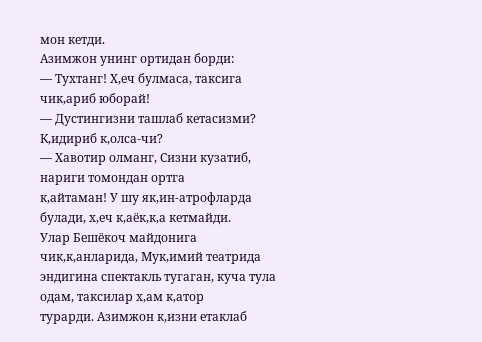мон кетди.
Азимжон унинг ортидан борди:
— Тухтанг! Х,еч булмаса, таксига чик,ариб юборай!
— Дустингизни ташлаб кетасизми? К,идириб к,олса-чи?
— Хавотир олманг, Сизни кузатиб, нариги томондан ортга
к,айтаман! У шу як,ин-атрофларда булади, х,еч к,аёк,к,а кетмайди.
Улар Бешёкоч майдонига чик,к,анларида, Мук,имий театрида
эндигина спектакль тугаган, куча тула одам, таксилар х,ам к,атор
турарди. Азимжон к,изни етаклаб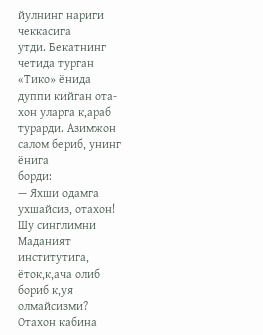йулнинг нариги чеккасига
утди. Бекатнинг четида турган «Тико» ёнида дуппи кийган ота-
хон уларга к,араб турарди. Азимжон салом бериб, унинг ёнига
борди:
— Яхши одамга ухшайсиз, отахон! Шу синглимни Маданият
институтига, ёток,к,ача олиб бориб к,уя олмайсизми?
Отахон кабина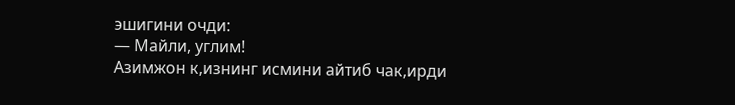эшигини очди:
— Майли, углим!
Азимжон к,изнинг исмини айтиб чак,ирди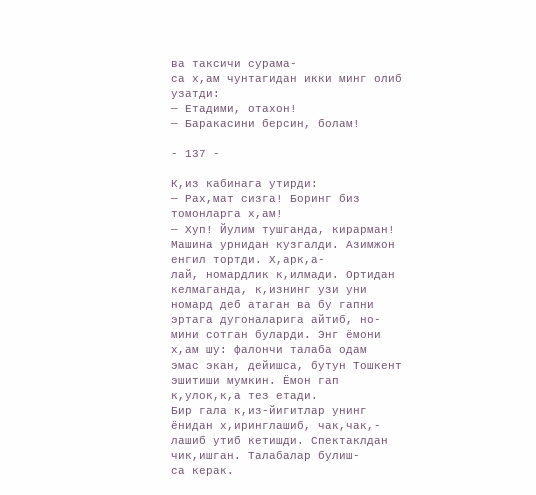ва таксичи сурама-
са х,ам чунтагидан икки минг олиб узатди:
— Етадими, отахон!
— Баракасини берсин, болам!

- 137 -

К,из кабинага утирди:
— Рах,мат сизга! Боринг биз томонларга х,ам!
— Хуп! Йулим тушганда, кирарман!
Машина урнидан кузгалди. Азимжон енгил тортди. Х,арк,а-
лай, номардлик к,илмади. Ортидан келмаганда, к,изнинг узи уни
номард деб атаган ва бу гапни эртага дугоналарига айтиб, но-
мини сотган буларди. Энг ёмони х,ам шу: фалончи талаба одам
эмас экан, дейишса, бутун Тошкент эшитиши мумкин. Ёмон гап
к,улок,к,а тез етади.
Бир гала к,из-йигитлар унинг ёнидан х,иринглашиб, чак,чак,-
лашиб утиб кетишди. Спектаклдан чик,ишган. Талабалар булиш-
са керак.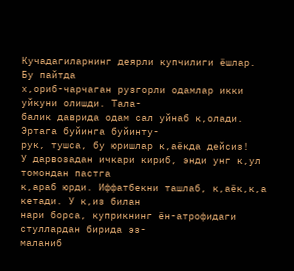Кучадагиларнинг деярли купчилиги ёшлар. Бу пайтда
х,ориб-чарчаган рузгорли одамлар икки уйкуни олишди. Тала-
балик даврида одам сал уйнаб к,олади. Эртага буйинга буйинту-
рук, тушса, бу юришлар к,аёкда дейсиз!
У дарвозадан ичкари кириб, энди унг к,ул томондан пастга
к,араб юрди. Иффатбекни ташлаб, к,аёк,к,а кетади. У к,из билан
нари борса, куприкнинг ён-атрофидаги стуллардан бирида эз-
маланиб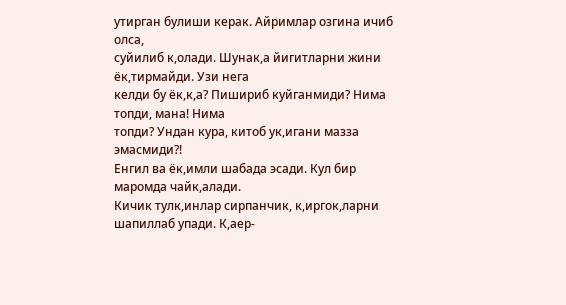утирган булиши керак. Айримлар озгина ичиб олса,
суйилиб к,олади. Шунак,а йигитларни жини ёк,тирмайди. Узи нега
келди бу ёк,к,а? Пишириб куйганмиди? Нима топди, мана! Нима
топди? Ундан кура, китоб ук,игани мазза эмасмиди?!
Енгил ва ёк,имли шабада эсади. Кул бир маромда чайк,алади.
Кичик тулк,инлар сирпанчик, к,иргок,ларни шапиллаб упади. К,аер-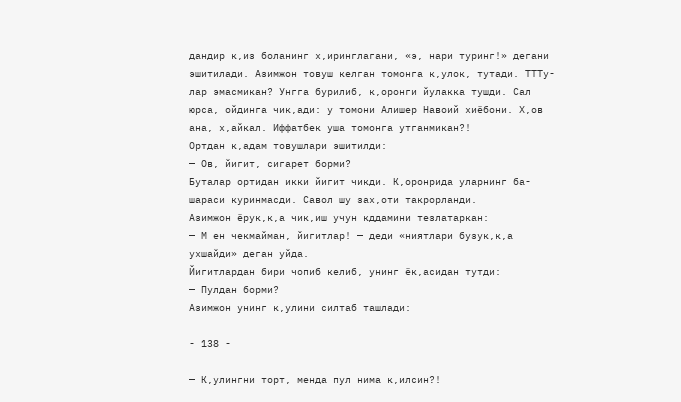дандир к,из боланинг х,иринглагани, «э, нари туринг!» дегани
эшитилади. Азимжон товуш келган томонга к,улок, тутади. ТТТу-
лар эмасмикан? Унгга бурилиб, к,оронги йулакка тушди. Сал
юрса, ойдинга чик,ади: у томони Алишер Навоий хиёбони. Х,ов
ана, х,айкал. Иффатбек уша томонга утганмикан?!
Ортдан к,адам товушлари эшитилди:
— Ов, йигит, сигарет борми?
Буталар ортидан икки йигит чикди. К,оронрида уларнинг ба-
шараси куринмасди. Савол шу зах,оти такрорланди.
Азимжон ёрук,к,а чик,иш учун кддамини тезлатаркан:
— М ен чекмайман, йигитлар! — деди «ниятлари бузук,к,а
ухшайди» деган уйда.
Йигитлардан бири чопиб келиб, унинг ёк,асидан тутди:
— Пулдан борми?
Азимжон унинг к,улини силтаб ташлади:

- 138 -

— К,улингни торт, менда пул нима к,илсин?!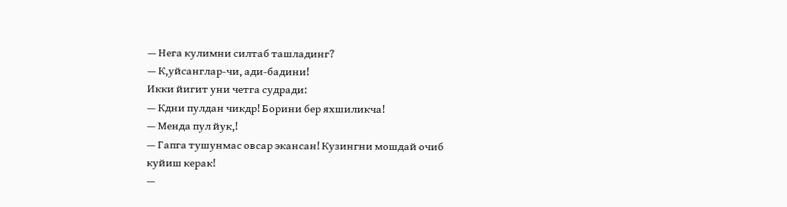— Нега кулимни силтаб ташладинг?
— К,уйсанглар-чи, ади-бадини!
Икки йигит уни четга судради:
— Кдни пулдан чикдр! Борини бер яхшиликча!
— Менда пул йук,!
— Гапга тушунмас овсар экансан! Кузингни мошдай очиб
куйиш керак!
—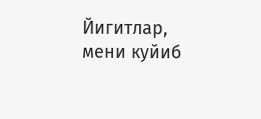Йигитлар, мени куйиб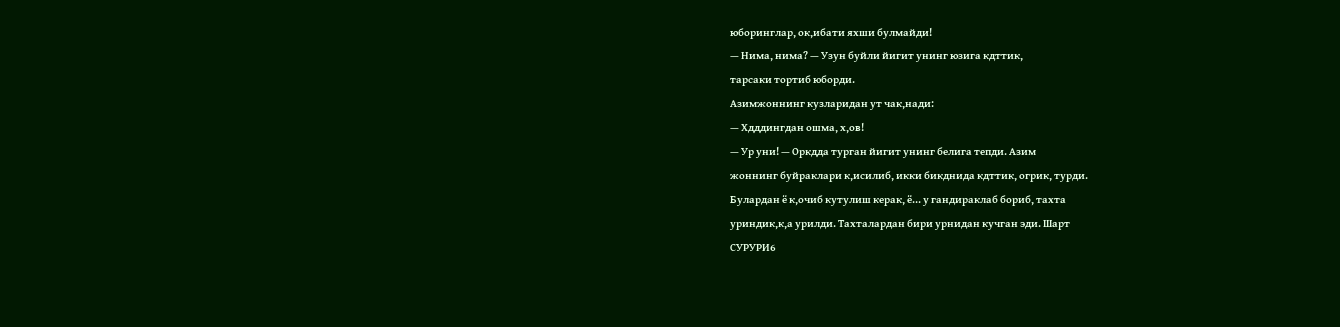юборинглар, ок,ибати яхши булмайди!
— Нима, нима? — Узун буйли йигит унинг юзига кдттик,
тарсаки тортиб юборди.
Азимжоннинг кузларидан ут чак,нади:
— Хдддингдан ошма, х,ов!
— Ур уни! — Оркдда турган йигит унинг белига тепди. Азим
жоннинг буйраклари к,исилиб, икки бикднида кдттик, огрик, турди.
Булардан ё к,очиб кутулиш керак, ё... у гандираклаб бориб, тахта
уриндик,к,а урилди. Тахталардан бири урнидан кучган эди. Шарт
СУРУРИ6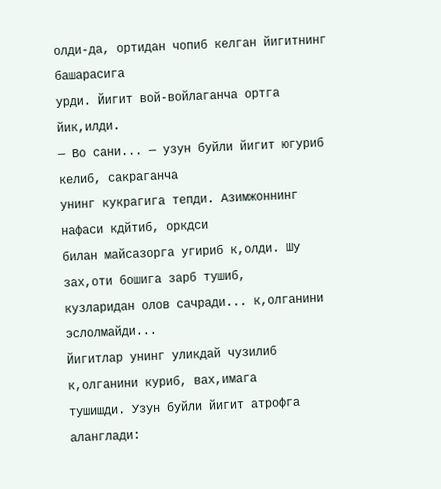олди-да, ортидан чопиб келган йигитнинг башарасига
урди. Йигит вой-войлаганча ортга йик,илди.
— Во сани... — узун буйли йигит югуриб келиб, сакраганча
унинг кукрагига тепди. Азимжоннинг нафаси кдйтиб, оркдси
билан майсазорга угириб к,олди. Шу зах,оти бошига зарб тушиб,
кузларидан олов сачради... к,олганини эслолмайди...
Йигитлар унинг уликдай чузилиб к,олганини куриб, вах,имага
тушишди. Узун буйли йигит атрофга аланглади: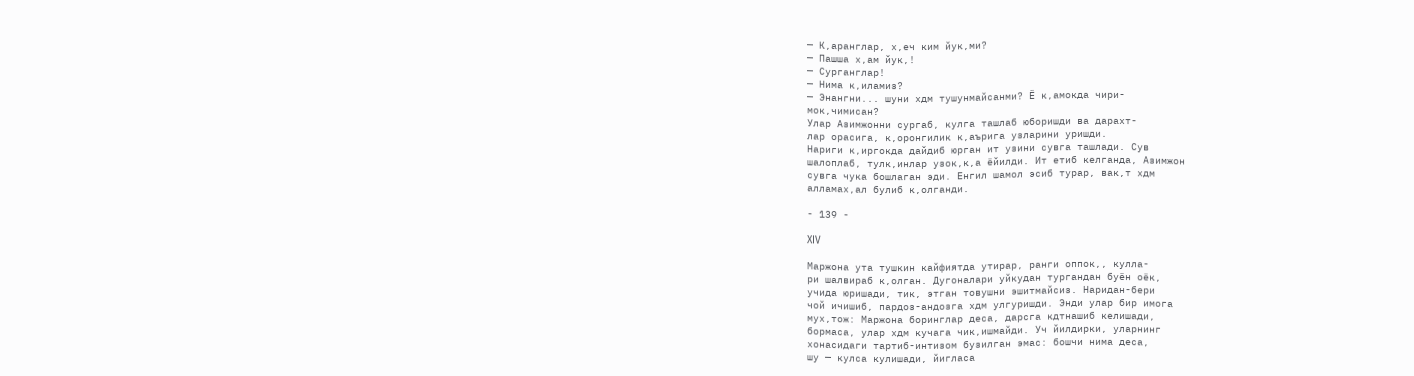— К,аранглар, х,еч ким йук,ми?
— Пашша х,ам йук,!
— Сурганглар!
— Нима к,иламиз?
— Энангни... шуни хдм тушунмайсанми? Ё к,амокда чири-
мок,чимисан?
Улар Азимжонни сургаб, кулга ташлаб юборишди ва дарахт-
лар орасига, к,оронгилик к,аърига узларини уришди.
Нариги к,иргокда дайдиб юрган ит узини сувга ташлади. Сув
шалоплаб, тулк,инлар узок,к,а ёйилди. Ит етиб келганда, Азимжон
сувга чука бошлаган эди. Енгил шамол эсиб турар, вак,т хдм
алламах,ал булиб к,олганди.

- 139 -

XIV

Маржона ута тушкин кайфиятда утирар, ранги оппок,, кулла-
ри шалвираб к,олган. Дугоналари уйкудан тургандан буён оёк,
учида юришади, тик, этган товушни эшитмайсиз. Наридан-бери
чой ичишиб, пардоз-андозга хдм улгуришди. Энди улар бир имога
мух,тож: Маржона боринглар деса, дарсга кдтнашиб келишади,
бормаса, улар хдм кучага чик,ишмайди. Уч йилдирки, уларнинг
хонасидаги тартиб-интизом бузилган эмас: бошчи нима деса,
шу — кулса кулишади, йигласа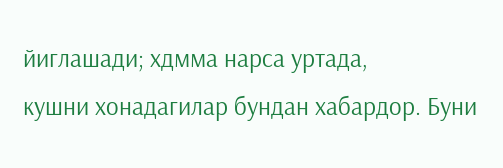йиглашади; хдмма нарса уртада,
кушни хонадагилар бундан хабардор. Буни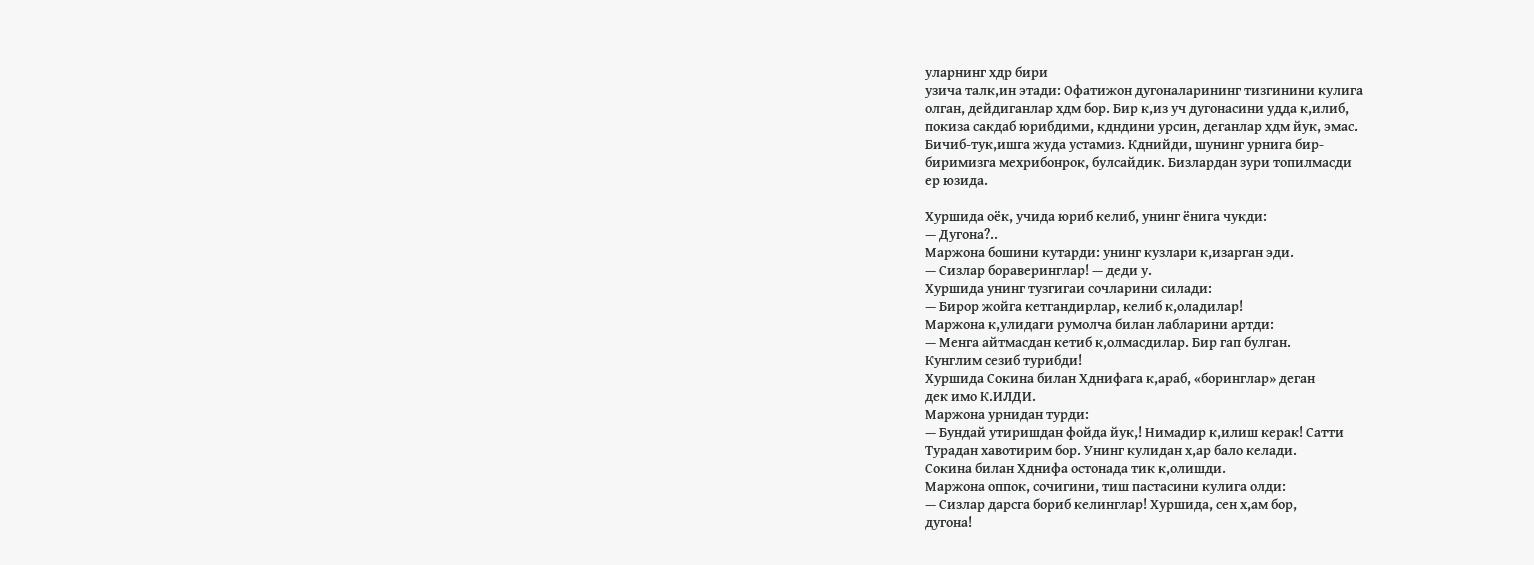уларнинг хдр бири
узича талк,ин этади: Офатижон дугоналарининг тизгинини кулига
олган, дейдиганлар хдм бор. Бир к,из уч дугонасини удда к,илиб,
покиза сакдаб юрибдими, кдндини урсин, деганлар хдм йук, эмас.
Бичиб-тук,ишга жуда устамиз. Кднийди, шунинг урнига бир-
биримизга мехрибонрок, булсайдик. Бизлардан зури топилмасди
ер юзида.

Хуршида оёк, учида юриб келиб, унинг ёнига чукди:
— Дугона?..
Маржона бошини кутарди: унинг кузлари к,изарган эди.
— Сизлар бораверинглар! — деди у.
Хуршида унинг тузгигаи сочларини силади:
— Бирор жойга кетгандирлар, келиб к,оладилар!
Маржона к,улидаги румолча билан лабларини артди:
— Менга айтмасдан кетиб к,олмасдилар. Бир гап булган.
Кунглим сезиб турибди!
Хуршида Сокина билан Хднифага к,араб, «боринглар» деган
дек имо К.ИЛДИ.
Маржона урнидан турди:
— Бундай утиришдан фойда йук,! Нимадир к,илиш керак! Сатти
Турадан хавотирим бор. Унинг кулидан х,ар бало келади.
Сокина билан Хднифа остонада тик к,олишди.
Маржона оппок, сочигини, тиш пастасини кулига олди:
— Сизлар дарсга бориб келинглар! Хуршида, сен х,ам бор,
дугона!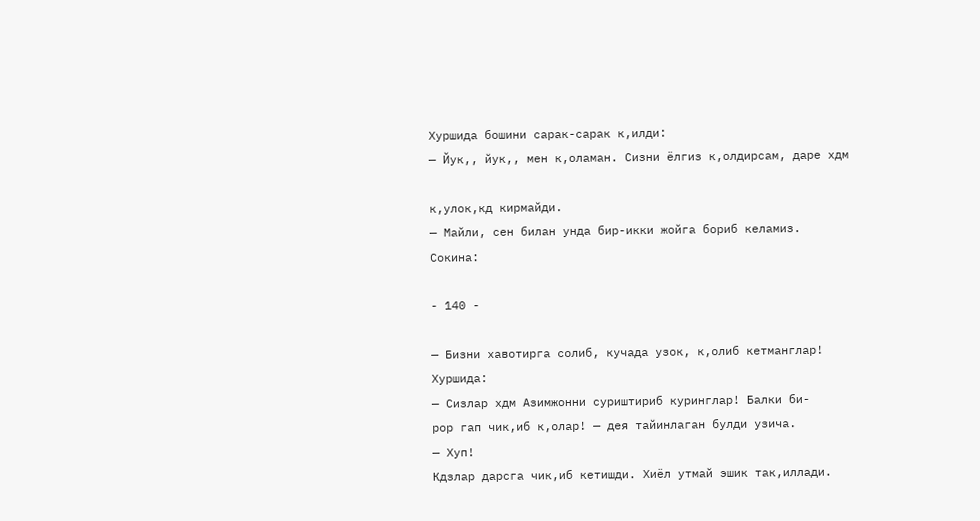Хуршида бошини сарак-сарак к,илди:
— Йук,, йук,, мен к,оламан. Сизни ёлгиз к,олдирсам, даре хдм

к,улок,кд кирмайди.
— Майли, сен билан унда бир-икки жойга бориб келамиз.
Сокина:

- 140 -

— Бизни хавотирга солиб, кучада узок, к,олиб кетманглар!
Хуршида:
— Сизлар хдм Азимжонни суриштириб куринглар! Балки би-
рор гап чик,иб к,олар! — дея тайинлаган булди узича.
— Хуп!
Кдзлар дарсга чик,иб кетишди. Хиёл утмай эшик так,иллади.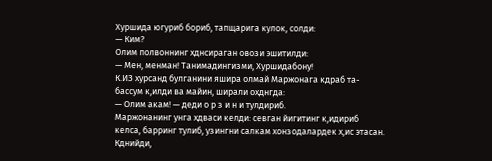Хуршида югуриб бориб, тапщарига кулок, солди:
— Ким?
Олим полвоннинг хднсираган овози эшитилди:
— Мен, менман! Танимадингизми, Хуршидабону!
К.ИЗ хурсанд булганини яшира олмай Маржонага кдраб та-
бассум к,илди ва майин, ширали охднгда:
— Олим акам! — деди о р з и н и тулдириб.
Маржонанинг унга хдваси келди: севган йигитинг к,идириб
келса, барринг тулиб, узингни салкам хонзодалардек х,ис этасан.
Кднийди,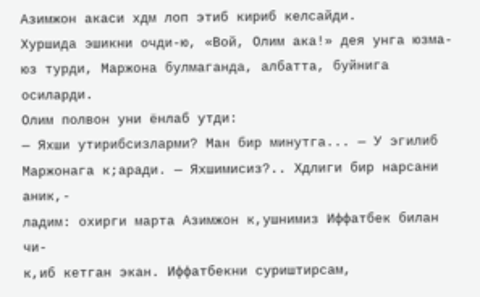Азимжон акаси хдм лоп этиб кириб келсайди.
Хуршида эшикни очди-ю, «Вой, Олим ака!» дея унга юзма-
юз турди, Маржона булмаганда, албатта, буйнига осиларди.
Олим полвон уни ёнлаб утди:
— Яхши утирибсизларми? Ман бир минутга... — У эгилиб
Маржонага к;аради. — Яхшимисиз?.. Хдлиги бир нарсани аник,-
ладим: охирги марта Азимжон к,ушнимиз Иффатбек билан чи-
к,иб кетган экан. Иффатбекни суриштирсам,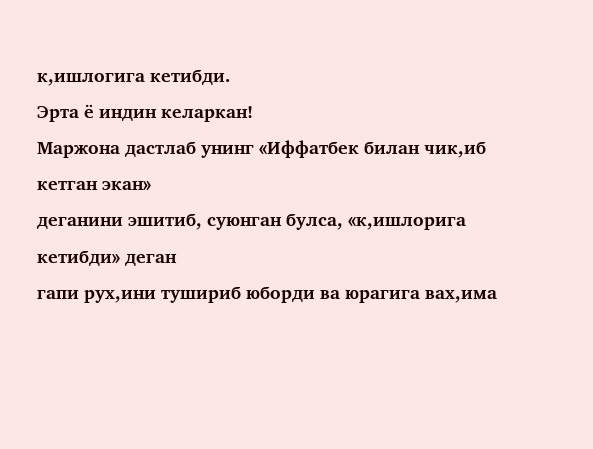к,ишлогига кетибди.
Эрта ё индин келаркан!
Маржона дастлаб унинг «Иффатбек билан чик,иб кетган экан»
деганини эшитиб, суюнган булса, «к,ишлорига кетибди» деган
гапи рух,ини тушириб юборди ва юрагига вах,има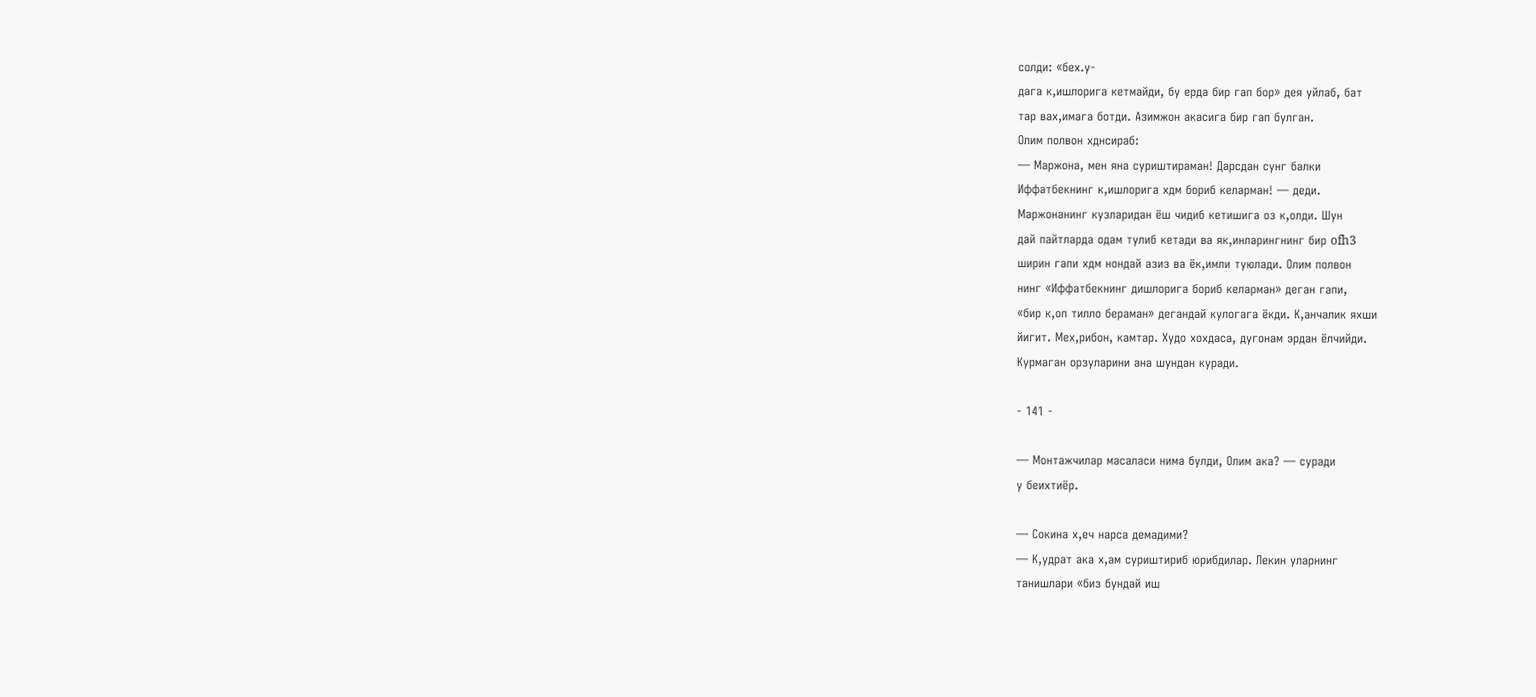солди: «бех.у-
дага к,ишлорига кетмайди, бу ерда бир гап бор» дея уйлаб, бат
тар вах,имага ботди. Азимжон акасига бир гап булган.
Олим полвон хднсираб:
— Маржона, мен яна суриштираман! Дарсдан сунг балки
Иффатбекнинг к,ишлорига хдм бориб келарман! — деди.
Маржонанинг кузларидан ёш чидиб кетишига оз к,олди. Шун
дай пайтларда одам тулиб кетади ва як,инларингнинг бир ofh3
ширин гапи хдм нондай азиз ва ёк,имли туюлади. Олим полвон
нинг «Иффатбекнинг дишлорига бориб келарман» деган гапи,
«бир к,оп тилло бераман» дегандай кулогага ёкди. К,анчалик яхши
йигит. Мех,рибон, камтар. Худо хохдаса, дугонам эрдан ёлчийди.
Курмаган орзуларини ана шундан куради.

- 141 -

— Монтажчилар масаласи нима булди, Олим ака? — суради
у беихтиёр.

— Сокина х,еч нарса демадими?
— К,удрат ака х,ам суриштириб юрибдилар. Лекин уларнинг
танишлари «биз бундай иш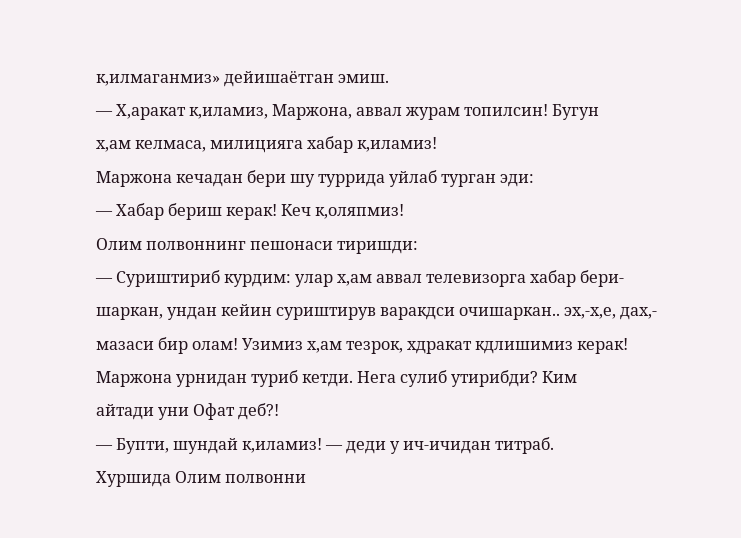к,илмаганмиз» дейишаётган эмиш.
— Х,аракат к,иламиз, Маржона, аввал журам топилсин! Бугун
х,ам келмаса, милицияга хабар к,иламиз!
Маржона кечадан бери шу туррида уйлаб турган эди:
— Хабар бериш керак! Кеч к,оляпмиз!
Олим полвоннинг пешонаси тиришди:
— Суриштириб курдим: улар х,ам аввал телевизорга хабар бери-
шаркан, ундан кейин суриштирув варакдси очишаркан.. эх,-х,е, дах,-
мазаси бир олам! Узимиз х,ам тезрок, хдракат кдлишимиз керак!
Маржона урнидан туриб кетди. Нега сулиб утирибди? Ким
айтади уни Офат деб?!
— Бупти, шундай к,иламиз! — деди у ич-ичидан титраб.
Хуршида Олим полвонни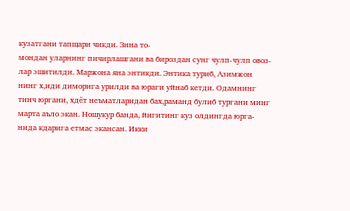кузатгани тапщари чикди. Зина то-
мондан уларнинг пичирлашгани ва бироздан сунг чулп-чулп овоз-
лар эшитилди. Маржона яна энтикди. Энтика туриб, Азимжон
нинг х,иди диморига урилди ва юраги уйнаб кетди. Одамнинг
тинч юргани, хдёт неъматларидан бах,раманд булиб тургани минг
марта аъло экан. Ношукур банда, йигитинг куз олдингда юрга-
нида кдарига етмас экансан. Икки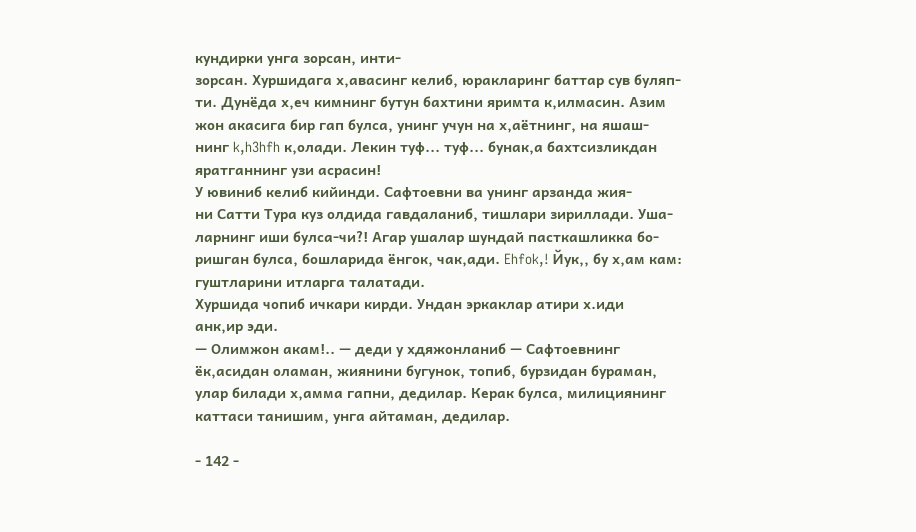кундирки унга зорсан, инти-
зорсан. Хуршидага х,авасинг келиб, юракларинг баттар сув буляп-
ти. Дунёда х,еч кимнинг бутун бахтини яримта к,илмасин. Азим
жон акасига бир гап булса, унинг учун на х,аётнинг, на яшаш-
нинг k,h3hfh к,олади. Лекин туф... туф... бунак,а бахтсизликдан
яратганнинг узи асрасин!
У ювиниб келиб кийинди. Сафтоевни ва унинг арзанда жия-
ни Сатти Тура куз олдида гавдаланиб, тишлари зириллади. Уша-
ларнинг иши булса-чи?! Агар ушалар шундай пасткашликка бо-
ришган булса, бошларида ёнгок, чак,ади. Ehfok,! Йук,, бу х,ам кам:
гуштларини итларга талатади.
Хуршида чопиб ичкари кирди. Ундан эркаклар атири х.иди
анк,ир эди.
— Олимжон акам!.. — деди у хдяжонланиб — Сафтоевнинг
ёк,асидан оламан, жиянини бугунок, топиб, бурзидан бураман,
улар билади х,амма гапни, дедилар. Керак булса, милициянинг
каттаси танишим, унга айтаман, дедилар.

- 142 -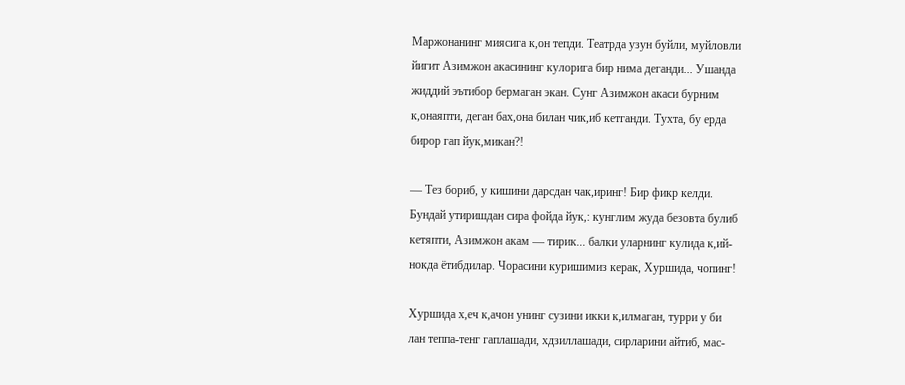Маржонанинг миясига к,он тепди. Театрда узун буйли, муйловли
йигит Азимжон акасининг кулорига бир нима деганди... Ушанда
жиддий эътибор бермаган экан. Сунг Азимжон акаси бурним
к,онаяпти, деган бах,она билан чик,иб кетганди. Тухта, бу ерда
бирор гап йук,микан?!

— Тез бориб, у кишини дарсдан чак,иринг! Бир фикр келди.
Бундай утиришдан сира фойда йук,: кунглим жуда безовта булиб
кетяпти, Азимжон акам — тирик... балки уларнинг кулида к,ий-
нокда ётибдилар. Чорасини куришимиз керак, Хуршида, чопинг!

Хуршида х,еч к,ачон унинг сузини икки к,илмаган, турри у би
лан теппа-тенг гаплашади, хдзиллашади, сирларини айтиб, мас-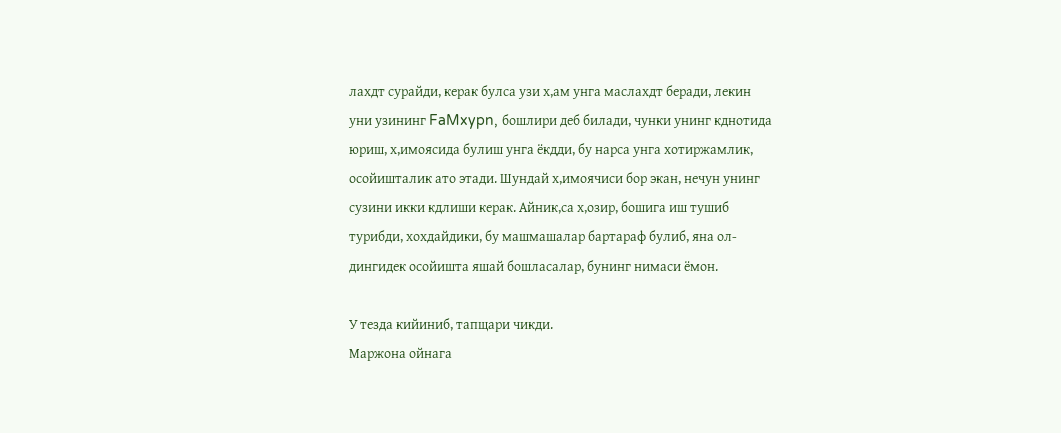лахдт сурайди, керак булса узи х,ам унга маслахдт беради, лекин
уни узининг FaMxypn, бошлири деб билади, чунки унинг кднотида
юриш, х,имоясида булиш унга ёкдди, бу нарса унга хотиржамлик,
осойишталик ато этади. Шундай х,имоячиси бор экан, нечун унинг
сузини икки кдлиши керак. Айник,са х,озир, бошига иш тушиб
турибди, хохдайдики, бу машмашалар бартараф булиб, яна ол-
дингидек осойишта яшай бошласалар, бунинг нимаси ёмон.

У тезда кийиниб, тапщари чикди.
Маржона ойнага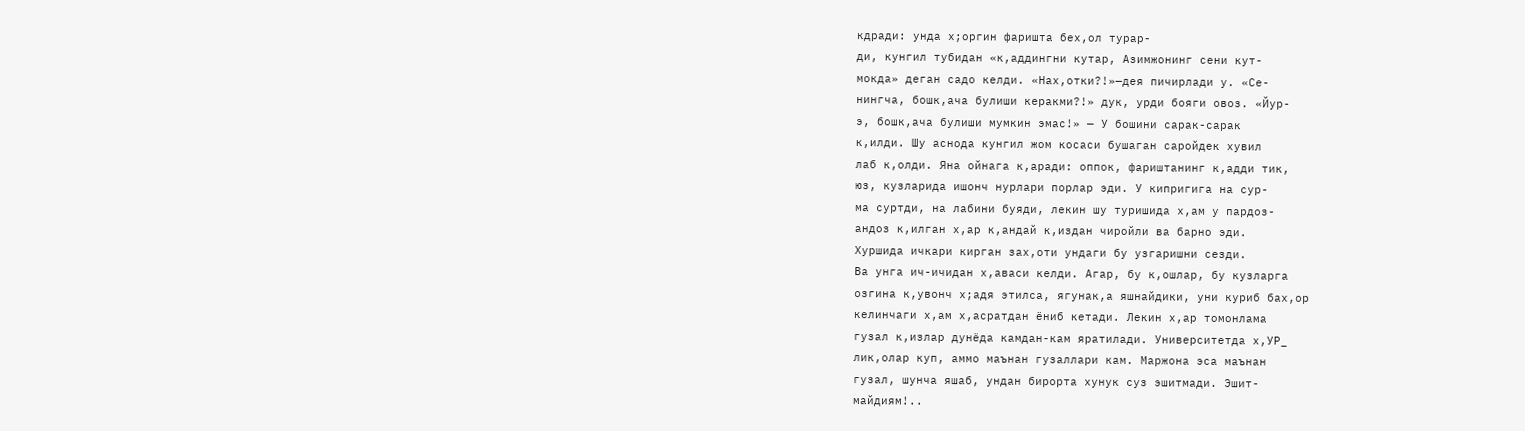кдради: унда х;оргин фаришта бех,ол турар-
ди, кунгил тубидан «к,аддингни кутар, Азимжонинг сени кут-
мокда» деган садо келди. «Нах,отки?!»—дея пичирлади у. «Се-
нингча, бошк,ача булиши керакми?!» дук, урди бояги овоз. «Йур-
э, бошк,ача булиши мумкин эмас!» — У бошини сарак-сарак
к,илди. Шу аснода кунгил жом косаси бушаган саройдек хувил
лаб к,олди. Яна ойнага к,аради: оппок, фариштанинг к,адди тик,
юз, кузларида ишонч нурлари порлар эди. У кипригига на сур-
ма суртди, на лабини буяди, лекин шу туришида х,ам у пардоз-
андоз к,илган х,ар к,андай к,издан чиройли ва барно эди.
Хуршида ичкари кирган зах,оти ундаги бу узгаришни сезди.
Ва унга ич-ичидан х,аваси келди. Агар, бу к,ошлар, бу кузларга
озгина к,увонч х;адя этилса, ягунак,а яшнайдики, уни куриб бах,ор
келинчаги х,ам х,асратдан ёниб кетади. Лекин х,ар томонлама
гузал к,излар дунёда камдан-кам яратилади. Университетда х,УР_
лик,олар куп, аммо маънан гузаллари кам. Маржона эса маънан
гузал, шунча яшаб, ундан бирорта хунук суз эшитмади. Эшит-
майдиям!..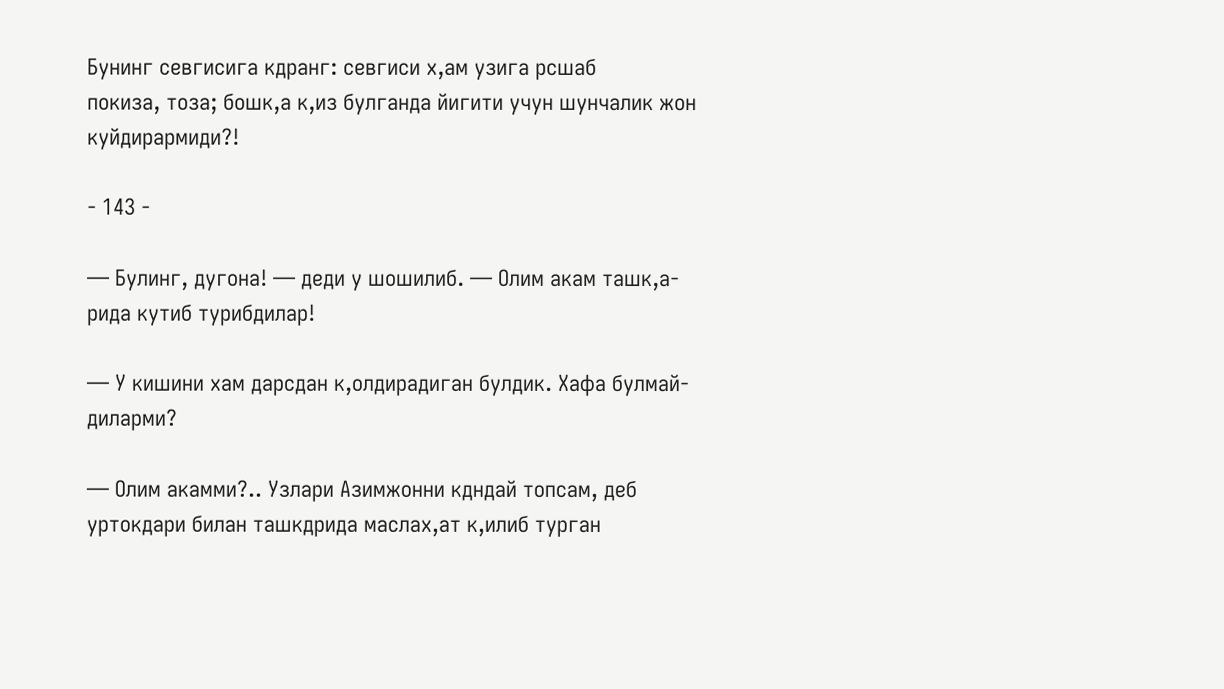Бунинг севгисига кдранг: севгиси х,ам узига рсшаб
покиза, тоза; бошк,а к,из булганда йигити учун шунчалик жон
куйдирармиди?!

- 143 -

— Булинг, дугона! — деди у шошилиб. — Олим акам ташк,а-
рида кутиб турибдилар!

— У кишини хам дарсдан к,олдирадиган булдик. Хафа булмай-
диларми?

— Олим акамми?.. Узлари Азимжонни кдндай топсам, деб
уртокдари билан ташкдрида маслах,ат к,илиб турган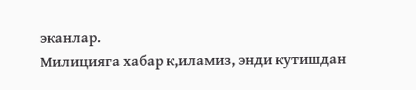эканлар.
Милицияга хабар к,иламиз, энди кутишдан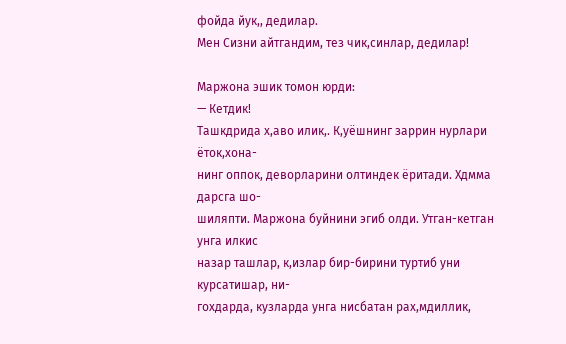фойда йук,, дедилар.
Мен Сизни айтгандим, тез чик,синлар, дедилар!

Маржона эшик томон юрди:
— Кетдик!
Ташкдрида х,аво илик,. К,уёшнинг заррин нурлари ёток,хона-
нинг оппок, деворларини олтиндек ёритади. Хдмма дарсга шо-
шиляпти. Маржона буйнини эгиб олди. Утган-кетган унга илкис
назар ташлар, к,излар бир-бирини туртиб уни курсатишар, ни-
гохдарда, кузларда унга нисбатан рах,мдиллик,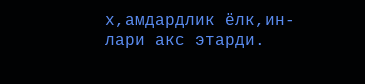х,амдардлик ёлк,ин-
лари акс этарди.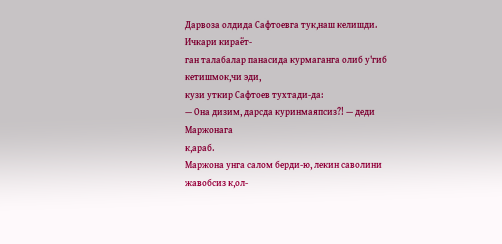Дарвоза олдида Сафтоевга тук,наш келишди. Ичкари кираёт-
ган талабалар панасида курмаганга олиб у'гиб кетишмок,чи эди,
кузи уткир Сафтоев тухтади-да:
— Она дизим, дарсда куринмаяпсиз?! — деди Маржонага
к,араб.
Маржона унга салом берди-ю, лекин саволини жавобсиз к,ол-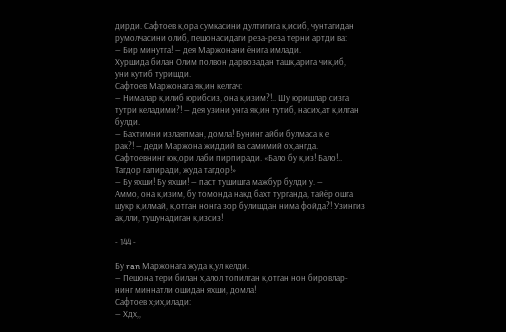дирди. Сафтоев к,ора сумкасини дултигига к,исиб, чунтагидан
румолчасини олиб, пешонасидаги реза-реза терни артди ва:
— Бир минутга! — дея Маржонани ёнига имлади.
Хуршида билан Олим полвон дарвозадан ташк,арига чик,иб,
уни кутиб туришди.
Сафтоев Маржонага як,ин келгач:
— Нималар к,илиб юрибсиз, она к,изим?!.. Шу юришлар сизга
тутри келадими?! — дея узини унга як,ин тутиб, насих,ат к,илган
булди.
— Бахтимни излаяпман, домла! Бунинг айби булмаса к е
рак?! — деди Маржона жиддий ва самимий ох,ангда.
Сафтоевнинг юк,ори лаби пирпиради. «Бало бу к,из! Бало!..
Тагдор гапиради, жуда тагдор!»
— Бу яхши! Бу яхши! — паст тушишга мажбур булди у. —
Аммо, она к,изим, бу томонда накд бахт турганда, тайёр ошга
шукр к,илмай, к,отган нонга зор булишдан нима фойда?! Узингиз
ак,лли, тушунадиган к,изсиз!

- 144 -

Бу ran Маржонага жуда к,ул келди.
— Пешона тери билан х,алол топилган к,отган нон бировлар-
нинг миннатли ошидан яхши, домла!
Сафтоев х;их,илади:
— Хдх,,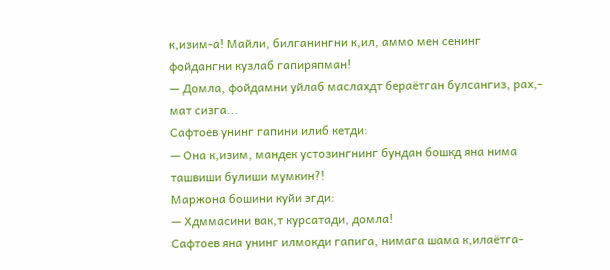к,изим-а! Майли, билганингни к,ил, аммо мен сенинг
фойдангни кузлаб гапиряпман!
— Домла, фойдамни уйлаб маслахдт бераётган булсангиз, рах,-
мат сизга...
Сафтоев унинг гапини илиб кетди:
— Она к,изим, мандек устозингнинг бундан бошкд яна нима
ташвиши булиши мумкин?!
Маржона бошини куйи эгди:
— Хдммасини вак,т курсатади, домла!
Сафтоев яна унинг илмокди гапига, нимага шама к,илаётга-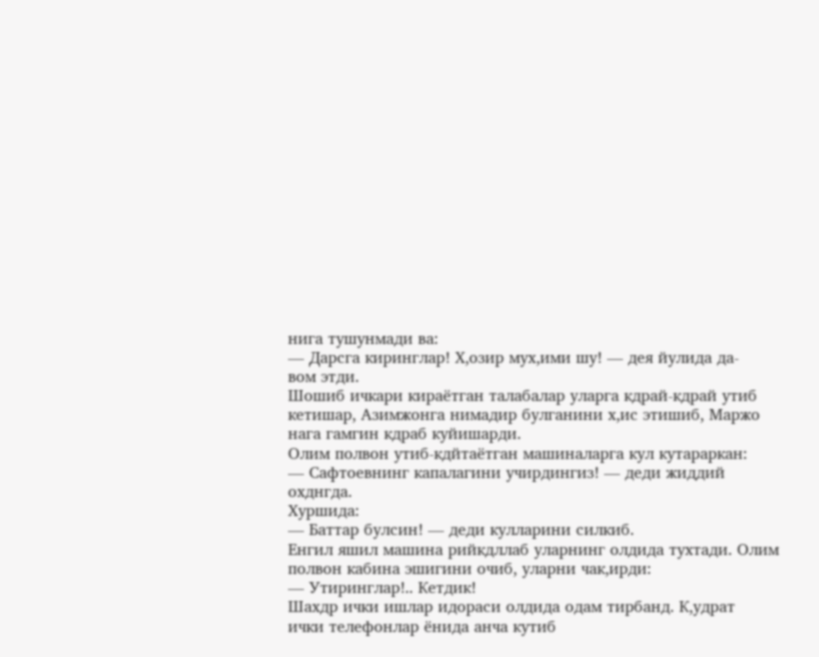нига тушунмади ва:
— Дарсга киринглар! Х,озир мух,ими шу! — дея йулида да-
вом этди.
Шошиб ичкари кираётган талабалар уларга кдрай-кдрай утиб
кетишар, Азимжонга нимадир булганини х,ис этишиб, Маржо
нага гамгин кдраб куйишарди.
Олим полвон утиб-кдйтаётган машиналарга кул кутараркан:
— Сафтоевнинг капалагини учирдингиз! — деди жиддий
охднгда.
Хуршида:
— Баттар булсин! — деди кулларини силкиб.
Енгил яшил машина рийкдллаб уларнинг олдида тухтади. Олим
полвон кабина эшигини очиб, уларни чак,ирди:
— Утиринглар!.. Кетдик!
Шахдр ички ишлар идораси олдида одам тирбанд. К,удрат
ички телефонлар ёнида анча кутиб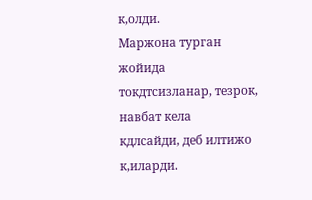к,олди.
Маржона турган жойида токдтсизланар, тезрок, навбат кела
кдлсайди, деб илтижо к,иларди.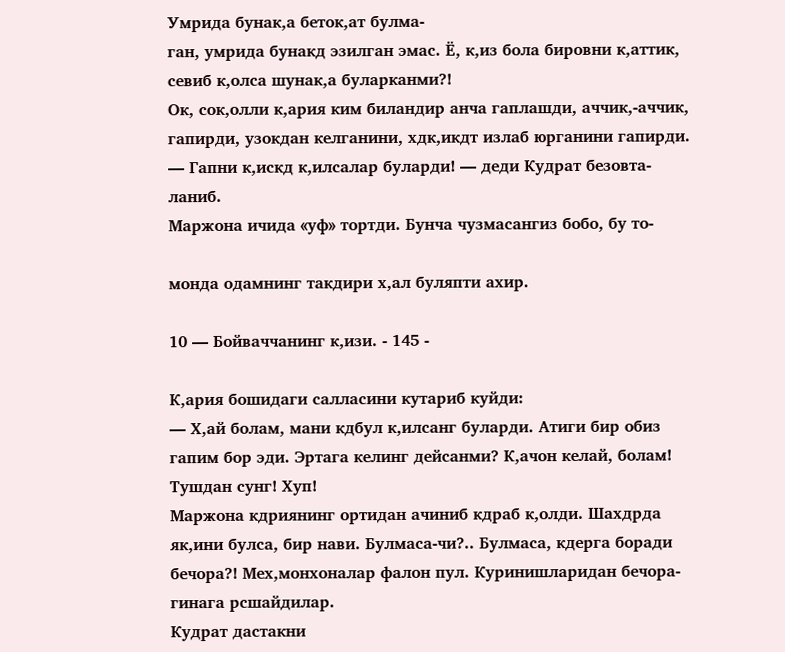Умрида бунак,а беток,ат булма-
ган, умрида бунакд эзилган эмас. Ё, к,из бола бировни к,аттик,
севиб к,олса шунак,а буларканми?!
Ок, сок,олли к,ария ким биландир анча гаплашди, аччик,-аччик,
гапирди, узокдан келганини, хдк,икдт излаб юрганини гапирди.
— Гапни к,искд к,илсалар буларди! — деди Кудрат безовта-
ланиб.
Маржона ичида «уф» тортди. Бунча чузмасангиз бобо, бу то-

монда одамнинг такдири х,ал буляпти ахир.

10 — Бойваччанинг к,изи. - 145 -

К,ария бошидаги салласини кутариб куйди:
— Х,ай болам, мани кдбул к,илсанг буларди. Атиги бир обиз
гапим бор эди. Эртага келинг дейсанми? К,ачон келай, болам!
Тушдан сунг! Хуп!
Маржона кдриянинг ортидан ачиниб кдраб к,олди. Шахдрда
як,ини булса, бир нави. Булмаса-чи?.. Булмаса, кдерга боради
бечора?! Мех,монхоналар фалон пул. Куринишларидан бечора-
гинага рсшайдилар.
Кудрат дастакни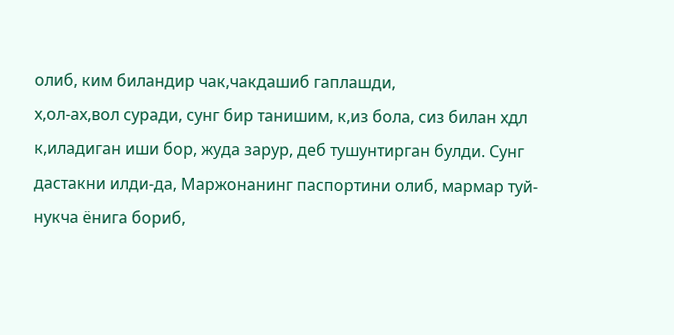олиб, ким биландир чак,чакдашиб гаплашди,
х,ол-ах,вол суради, сунг бир танишим, к,из бола, сиз билан хдл
к,иладиган иши бор, жуда зарур, деб тушунтирган булди. Сунг
дастакни илди-да, Маржонанинг паспортини олиб, мармар туй-
нукча ёнига бориб,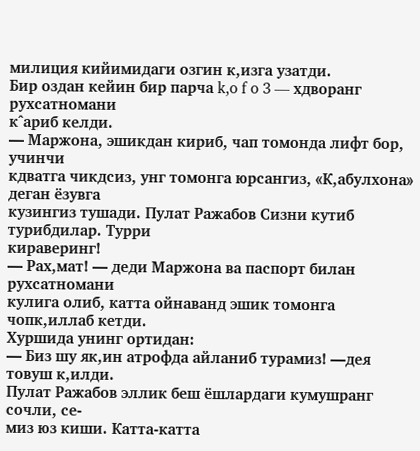милиция кийимидаги озгин к,изга узатди.
Бир оздан кейин бир парча k,o f o 3 — хдворанг рухсатномани
к^ариб келди.
— Маржона, эшикдан кириб, чап томонда лифт бор, учинчи
кдватга чикдсиз, унг томонга юрсангиз, «К,абулхона» деган ёзувга
кузингиз тушади. Пулат Ражабов Сизни кутиб турибдилар. Турри
кираверинг!
— Рах,мат! — деди Маржона ва паспорт билан рухсатномани
кулига олиб, катта ойнаванд эшик томонга чопк,иллаб кетди.
Хуршида унинг ортидан:
— Биз шу як,ин атрофда айланиб турамиз! —дея товуш к,илди.
Пулат Ражабов эллик беш ёшлардаги кумушранг сочли, се-
миз юз киши. Катта-катта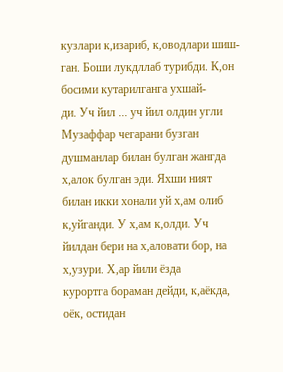кузлари к,изариб, к,оводлари шиш-
ган. Боши лукдллаб турибди. К,он босими кутарилганга ухшай-
ди. Уч йил ... уч йил олдин угли Музаффар чегарани бузган
душманлар билан булган жангда х,алок булган эди. Яхши ният
билан икки хонали уй х,ам олиб к,уйганди. У х,ам к,олди. Уч
йилдан бери на х,аловати бор, на х,узури. Х,ар йили ёзда
курортга бораман дейди, к,аёкда, оёк, остидан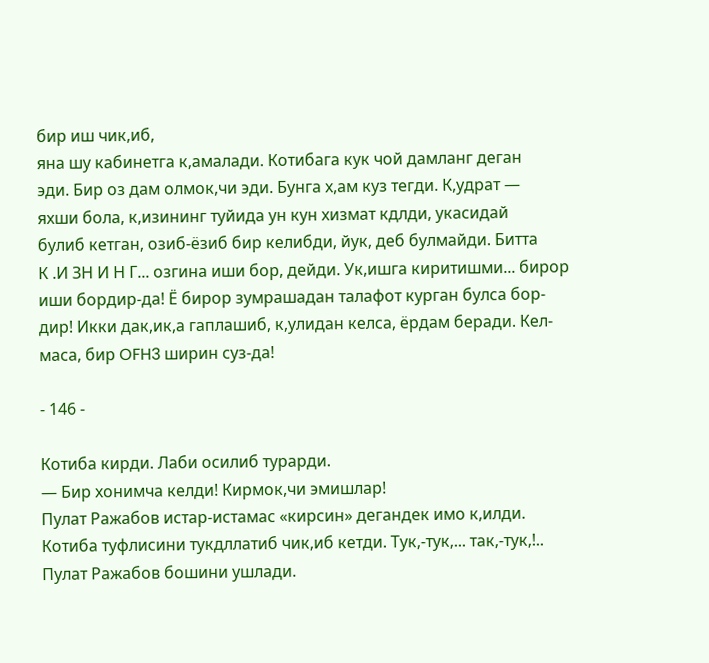бир иш чик,иб,
яна шу кабинетга к,амалади. Котибага кук чой дамланг деган
эди. Бир оз дам олмок,чи эди. Бунга х,ам куз тегди. К,удрат —
яхши бола, к,изининг туйида ун кун хизмат кдлди, укасидай
булиб кетган, озиб-ёзиб бир келибди, йук, деб булмайди. Битта
К .И ЗН И Н Г... озгина иши бор, дейди. Ук,ишга киритишми... бирор
иши бордир-да! Ё бирор зумрашадан талафот курган булса бор-
дир! Икки дак,ик,а гаплашиб, к,улидан келса, ёрдам беради. Кел-
маса, бир OFH3 ширин суз-да!

- 146 -

Котиба кирди. Лаби осилиб турарди.
— Бир хонимча келди! Кирмок,чи эмишлар!
Пулат Ражабов истар-истамас «кирсин» дегандек имо к,илди.
Котиба туфлисини тукдллатиб чик,иб кетди. Тук,-тук,... так,-тук,!..
Пулат Ражабов бошини ушлади.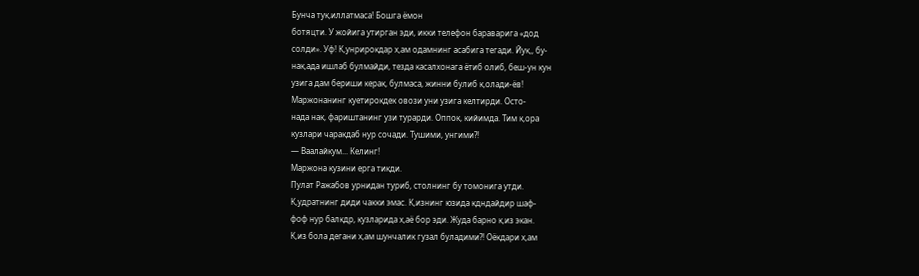Бунча тук,иллатмаса! Бошга ёмон
ботяцти. У жойига утирган эди, икки телефон бараварига «дод
солди». Уф! К,унрирокдар х,ам одамнинг асабига тегади. Йук,, бу-
нак,ада ишлаб булмайди, тезда касалхонага ётиб олиб, беш-ун кун
узига дам бериши керак, булмаса, жинни булиб к,олади-ёв!
Маржонанинг куетирокдек овози уни узига келтирди. Осто-
нада нак, фариштанинг узи турарди. Оппок, кийимда. Тим к,ора
кузлари чаракдаб нур сочади. Тушими, унгими?!
— Ваалайкум... Келинг!
Маржона кузини ерга тикди.
Пулат Ражабов урнидан туриб, столнинг бу томонига утди.
К,удратнинг диди чакки эмас. К,изнинг юзида кдндайдир шаф-
фоф нур балкдр, кузларида х,аё бор эди. Жуда барно к,из экан.
К,из бола дегани х,ам шунчалик гузал буладими?! Оёкдари х,ам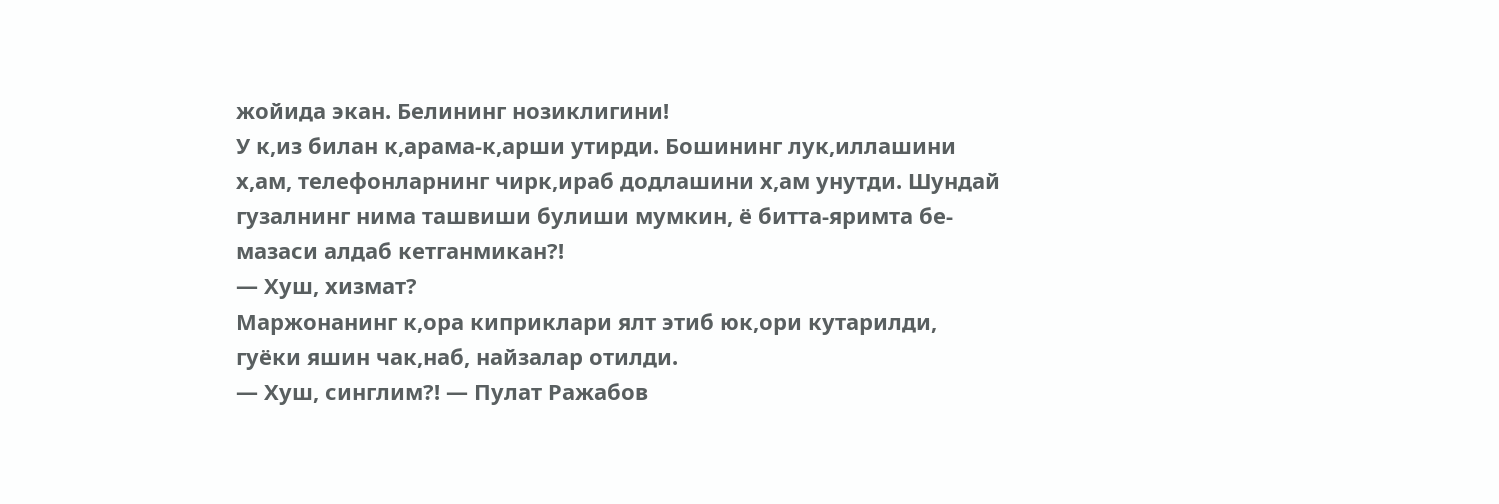жойида экан. Белининг нозиклигини!
У к,из билан к,арама-к,арши утирди. Бошининг лук,иллашини
х,ам, телефонларнинг чирк,ираб додлашини х,ам унутди. Шундай
гузалнинг нима ташвиши булиши мумкин, ё битта-яримта бе-
мазаси алдаб кетганмикан?!
— Хуш, хизмат?
Маржонанинг к,ора киприклари ялт этиб юк,ори кутарилди,
гуёки яшин чак,наб, найзалар отилди.
— Хуш, синглим?! — Пулат Ражабов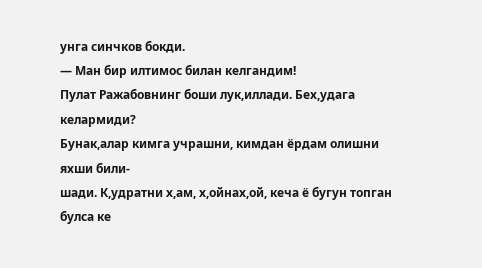унга синчков бокди.
— Ман бир илтимос билан келгандим!
Пулат Ражабовнинг боши лук,иллади. Бех,удага келармиди?
Бунак,алар кимга учрашни, кимдан ёрдам олишни яхши били-
шади. К,удратни х,ам, х,ойнах,ой, кеча ё бугун топган булса ке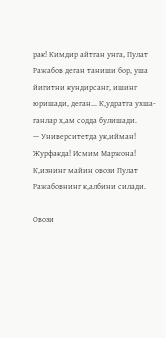рак! Кимдир айтган унга, Пулат Ражабов деган таниши бор, уша
йигитни кундирсанг, ишинг юришади, деган... К,удратга ухша-
ганлар х,ам содда булишади.
— Университетда ук,ийман! Журфакда! Исмим Маржона!
К,изнинг майин овози Пулат Ражабовнинг к,албини силади.

Овози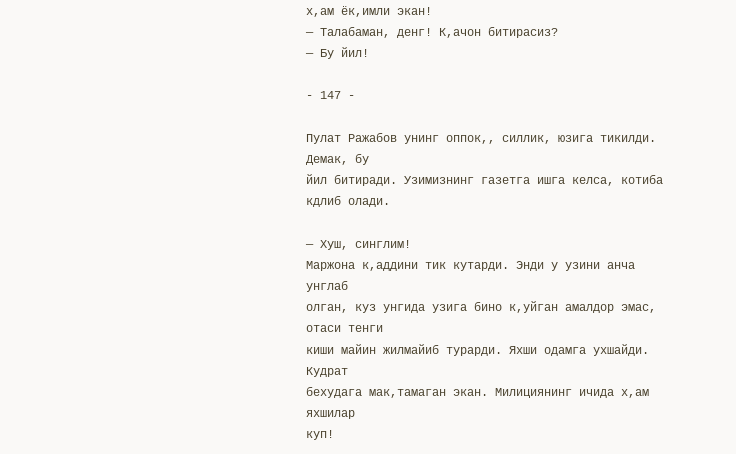х,ам ёк,имли экан!
— Талабаман, денг! К,ачон битирасиз?
— Бу йил!

- 147 -

Пулат Ражабов унинг оппок,, силлик, юзига тикилди. Демак, бу
йил битиради. Узимизнинг газетга ишга келса, котиба кдлиб олади.

— Хуш, синглим!
Маржона к,аддини тик кутарди. Энди у узини анча унглаб
олган, куз унгида узига бино к,уйган амалдор эмас, отаси тенги
киши майин жилмайиб турарди. Яхши одамга ухшайди. Кудрат
бехудага мак,тамаган экан. Милициянинг ичида х,ам яхшилар
куп!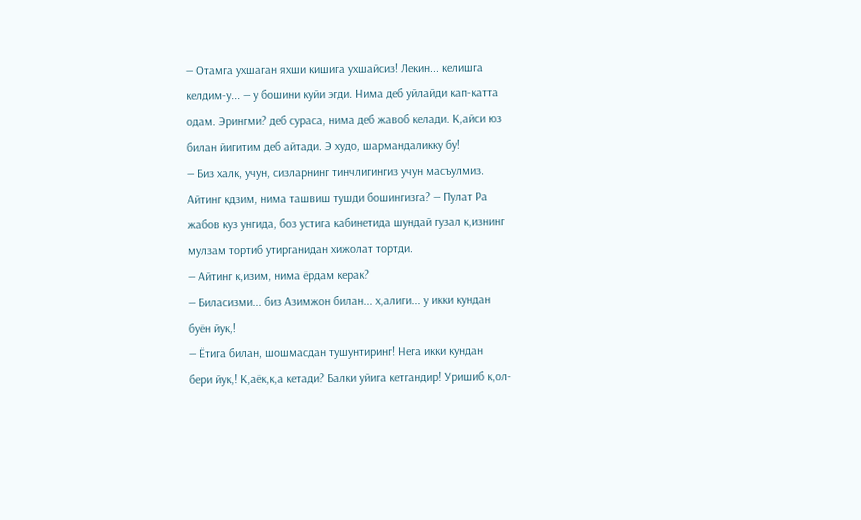— Отамга ухшаган яхши кишига ухшайсиз! Лекин... келишга
келдим-у... — у бошини куйи эгди. Нима деб уйлайди кап-катта
одам. Эрингми? деб сураса, нима деб жавоб келади. К,айси юз
билан йигитим деб айтади. Э худо, шармандаликку бу!
— Биз халк, учун, сизларнинг тинчлигингиз учун масъулмиз.
Айтинг кдзим, нима ташвиш тушди бошингизга? — Пулат Ра
жабов куз унгида, боз устига кабинетида шундай гузал к,изнинг
мулзам тортиб утирганидан хижолат тортди.
— Айтинг к,изим, нима ёрдам керак?
— Биласизми... биз Азимжон билан... х,алиги... у икки кундан
буён йук,!
— Ётига билан, шошмасдан тушунтиринг! Нега икки кундан
бери йук,! К,аёк,к,а кетади? Балки уйига кетгандир! Уришиб к,ол-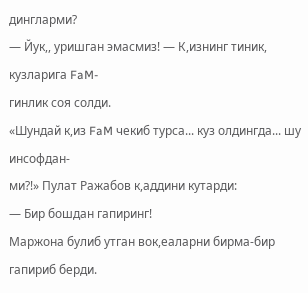дингларми?
— Йук,, уришган эмасмиз! — К,изнинг тиник, кузларига FaM-
гинлик соя солди.
«Шундай к,из FaM чекиб турса... куз олдингда... шу инсофдан-
ми?!» Пулат Ражабов к,аддини кутарди:
— Бир бошдан гапиринг!
Маржона булиб утган вок,еаларни бирма-бир гапириб берди.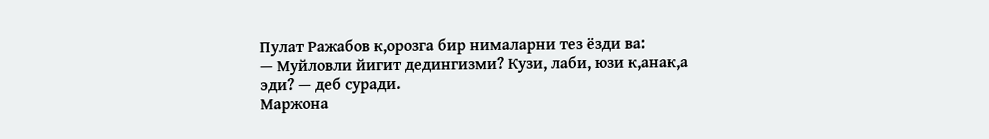Пулат Ражабов к,орозга бир нималарни тез ёзди ва:
— Муйловли йигит дедингизми? Кузи, лаби, юзи к,анак,а
эди? — деб суради.
Маржона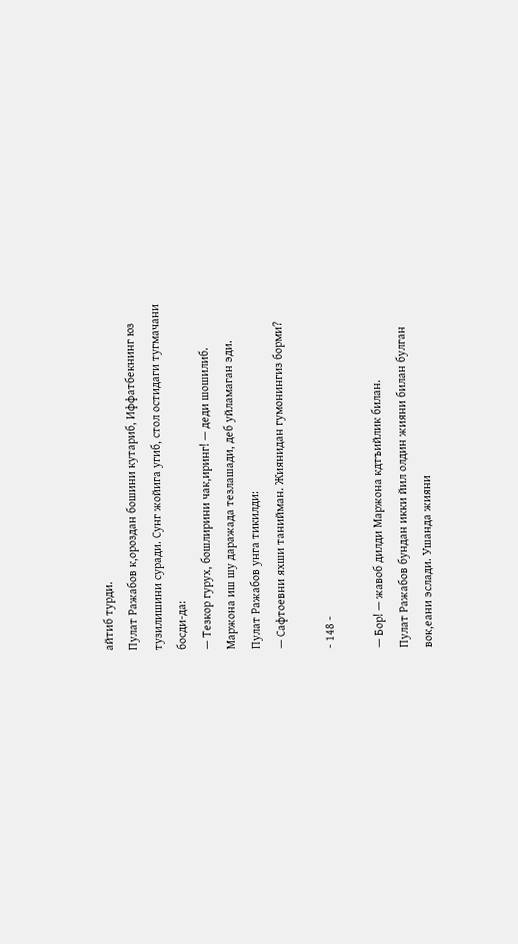айтиб турди.
Пулат Ражабов к,ороздан бошини кутариб, Иффатбекнинг юз
тузилишини суради. Сунг жойига угиб, стол остидаги тугмачани
босди-да:
— Тезкор гурух, бошлирини чак,иринг! — деди шошилиб.
Маржона иш шу даражада тезлашади, деб уйламаган эди.
Пулат Ражабов унга тикилди:
— Сафтоевни яхши танийман. Жиянидан гумонингиз борми?

- 148 -

— Бор! — жавоб дилди Маржона кдтъийлик билан.
Пулат Ражабов бундан икки йил олдин жияни билан булган
вок,еани эслади. Ушанда жияни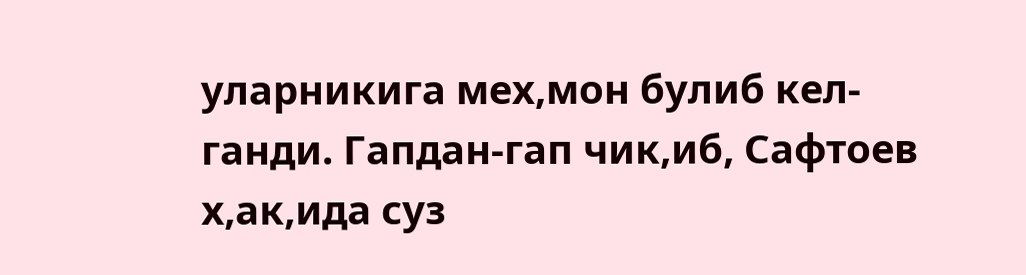уларникига мех,мон булиб кел-
ганди. Гапдан-гап чик,иб, Сафтоев х,ак,ида суз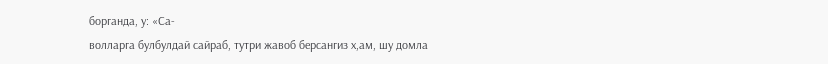борганда, у: «Са-
волларга булбулдай сайраб, тутри жавоб берсангиз х,ам, шу домла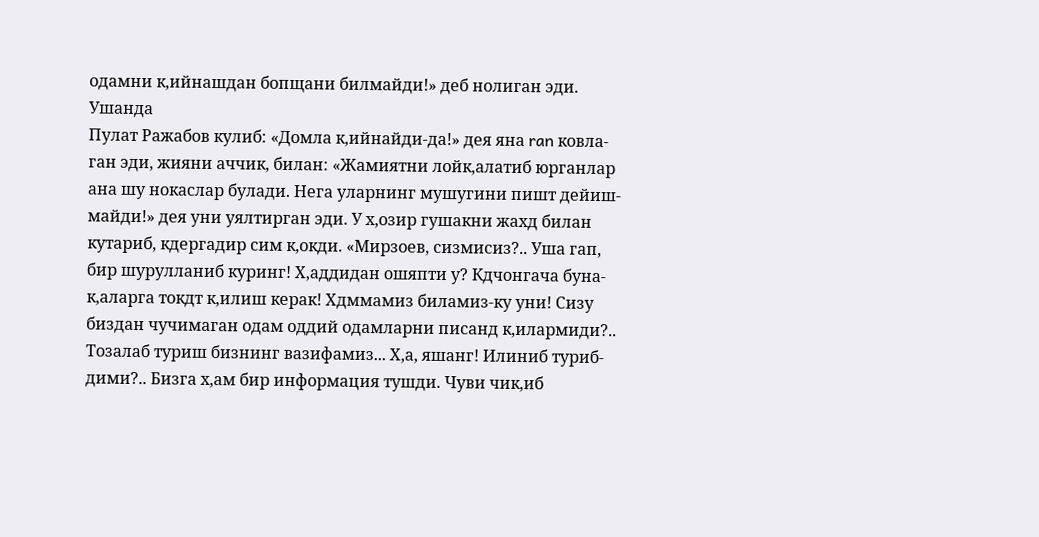одамни к,ийнашдан бопщани билмайди!» деб нолиган эди. Ушанда
Пулат Ражабов кулиб: «Домла к,ийнайди-да!» дея яна ran ковла-
ган эди, жияни аччик, билан: «Жамиятни лойк,алатиб юрганлар
ана шу нокаслар булади. Нега уларнинг мушугини пишт дейиш-
майди!» дея уни уялтирган эди. У х,озир гушакни жахд билан
кутариб, кдергадир сим к,окди. «Мирзоев, сизмисиз?.. Уша гап,
бир шурулланиб куринг! Х,аддидан ошяпти у? Кдчонгача буна-
к,аларга токдт к,илиш керак! Хдммамиз биламиз-ку уни! Сизу
биздан чучимаган одам оддий одамларни писанд к,илармиди?..
Тозалаб туриш бизнинг вазифамиз... Х,а, яшанг! Илиниб туриб-
дими?.. Бизга х,ам бир информация тушди. Чуви чик,иб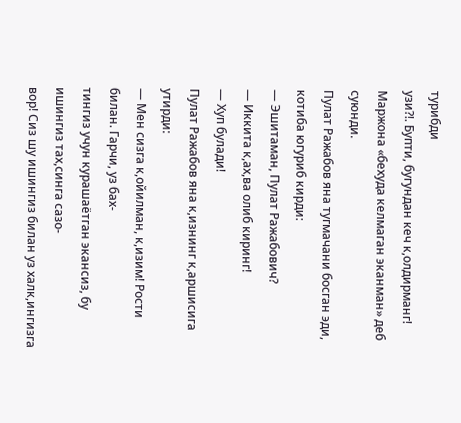турибди
узи?!. Бупти, бугундан кеч к,олдирманг!
Маржона «бехуда келмаган эканман» деб суюнди.
Пулат Ражабов яна тугмачани босган эди, котиба югуриб кирди:
— Эшитаман, Пулат Ражабович?
— Иккита к,ах,ва олиб киринг!
— Хуп булади!
Пулат Ражабов яна к,изнинг к,аршисига утирди:
— Мен сизга к,ойилман, к,изим! Рости билан. Гарчи, уз бах-
тингиз учун курашаётган экансиз, бу ишингиз тах,синга сазо-
вор! Сиз шу ишингиз билан уз халк,ингизга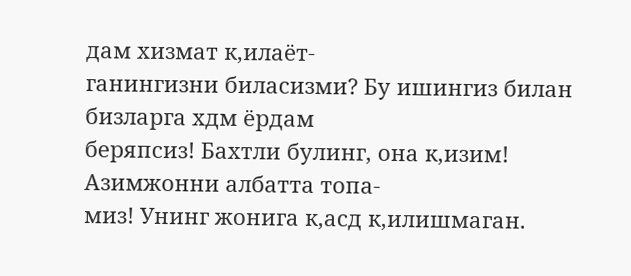дам хизмат к,илаёт-
ганингизни биласизми? Бу ишингиз билан бизларга хдм ёрдам
беряпсиз! Бахтли булинг, она к,изим! Азимжонни албатта топа-
миз! Унинг жонига к,асд к,илишмаган.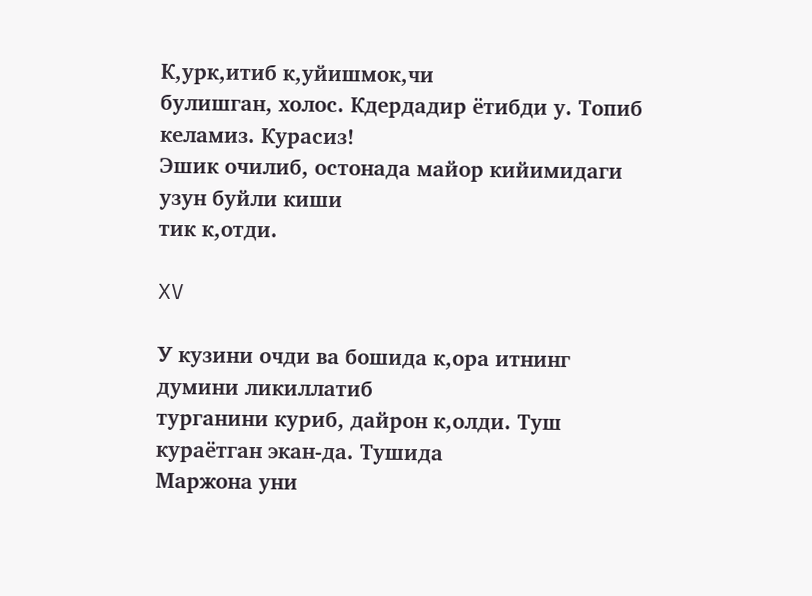К,урк,итиб к,уйишмок,чи
булишган, холос. Кдердадир ётибди у. Топиб келамиз. Курасиз!
Эшик очилиб, остонада майор кийимидаги узун буйли киши
тик к,отди.

XV

У кузини очди ва бошида к,ора итнинг думини ликиллатиб
турганини куриб, дайрон к,олди. Туш кураётган экан-да. Тушида
Маржона уни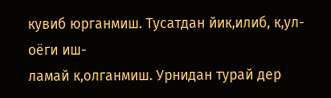кувиб юрганмиш. Тусатдан йик,илиб, к,ул-оёги иш-
ламай к,олганмиш. Урнидан турай дер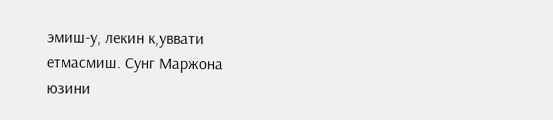эмиш-у, лекин к,уввати
етмасмиш. Сунг Маржона юзини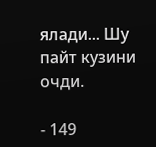ялади... Шу пайт кузини очди.

- 149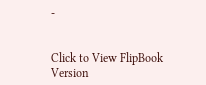-


Click to View FlipBook Version